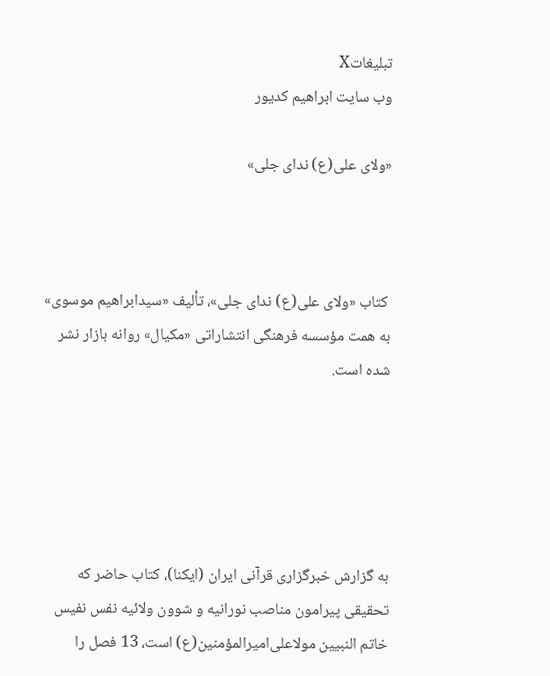تبليغاتX
وب سایت ابراهیم کدیور

«ولای علی(ع) ندای جلی»



 كتاب «ولای علی(ع) ندای جلی»، تأليف «سيدابراهيم موسوی» به همت مؤسسه فرهنگی انتشاراتی «مكيال» روانه بازار نشر شده است.





به گزارش خبرگزاری قرآنی ايران (ايكنا)، كتاب حاضر كه تحقيقی پيرامون مناصب نورانيه و شوون ولائيه نفس نفيس خاتم النبيين مولاعلی‌اميرالمؤمنين(ع) است، 13 فصل را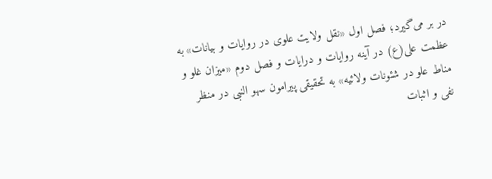در بر می‌گيرد؛ فصل اول «نقل ولايت علوی در روايات و بيانات» به عظمت علی(ع) در آينه روايات و درايات و فصل دوم «ميزان غلو و مناط علو در شئونات ولائيه» به تحقيقی پيرامون سهو النبی در منظر نفی و اثبات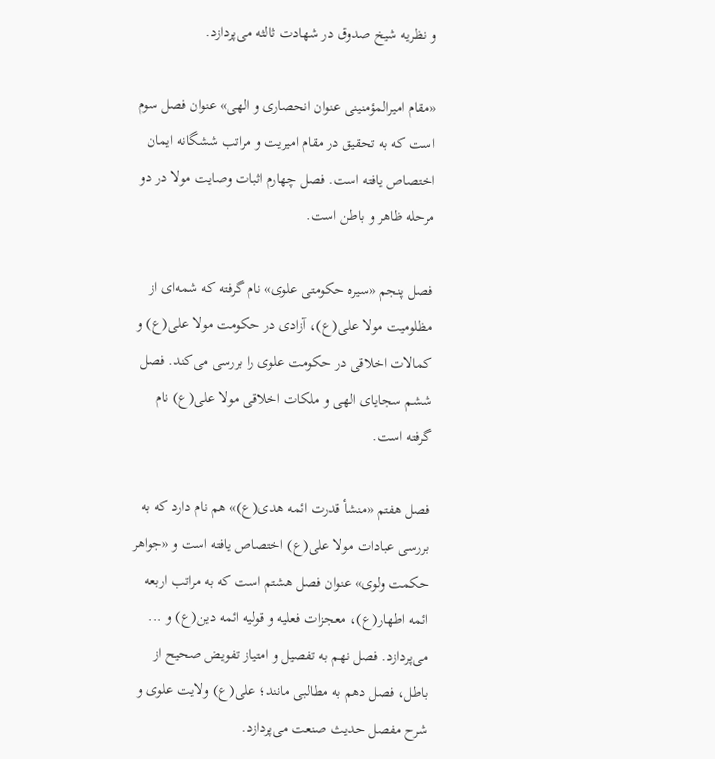و نظريه شيخ صدوق در شهادت ثالثه می‌پردازد.

«مقام اميرالمؤمنينی عنوان انحصاری و الهی» عنوان فصل سوم است كه به تحقيق در مقام اميريت و مراتب ششگانه ايمان اختصاص يافته است. فصل چهارم اثبات وصايت مولا در دو مرحله ظاهر و باطن است.

فصل پنجم «سيره حكومتی علوی» نام گرفته كه شمه‌ای از مظلوميت مولا علی(ع)، آزادی در حكومت مولا علی(ع) و كمالات اخلاقی در حكومت علوی را بررسی می‌كند. فصل ششم سجايای الهی و ملكات اخلاقی مولا علی(ع) نام گرفته است.

فصل هفتم «منشأ قدرت ائمه هدی(ع)» هم نام دارد كه به بررسی عبادات مولا علی(ع) اختصاص يافته است و «جواهر حكمت ولوی» عنوان فصل هشتم است كه به مراتب اربعه ائمه اطهار(ع)، معجزات فعليه و قوليه ائمه دين(ع) و ... می‌پردازد. فصل نهم به تفصيل و امتياز تفويض صحيح از باطل، فصل دهم به مطالبی مانند؛ علی(ع) ولايت علوی و شرح مفصل حديث صنعت می‌پردازد.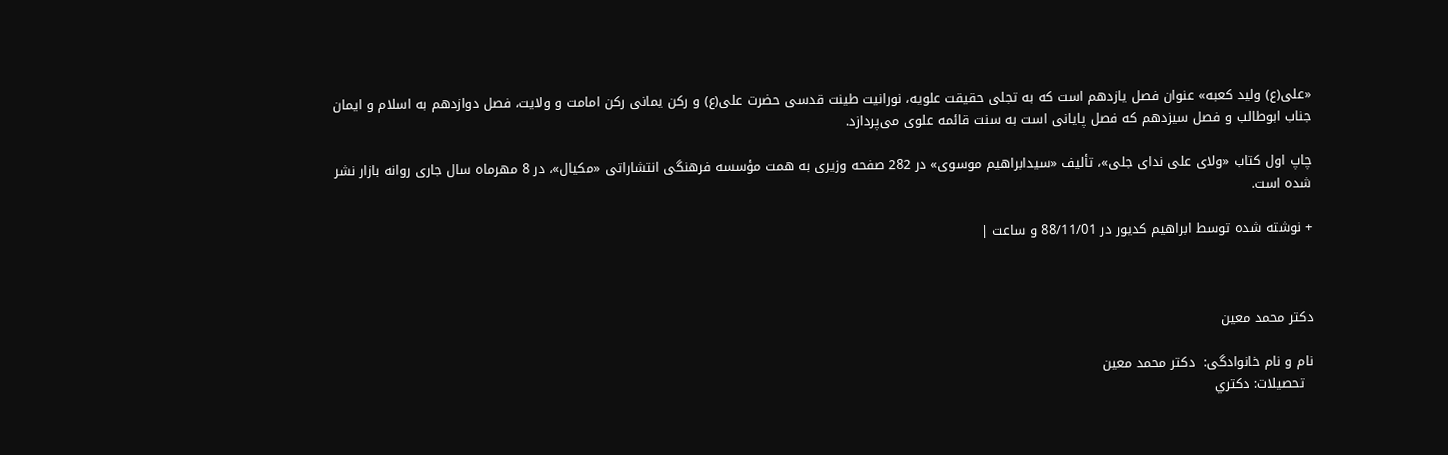«علی(ع) وليد كعبه» عنوان فصل يازدهم است كه به تجلی حقيقت علويه، نورانيت طينت قدسی حضرت علی(ع) و ركن يمانی ركن امامت و ولايت، فصل دوازدهم به اسلام و ايمان جناب ابوطالب و فصل سيزدهم كه فصل پايانی است به سنت قائمه علوی می‌پردازد.

چاپ اول كتاب «ولای علی ندای جلی»، تأليف «سيدابراهيم موسوی» در 282 صفحه وزيری به همت مؤسسه فرهنگی انتشاراتی «مكيال»، در 8 مهرماه سال جاری روانه بازار نشر شده است.

+ نوشته شده توسط ابراهیم کدیور در 88/11/01 و ساعت |



دكتر محمد معین

نام و نام خانوادگی:  دكتر محمد معین
  تحصیلات: دكتري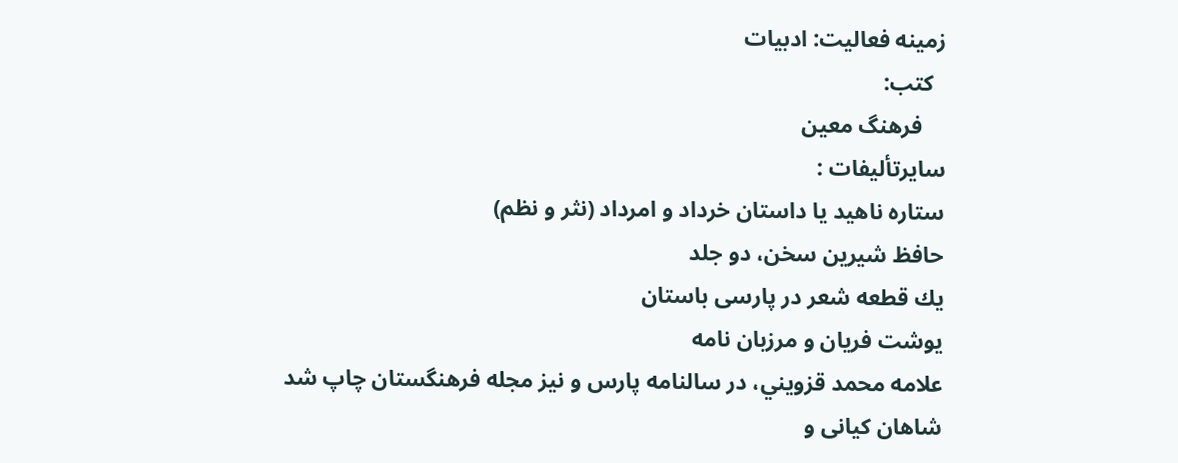زمینه فعالیت: ادبيات
  کتب:
    فرهنگ معین
سايرتأليفات :
ستاره ناهيد يا داستان خرداد و امرداد (نثر و نظم)
حافظ شيرين سخن، دو جلد
يك قطعه شعر در پارسی باستان
يوشت فريان و مرزبان نامه
علامه محمد قزويني، در سالنامه پارس و نيز مجله فرهنگستان چاپ شد
شاهان كيانی و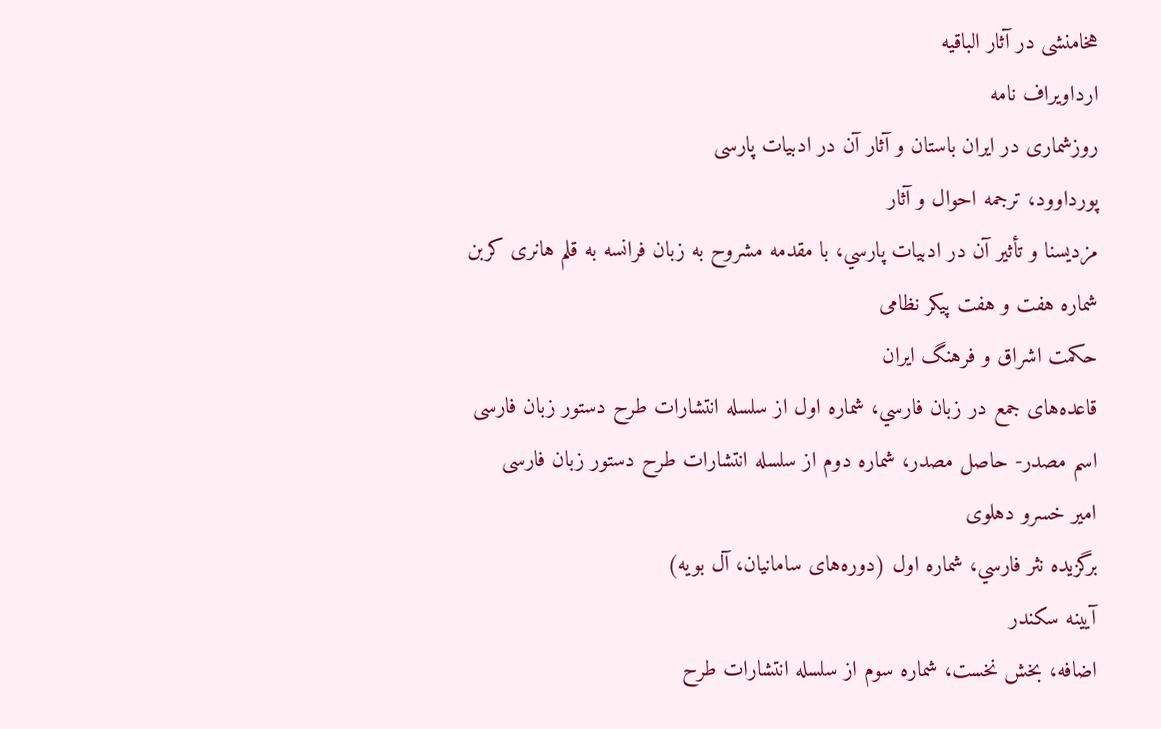هخامنشی در آثار الباقيه
ارداويراف نامه
روزشماری در ايران باستان و آثار آن در ادبيات پارسی
پورداوود، ترجمه احوال و آثار
مزديسنا و تأثير آن در ادبيات پارسي، با مقدمه مشروح به زبان فرانسه به قلم هانری كربن
شماره هفت و هفت پيكر نظامی
حكمت اشراق و فرهنگ ايران
قاعده‌های جمع در زبان فارسي، شماره اول از سلسله انتشارات طرح دستور زبان فارسی
اسم مصدر- حاصل مصدر، شماره دوم از سلسله انتشارات طرح دستور زبان فارسی
امير خسرو دهلوی
برگزيده نثر فارسي، شماره اول (دوره‌های سامانيان، آل بويه)
آيينه سكندر
اضافه، بخش نخست، شماره سوم از سلسله انتشارات طرح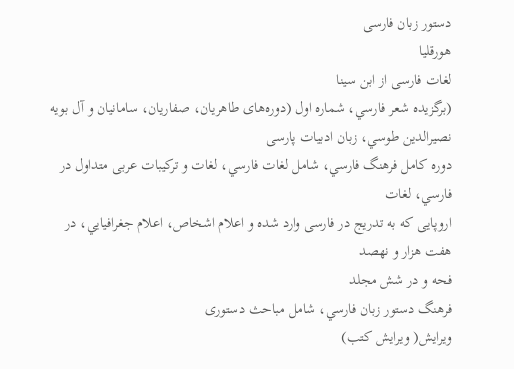دستور زبان فارسی
هورقليا
لغات فارسی از ابن سينا
(برگزيده شعر فارسي، شماره اول (دوره‌های طاهريان، صفاريان، سامانيان و آل بويه
نصيرالدين طوسي، زبان ادبيات پارسی
دوره كامل فرهنگ فارسي، شامل لغات فارسي، لغات و تركيبات عربی متداول در فارسي، لغات
اروپايی كه به تدريج در فارسی وارد شده و اعلام اشخاص، اعلام جغرافيايي، در هفت هزار و نهصد
فحه و در شش مجلد
فرهنگ دستور زبان فارسي، شامل مباحث دستوری
ويرايش( ويرايش كتب)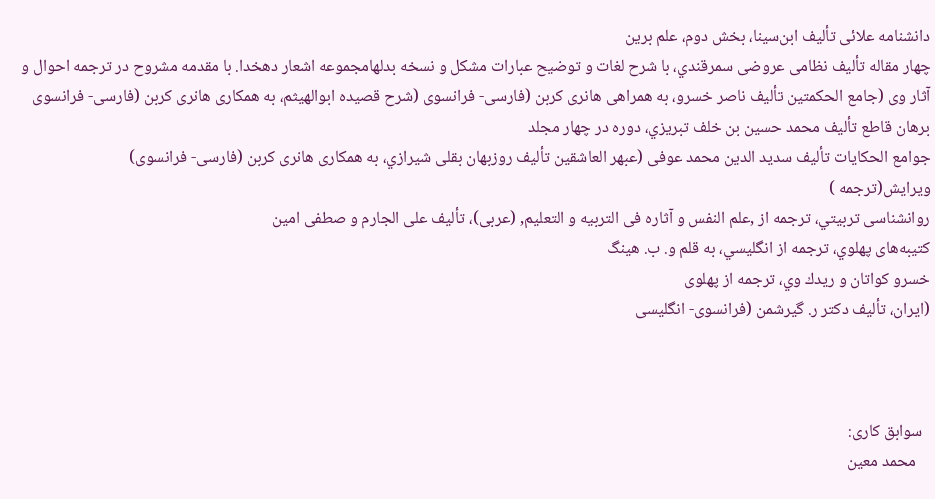دانشنامه علائی تأليف ابن‌سينا، بخش دوم، علم برين
چهار مقاله تأليف نظامی عروضی سمرقندي، با شرح لغات و توضيح عبارات مشكل و نسخه بدلهامجموعه اشعار دهخدا. با مقدمه مشروح در ترجمه احوال و آثار وی (جامع الحكمتين تأليف ناصر خسرو، به همراهی هانری كربن (فارسی- فرانسوی (شرح قصيده ابوالهيثم، به همكاری هانری كربن (فارسی- فرانسوی برهان قاطع تأليف محمد حسين بن خلف تبريزي، دوره در چهار مجلد
جوامع الحكايات تأليف سديد الدين محمد عوفی (عبهر العاشقين تأليف روزبهان بقلی شيرازي، به همكاری هانری كربن (فارسی- فرانسوی)
ويرايش(ترجمه )
روانشناسی تربيتي، ترجمه از ,علم النفس و آثاره فی التربيه و التعليم, (عربی)، تأليف علی الجارم و صطفی امين
كتيبه‌های پهلوي، ترجمه از انگليسي، به قلم و. ب. هينگ
خسرو كواتان و ريدك وي، ترجمه از پهلوی
(ايران، تأليف دكتر ر. گيرشمن (فرانسوی- انگليسی



  سوابق کاری:
    محمد معین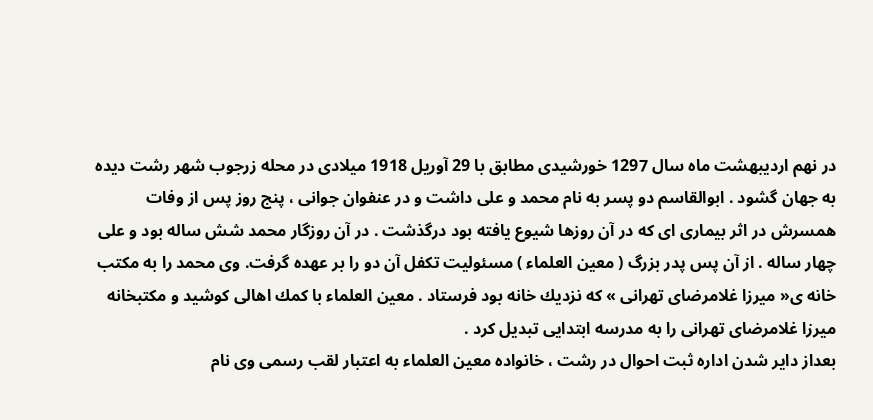در نهم اردیبهشت ماه سال 1297 خورشیدی مطابق با 29 آوریل 1918 میلادی در محله زرجوب شهر رشت دیده به جهان گشود . ابوالقاسم دو پسر به نام محمد و علی داشت و در عنفوان جوانی ، پنج روز پس از وفات همسرش در اثر بیماری ای كه در آن روزها شیوع یافته بود درگذشت . در آن روزگار محمد شش ساله بود و علی چهار ساله . از آن پس پدر بزرگ ( معین العلماء ) مسئولیت تكفل آن دو را بر عهده گرفت. وی محمد را به مكتب خانه ی« میرزا غلامرضای تهرانی » كه نزدیك خانه بود فرستاد . معین العلماء با كمك اهالی كوشید و مكتبخانه میرزا غلامرضای تهرانی را به مدرسه ابتدایی تبدیل كرد .
بعداز دایر شدن اداره ثبت احوال در رشت ، خانواده معین العلماء به اعتبار لقب رسمی وی نام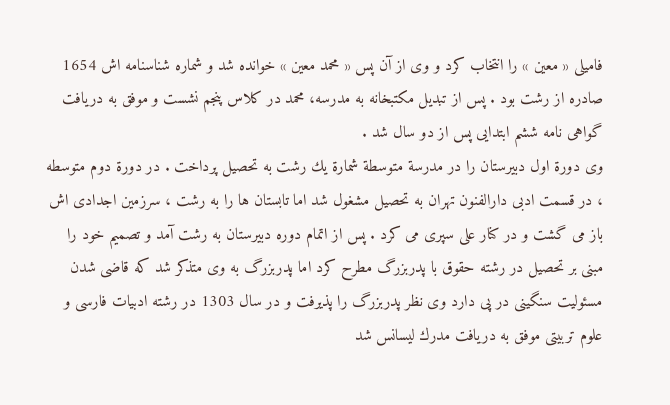فامیلی « معین » را انتخاب كرد و وی از آن پس « محمد معین » خوانده شد و شماره شناسنامه اش 1654 صادره از رشت بود . پس از تبدیل مكتبخانه به مدرسه، محمد در كلاس پنجم نشست و موفق به دریافت گواهی نامه ششم ابتدایی پس از دو سال شد .
وی دورة اول دبیرستان را در مدرسة متوسطة شمارة یك رشت به تحصیل پرداخت . در دورة دوم متوسطه ، در قسمت ادبی دارالفنون تهران به تحصیل مشغول شد اما تابستان ها را به رشت ، سرزمین اجدادی اش باز می گشت و در كنار علی سپری می كرد . پس از اتمام دوره دبیرستان به رشت آمد و تصمیم خود را مبنی بر تحصیل در رشته حقوق با پدربزرگ مطرح كرد اما پدربزرگ به وی متذكر شد كه قاضی شدن مسئولیت سنگینی در پی دارد وی نظر پدربزرگ را پذیرفت و در سال 1303 در رشته ادبیات فارسی و علوم تربیتی موفق به دریافت مدرك لیسانس شد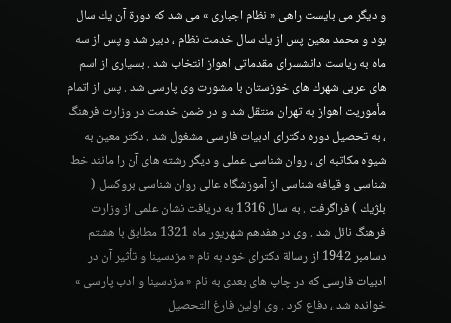و دیگر می بایست راهی « نظام اجباری » می شد كه دورة آن یك سال بود و محمد معین پس از یك سال خدمت نظام ، دبیر شد و پس از سه ماه به ریاست دانشسرای مقدماتی اهواز انتخاب شد . بسیاری از اسم های عربی شهرك های خوزستان با مشورت وی پارسی شد . پس از اتمام مأموریت اهواز به تهران منتقل شد و در ضمن خدمت در وزارت فرهنگ ، به تحصیل دوره دكترای ادبیات فارسی مشغول شد . دكتر معین به شیوه مكاتبه ای ، روان شناسی عملی و دیگر رشته های آن را مانند خط شناسی و قیافه شناسی از آموزشگاه عالی روان شناسی بروكسل ( بلژیك ) فراگرفت . به سال 1316 به دریافت نشان علمی از وزارت فرهنگ نائل شد . وی در هفدهم شهریور ماه 1321 مطابق با هشتم دسامبر 1942 از رسالة دكترای خود به نام « مزدسینا و تأثیر آن در ادبیات فارسی كه در چاپ های بعدی به نام « مزدسینا و ادب پارسی » خوانده شد ، دفاع كرد . وی اولین فارغ التحصیل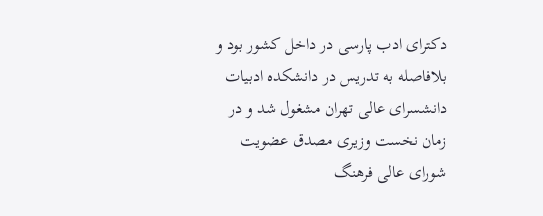دكترای ادب پارسی در داخل كشور بود و بلافاصله به تدریس در دانشكده ادبیات دانشسرای عالی تهران مشغول شد و در زمان نخست وزیری مصدق عضویت شورای عالی فرهنگ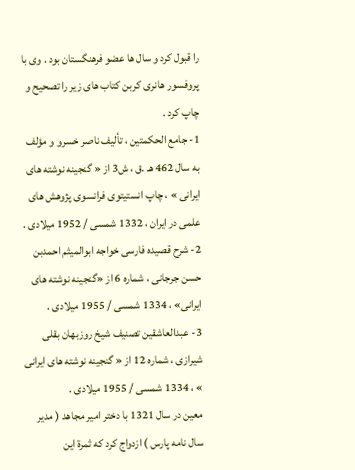را قبول كرد و سال ها عضو فرهنگستان بود . وی با پروفسور هانری كربن كتاب های زیر را تصحیح و چاپ كرد .
1- جامع الحكمتین ، تألیف ناصر خسرو و مؤلف به سال 462 هـ .ق ، ش3 از « گنجینه نوشته های ایرانی » ، چاپ انستیتوی فرانسوی پژوهش های علمی در ایران ، 1332 شمسی / 1952 میلادی .
2- شرح قصیده فارسی خواجه ابوالمیثم احمدبن حسن جرجانی ، شماره 6 از «گنجینه نوشته های ایرانی» ، 1334 شمسی / 1955 میلادی .
3- عبدالعاشقین تصنیف شیخ روزبهان بقلی شیرازی ، شماره 12 از « گنجینه نوشته های ایرانی » ، 1334 شمسی / 1955 میلادی .
معین در سال 1321 با دختر امیر مجاهد ( مدیر سال نامه پارس ) ازدواج كرد كه ثمرة این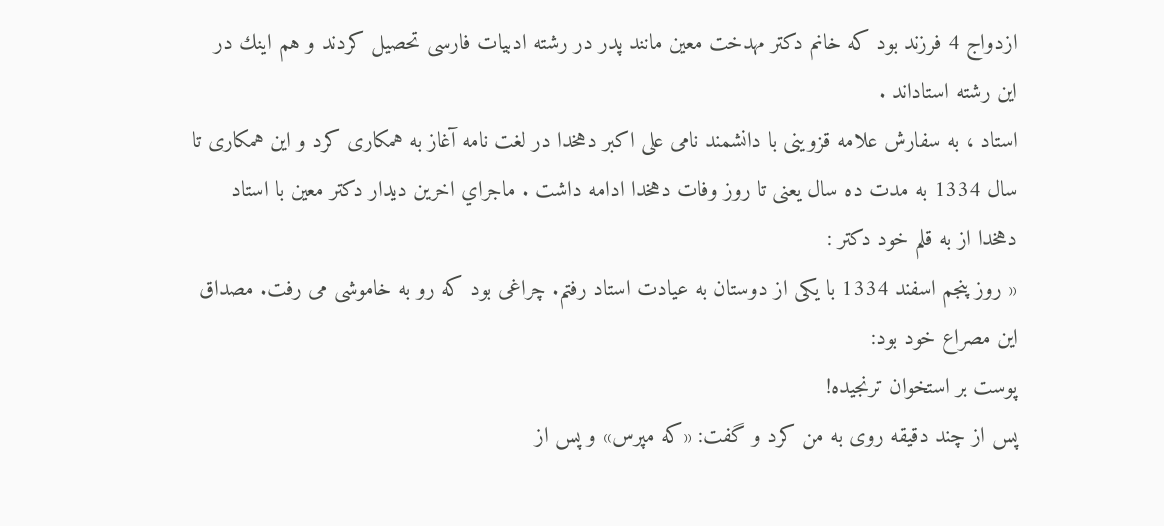ازدواج 4 فرزند بود كه خانم دكتر مهدخت معین مانند پدر در رشته ادبیات فارسی تحصیل كردند و هم اینك در این رشته استاداند .
استاد ، به سفارش علامه قزوینی با دانشمند نامی علی اكبر دهخدا در لغت نامه آغاز به همكاری كرد و این همكاری تا سال 1334 به مدت ده سال یعنی تا روز وفات دهخدا ادامه داشت . ماجراي اخرين ديدار دكتر معين با استاد دهخدا از به قلم خود دكتر :
« روز پنجم اسفند 1334 با يكى از دوستان به عيادت استاد رفتم. چراغى بود كه رو به خاموشى مى رفت. مصداق اين مصراع خود بود:
پوست بر استخوان ترنجيده!
پس از چند دقيقه روى به من كرد و گفت: «كه مپرس» و پس از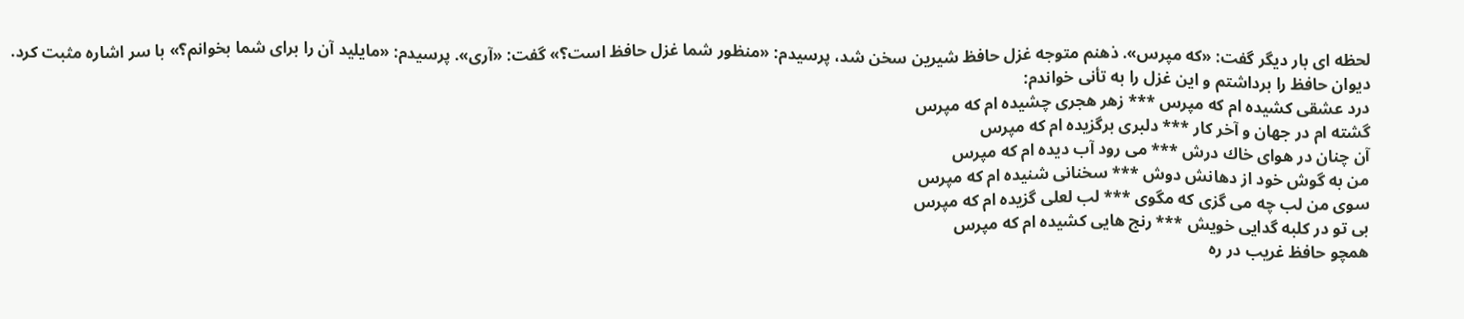لحظه اى بار ديگر گفت: «كه مپرس». ذهنم متوجه غزل حافظ شيرين سخن شد، پرسيدم: «منظور شما غزل حافظ است؟» گفت: «آرى». پرسيدم: «مايليد آن را براى شما بخوانم؟» با سر اشاره مثبت كرد. ديوان حافظ را برداشتم و اين غزل را به تأنى خواندم:
درد عشقى كشيده ام كه مپرس *** زهر هجرى چشيده ام كه مپرس
گشته ام در جهان و آخر كار *** دلبرى برگزيده ام كه مپرس
آن چنان در هواى خاك درش *** مى رود آب ديده ام كه مپرس
من به گوش خود از دهانش دوش *** سخنانى شنيده ام كه مپرس
سوى من لب چه مى گزى كه مگوى *** لب لعلى گزيده ام كه مپرس
بى تو در كلبه گدايى خويش *** رنج هايى كشيده ام كه مپرس
همچو حافظ غريب در ره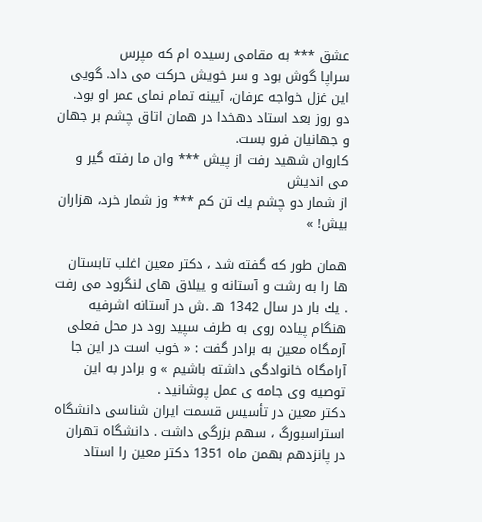عشق *** به مقامى رسيده ام كه مپرس
سراپا گوش بود و سر خويش حركت مى داد. گويى اين غزل خواجه عرفان، آيينه تمام نماى عمر او بود. دو روز بعد استاد دهخدا در همان اتاق چشم بر جهان و جهانيان فرو بست.
كاروان شهيد رفت از پيش *** وان ما رفته گير و مى انديش
از شمار دو چشم يك تن كم *** وز شمار خرد، هزاران بيش! »

همان طور كه گفته شد ، دكتر معین اغلب تابستان ها را به رشت و آستانه و ییلاق های لنگرود می رفت . یك بار در سال 1342 هـ .ش در آستانه اشرفیه هنگام پیاده روی به طرف سپید رود در محل فعلی آرمگاه معین به برادر گفت : « خوب است در این جا آرامگاه خانوادگی داشته باشیم » و برادر به این توصیه وی جامه ی عمل پوشانید .
دكتر معین در تأسیس قسمت ایران شناسی دانشگاه استراسبورگ ، سهم بزرگی داشت . دانشگاه تهران در پانزدهم بهمن ماه 1351 دكتر معین را استاد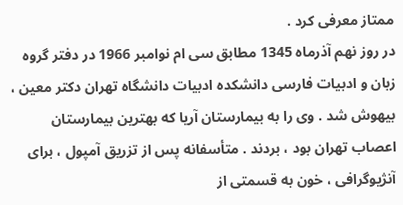ممتاز معرفی كرد .
در روز نهم آذرماه 1345 مطابق سی ام نوامبر 1966 در دفتر گروه زبان و ادبیات فارسی دانشكده ادبیات دانشگاه تهران دكتر معین ، بیهوش شد . وی را به بیمارستان آریا كه بهترین بیمارستان اعصاب تهران بود ، بردند . متأسفانه پس از تزریق آمپول ، برای آنژیوگرافی ، خون به قسمتی از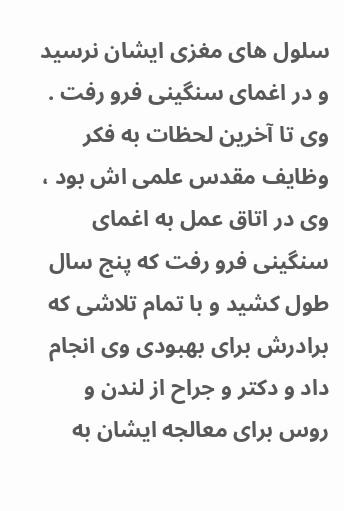سلول های مغزی ایشان نرسید و در اغمای سنگینی فرو رفت . وی تا آخرین لحظات به فكر وظایف مقدس علمی اش بود ، وی در اتاق عمل به اغمای سنگینی فرو رفت كه پنج سال طول كشید و با تمام تلاشی كه برادرش برای بهبودی وی انجام داد و دكتر و جراح از لندن و روس برای معالجه ایشان به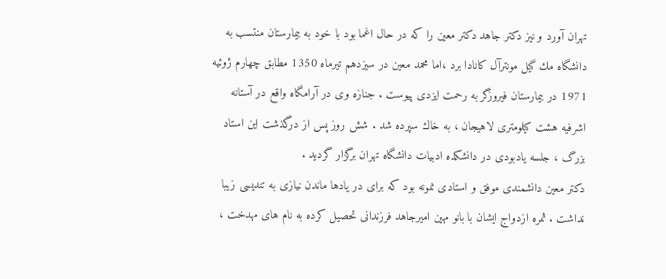تهران آورد و نیز دكتر جاهد دكتر معین را كه در حال اغما بود با خود به بیمارستان منتسب به دانشگاه مك گیل مونترآل كانادا برد ،اما محمد معین در سیزدهم تیرماه 1350 مطابق چهارم ژوئیه 1971 در بیمارستان فیروزگر به رحمت ایزدی پیوست . جنازه وی در آرامگاه واقع در آستانه اشرفیه هشت كیلومتری لاهیجان ، به خاك سپرده شد . شش روز پس از درگذشت این استاد بزرگ ، جلسه یادبودی در دانشكده ادبیات دانشگاه تهران برگزار گردید .
دكتر معین دانشمندی موفق و استادی نمونه بود كه برای در یادها ماندن نیازی به تندیسی زیبا نداشت . ثمره ازدواج ایشان با بانو مهین امیرجاهد فرزندانی تحصیل كرده به نام های مهدخت ،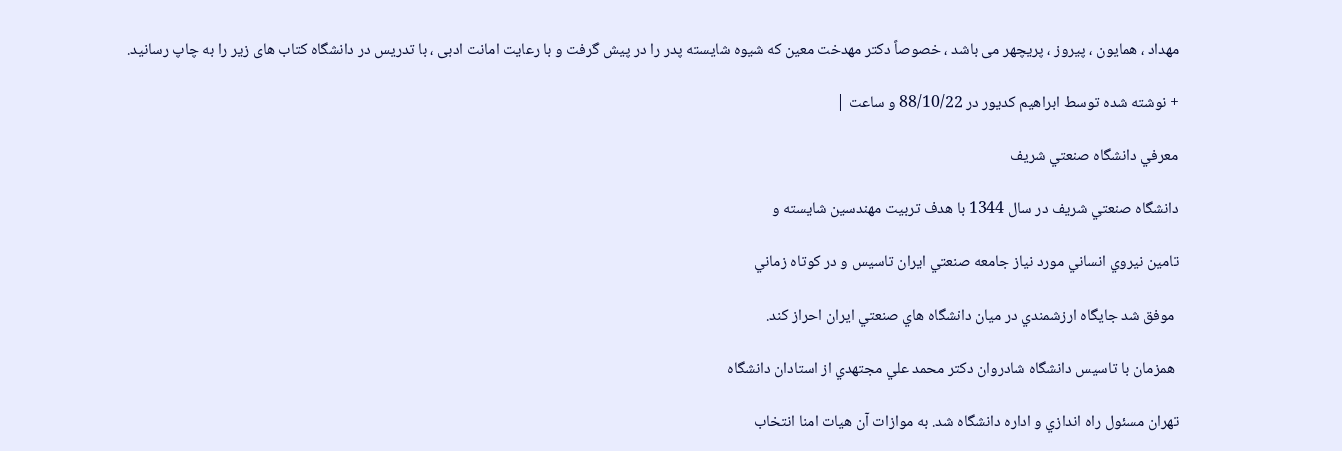مهداد ، همایون ، پیروز ، پریچهر می باشد ، خصوصاً دكتر مهدخت معین كه شیوه شایسته پدر را در پیش گرفت و با رعایت امانت ادبی ، با تدریس در دانشگاه كتاب های زیر را به چاپ رسانید.

+ نوشته شده توسط ابراهیم کدیور در 88/10/22 و ساعت |

معرفي دانشگاه صنعتي شريف

دانشگاه صنعتي شريف در سال 1344 با هدف تربيت مهندسين شايسته و

تامين نيروي انساني مورد نياز جامعه صنعتي ايران تاسيس و در كوتاه زماني

 موفق شد جايگاه ارزشمندي در ميان دانشگاه هاي صنعتي ايران احراز كند.

 همزمان با تاسيس دانشگاه شادروان دكتر محمد علي مجتهدي از استادان دانشگاه

تهران مسئول راه اندازي و اداره دانشگاه شد. به موازات آن هيات امنا انتخاب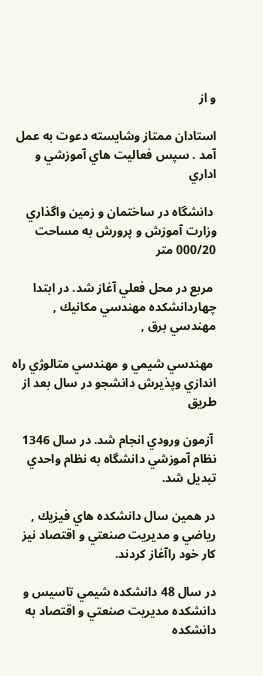و از

استادان ممتاز وشايسته دعوت به عمل آمد . سپس فعاليت هاي آموزشي و اداري

 دانشگاه در ساختمان و زمين واگذاري وزارت آموزش و پرورش به مساحت 000/20 متر

 مربع در محل فعلي آغاز شد. در ابتدا چهاردانشكده مهندسي مكانيك , مهندسي برق ,

 مهندسي شيمي و مهندسي متالوژي راه اندازي وپذيرش دانشجو در سال بعد از طريق

 آزمون ورودي انجام شد. در سال 1346 نظام آموزشي دانشگاه به نظام واحدي تبديل شد.

در همين سال دانشكده هاي فيزيك , رياضي و مديريت صنعتي و اقتصاد نيز كار خود راآغاز كردند.

در سال 48 دانشكده شيمي تاسيس و دانشكده مديريت صنعتي و اقتصاد به دانشكده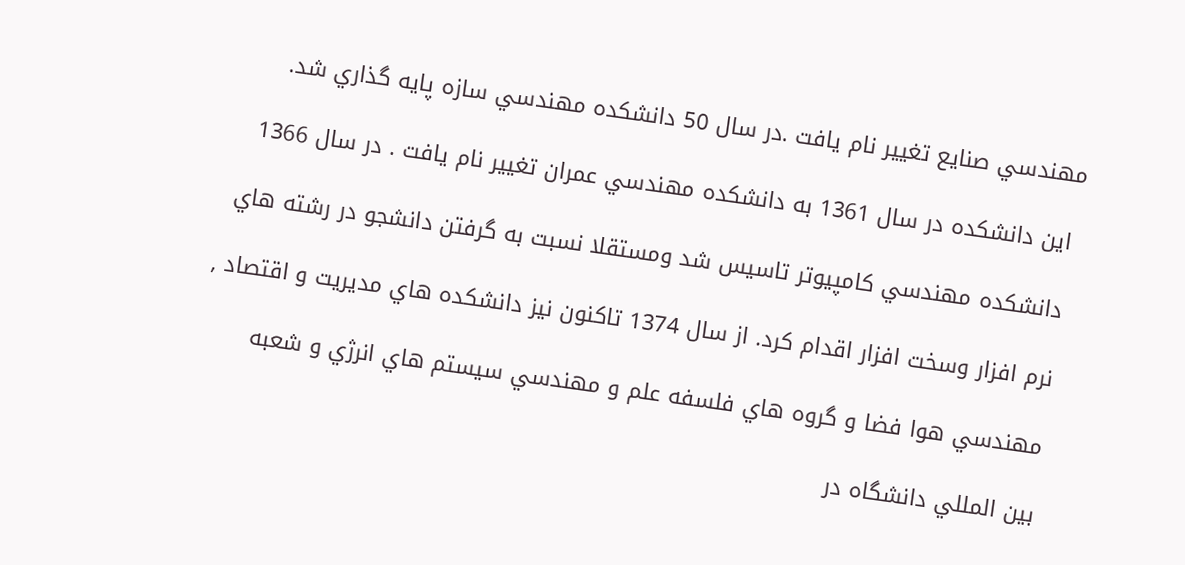مهندسي صنايع تغيير نام يافت .در سال 50 دانشكده مهندسي سازه پايه گذاري شد.

 اين دانشكده در سال 1361 به دانشكده مهندسي عمران تغيير نام يافت . در سال 1366

 دانشكده مهندسي كامپيوتر تاسيس شد ومستقلا نسبت به گرفتن دانشجو در رشته هاي

 نرم افزار وسخت افزار اقدام كرد. از سال 1374 تاكنون نيز دانشكده هاي مديريت و اقتصاد ,

 مهندسي هوا فضا و گروه هاي فلسفه علم و مهندسي سيستم هاي انرژي و شعبه

 بين المللي دانشگاه در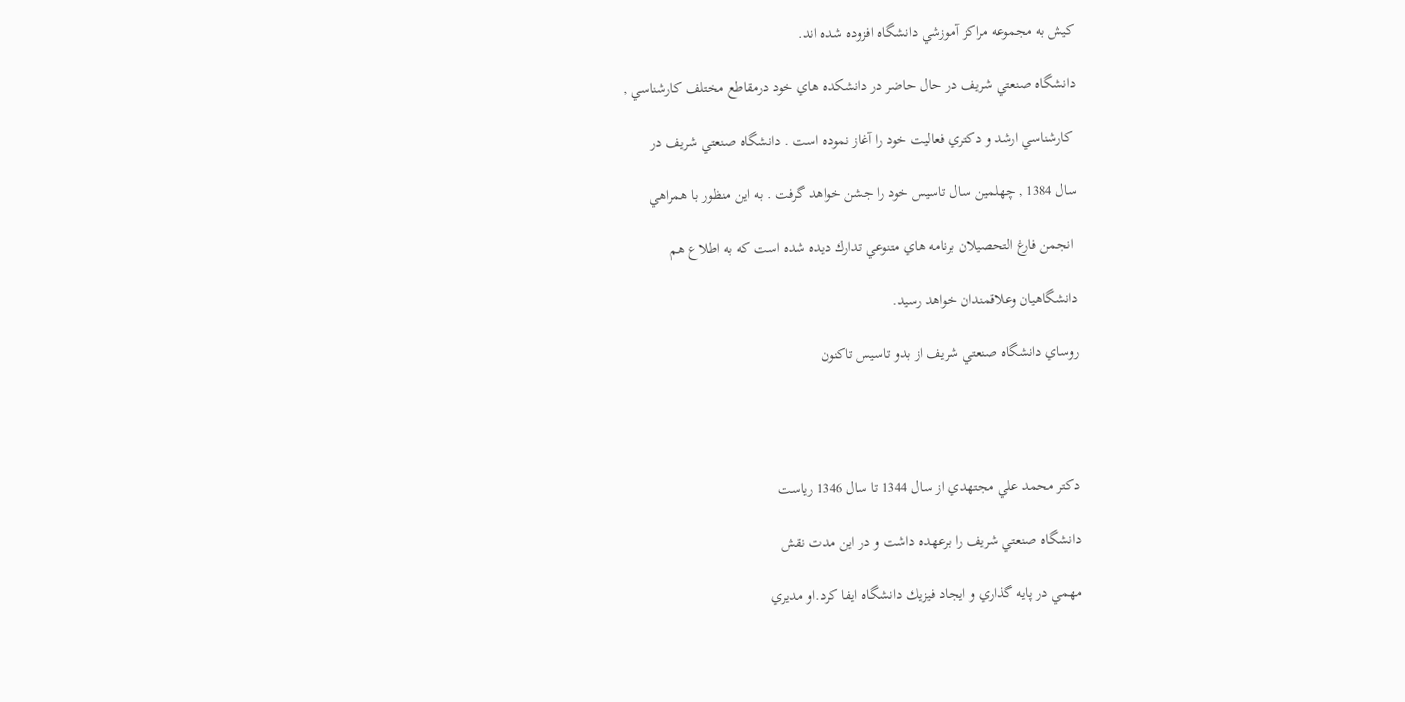كيش به مجموعه مراكز آموزشي دانشگاه افزوده شده اند.

دانشگاه صنعتي شريف در حال حاضر در دانشكده هاي خود درمقاطع مختلف كارشناسي ,

 كارشناسي ارشد و دكتري فعاليت خود را آغاز نموده است . دانشگاه صنعتي شريف در

سال 1384 , چهلمين سال تاسيس خود را جشن خواهد گرفت . به اين منظور با همراهي

 انجمن فارغ التحصيلان برنامه هاي متنوعي تدارك ديده شده است كه به اطلاع هم

دانشگاهيان وعلاقمندان خواهد رسيد.

روساي دانشگاه صنعتي شريف از بدو تاسيس تاكنون




دكتر محمد علي مجتهدي از سال 1344 تا سال 1346 رياست

دانشگاه صنعتي شريف را برعهده داشت و در اين مدت نقش

مهمي در پايه گذاري و ايجاد فيزيك دانشگاه ايفا كرد.او مديري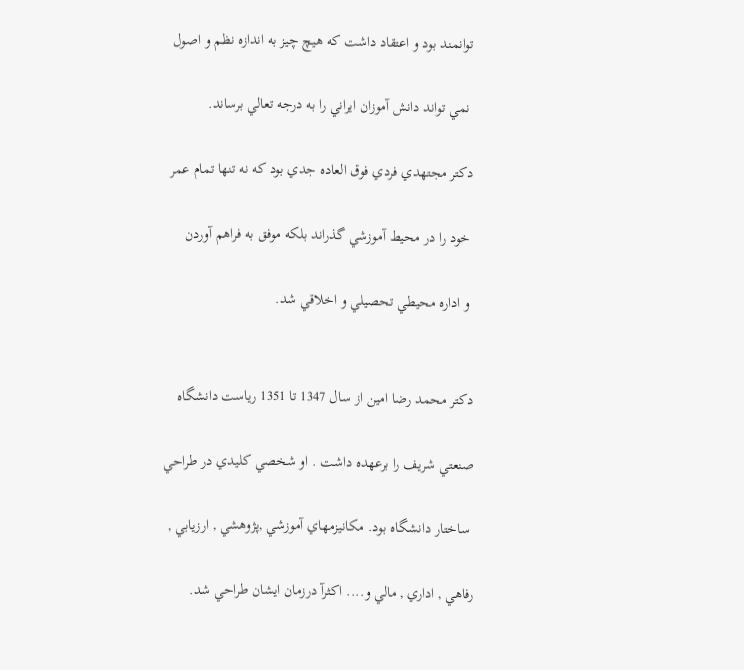توانمند بود و اعتقاد داشت كه هيچ چيز به اندازه نظم و اصول

 نمي تواند دانش آموزان ايراني را به درجه تعالي برساند.

دكتر مجتهدي فردي فوق العاده جدي بود كه نه تنها تمام عمر

 خود را در محيط آموزشي گذراند بلكه موفق به فراهم آوردن

 و اداره محيطي تحصيلي و اخلاقي شد.


دكتر محمد رضا امين از سال 1347 تا 1351 رياست دانشگاه

صنعتي شريف را برعهده داشت . او شخصي كليدي در طراحي

 ساختار دانشگاه بود. مكانيزمهاي آموزشي ,پژوهشي , ارزيابي ,

رفاهي , اداري , مالي و.... اكثرآ درزمان ايشان طراحي شد.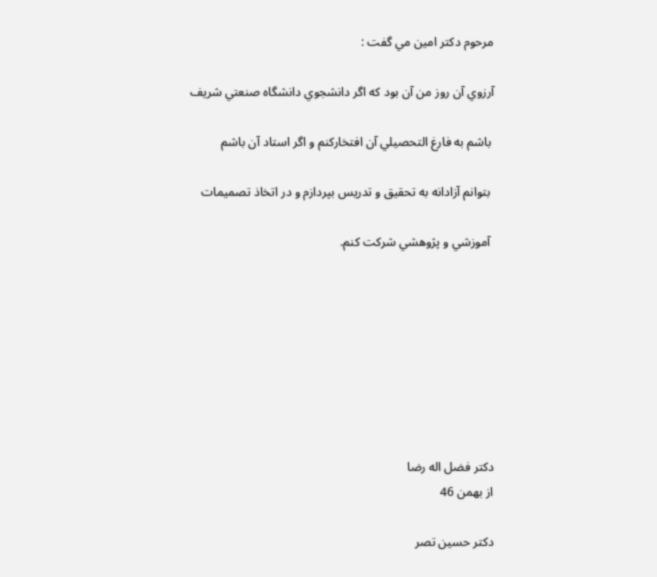مرحوم دكتر امين مي گفت :

آرزوي آن روز من آن بود كه اگر دانشجوي دانشگاه صنعتي شريف

 باشم به فارغ التحصيلي آن افتخاركنم و اگر استاد آن باشم

 بتوانم آزادانه به تحقيق و تدريس بپردازم و در اتخاذ تصميمات

 آموزشي و پژوهشي شركت كنم.








دكتر فضل اله رضا
از بهمن 46

دكتر حسين تصر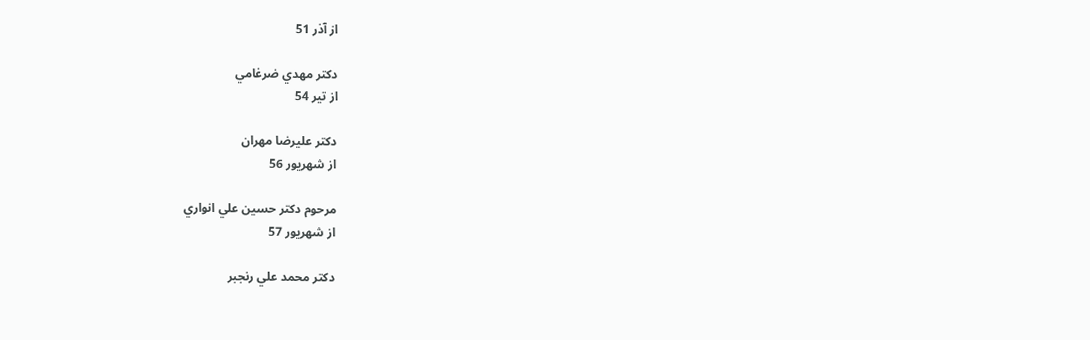از آذر 51

دكتر مهدي ضرغامي
از تير 54

دكتر عليرضا مهران
از شهريور 56

مرحوم دكتر حسين علي انواري
از شهريور 57

دكتر محمد علي رنجبر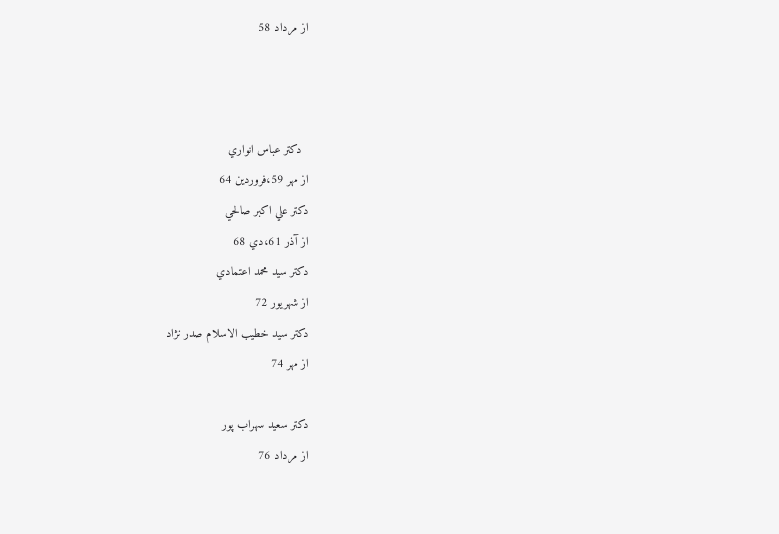از مرداد 58



  دكتر عباس انواري
از مهر 59،فروردين 64
دكتر علي اكبر صالحي
از آذر 61،دي 68
دكتر سيد محمد اعتمادي
از شهريور 72
دكتر سيد خطيب الاسلام صدر نژاد
از مهر 74

دكتر سعيد سهراب پور
از مرداد 76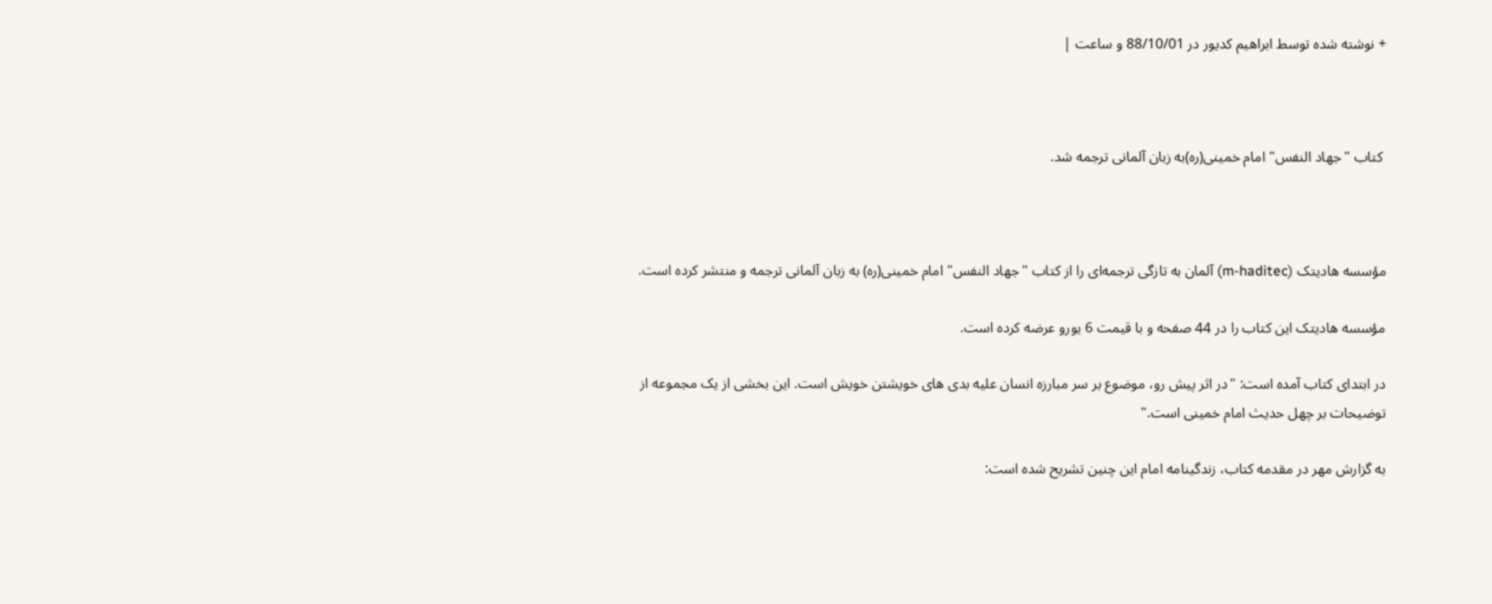+ نوشته شده توسط ابراهیم کدیور در 88/10/01 و ساعت |



 کتاب "جهاد النفس" امام خمینی(ره)به زبان آلمانی ترجمه شد.



مؤسسه هادیتک (m-haditec) آلمان به تازگی ترجمه‌ای را از کتاب "جهاد النفس" امام خمینی(ره) به زبان آلمانی ترجمه و منتشر کرده است.

مؤسسه هادیتک این کتاب را در 44 صفحه و با قیمت 6 یورو عرضه کرده است.

در ابتدای کتاب آمده است: "در اثر پیش رو، موضوع بر سر مبارزه انسان علیه بدی های خویشتن خویش است. این بخشی از یک مجموعه از توضیحات بر چهل حدیث امام خمینی است."

به گزارش مهر در مقدمه کتاب، زندگینامه امام این چنین تشریح شده است: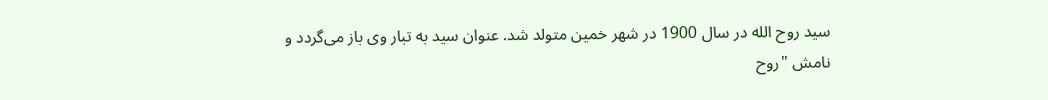سید روح الله در سال 1900 در شهر خمین متولد شد. عنوان سید به تبار وی باز می‌گردد و نامش "روح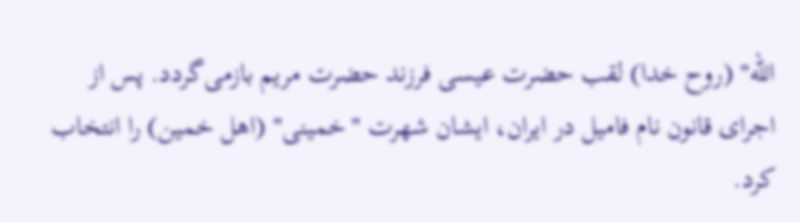الله" (روح خدا) لقب حضرت عیسی فرزند حضرت مریم بازمی‌گردد. پس از اجرای قانون نام فامیل در ایران، ایشان شهرت "خمینی" (اهل خمین) را انتخاب کرد.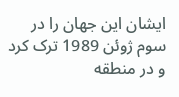ایشان این جهان را در سوم ژوئن 1989 ترک کرد و در منطقه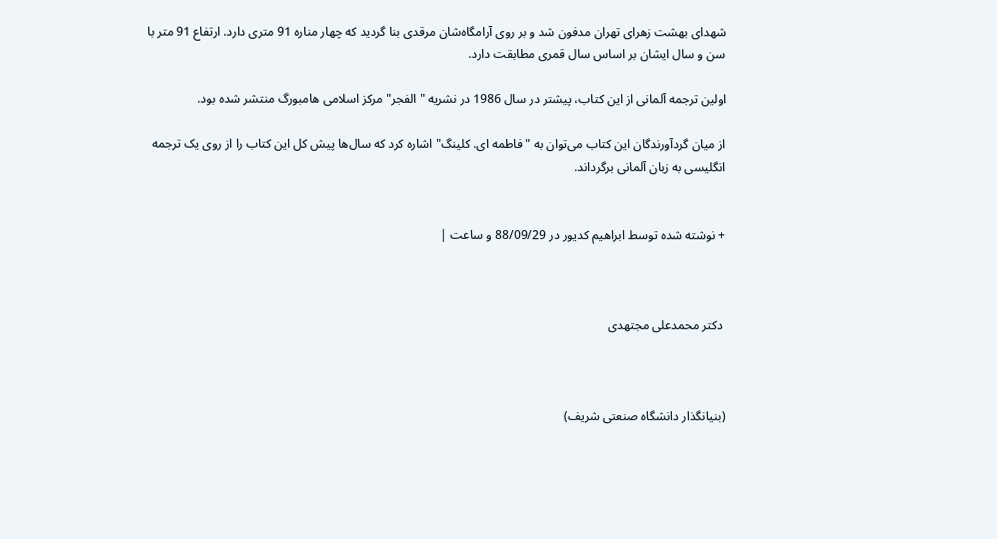شهدای بهشت زهرای تهران مدفون شد و بر روی آرامگاه‌شان مرقدی بنا گردید که چهار مناره 91 متری دارد. ارتفاع 91 متر با سن و سال ایشان بر اساس سال قمری مطابقت دارد.

اولین ترجمه آلمانی از این کتاب، پیشتر در سال 1986 در نشریه "الفجر" مرکز اسلامی هامبورگ منتشر شده بود.

از میان گردآورندگان این کتاب می‌توان به "فاطمه ای. کلینگ" اشاره کرد که سال‌ها پیش کل این کتاب را از روی یک ترجمه انگلیسی به زبان آلمانی برگرداند.


+ نوشته شده توسط ابراهیم کدیور در 88/09/29 و ساعت |



 دکتر محمدعلی مجتهدی



(بنیانگذار دانشگاه صنعتی شریف)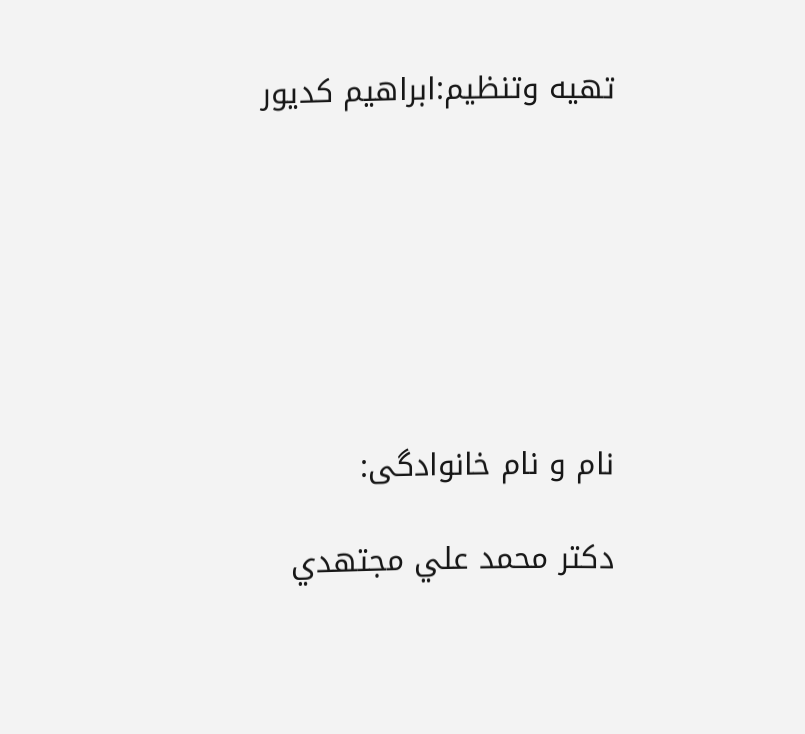تهیه وتنظیم:ابراهیم کدیور







نام و نام خانوادگی:

دكتر محمد علي مجتهدي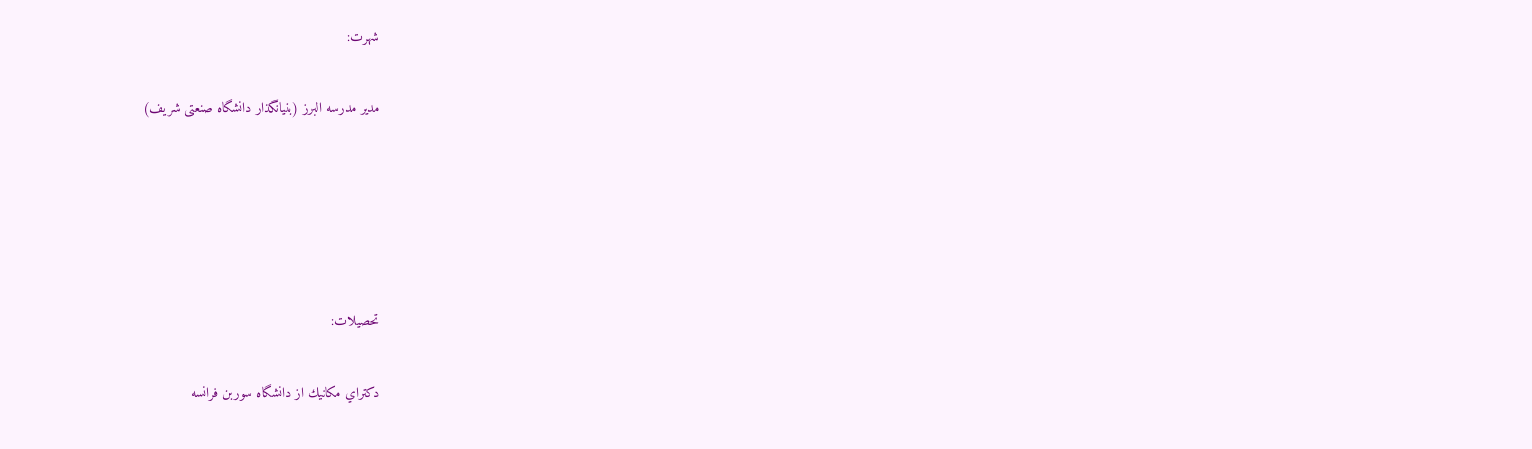شهرت:

مدير مدرسه البرز (بنیانگذار دانشگاه صنعتی شریف)





تحصیلات:

دكتراي مكانيك از دانشگاه سوربن فرانسه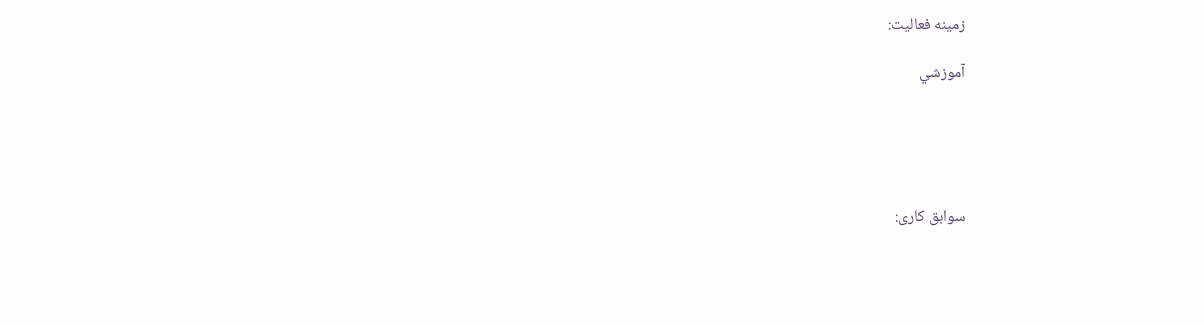زمینه فعالیت:

آموزشي





سوابق کاری: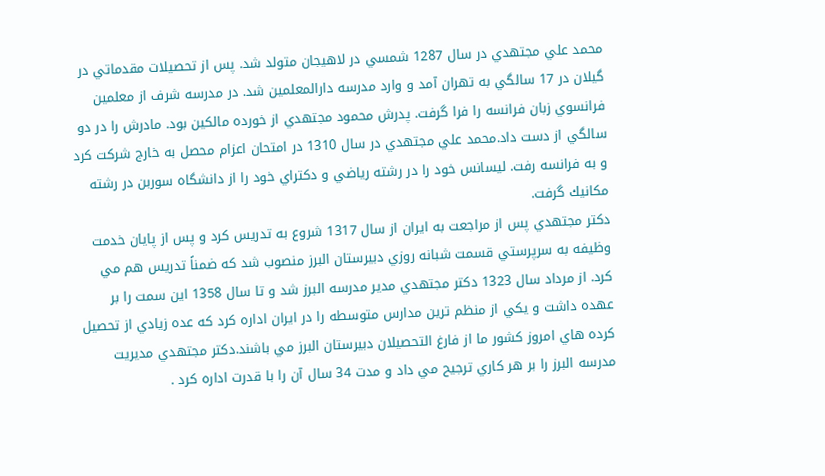محمد علي مجتهدي در سال 1287 شمسي در لاهيجان متولد شد. پس از تحصيلات مقدماتي در گيلان در 17 سالگي به تهران آمد و وارد مدرسه دارالمعلمين شد. در مدرسه شرف از معلمين فرانسوي زبان فرانسه را فرا گرفت. پدرش محمود مجتهدي از خورده مالكين بود. مادرش را در دو سالگي از دست داد.محمد علي مجتهدي در سال 1310 در امتحان اعزام محصل به خارج شركت كرد و به فرانسه رفت. ليسانس خود را در رشته رياضي و دكتراي خود را از دانشگاه سوربن در رشته مكانيك گرفت.
دكتر مجتهدي پس از مراجعت به ايران از سال 1317 شروع به تدريس كرد و پس از پايان خدمت وظيفه به سرپرستي قسمت شبانه روزي دبيرستان البرز منصوب شد كه ضمناً تدريس هم مي كرد. از مرداد سال 1323 دكتر مجتهدي مدير مدرسه البرز شد و تا سال 1358 اين سمت را بر عهده داشت و يكي از منظم ترين مدارس متوسطه را در ايران اداره كرد كه عده زيادي از تحصيل كرده هاي امروز كشور ما از فارغ التحصيلان دبيرستان البرز مي باشند.دكتر مجتهدي مديريت مدرسه البرز را بر هر كاري ترجيح مي داد و مدت 34 سال آن را با قدرت اداره كرد .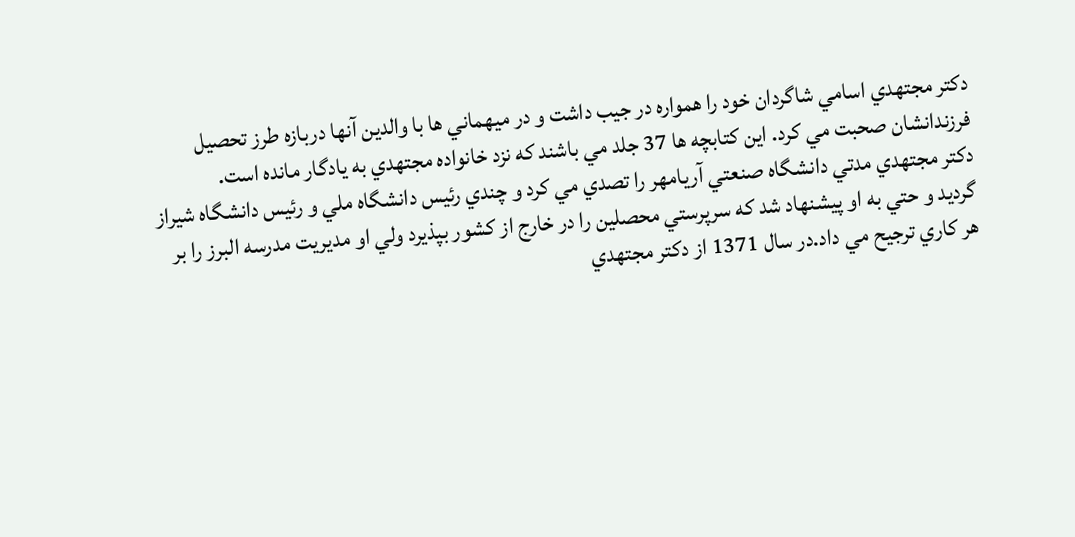دكتر مجتهدي اسامي شاگردان خود را همواره در جيب داشت و در ميهماني ها با والدين آنها دربازه طرز تحصيل فرزندانشان صحبت مي كرد. اين كتابچه ها 37 جلد مي باشند كه نزد خانواده مجتهدي به يادگار مانده است.
دكتر مجتهدي مدتي دانشگاه صنعتي آريامهر را تصدي مي كرد و چندي رئيس دانشگاه ملي و رئيس دانشگاه شيراز گرديد و حتي به او پيشنهاد شد كه سرپرستي محصلين را در خارج از كشور بپذيرد ولي او مديريت مدرسه البرز را بر هر كاري ترجيح مي داد.در سال 1371 از دكتر مجتهدي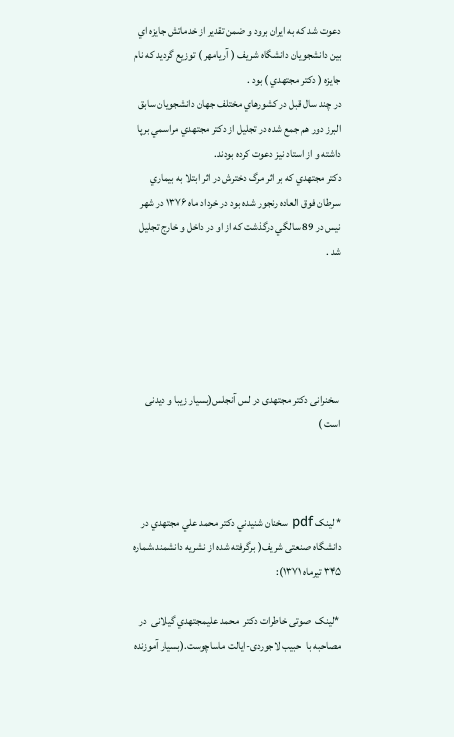دعوت شد كه به ايران برود و ضمن تقدير از خدماتش جايزه اي بين دانشجويان دانشگاه شريف ( آريامهر ) توزيع گرديد كه نام جايزه ( دكتر مجتهدي ) بود .
در چند سال قبل در كشورهاي مختلف جهان دانشجويان سابق البرز دور هم جمع شده در تجليل از دكتر مجتهدي مراسمي برپا داشته و از استاد نيز دعوت كرده بودند.
دكتر مجتهدي كه بر اثر مرگ دخترش در اثر ابتلا به بيماري سرطان فوق العاده رنجور شده بود در خرداد ماه ۱۳۷۶ در شهر نيس در 89 سالگي درگذشت كه از او در داخل و خارج تجليل شد .





 سخنرانی دکتر مجتهدی در لس آنجلس(بسیار زیبا و دیدنی است )



* لینک pdf سخنان شنيدني دكتر محمد علي مجتهدي در دانشگاه صنعتی شریف( برگرفته شده از نشریه دانشمند،شماره ۳۴۵ تیرماه ۱۳۷۱):

 *لینک  صوتی خاطرات دكتر  محمد علیمجتهدي گیلانی  در مصاحبه با  حبیب لاجوردی-ایالت ماساچوست.(بسیار آموزنده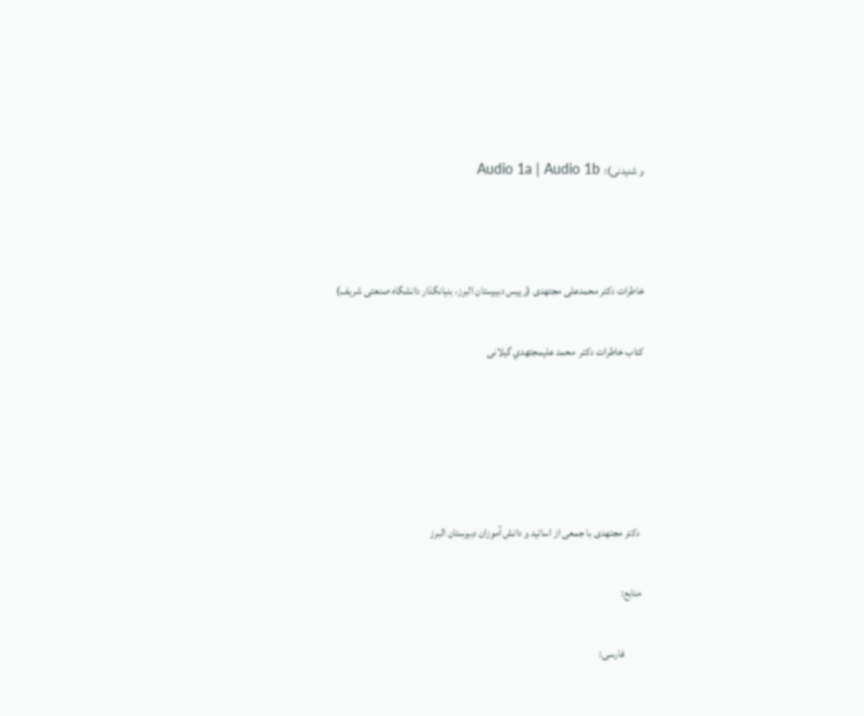و شنیدنی):  Audio 1a | Audio 1b



خاطرات دکتر محمدعلی مجتهدی (رییس دبیرستان البرز، بنیانگذار دانشگاه صنعتی شریف)

کتاب خاطرات دكتر  محمد علیمجتهدي گیلانی





  دکتر مجتهدی با جمعی از اساتید و دانش آموزان دبیرستان البرز

 منابع:

         فارسی: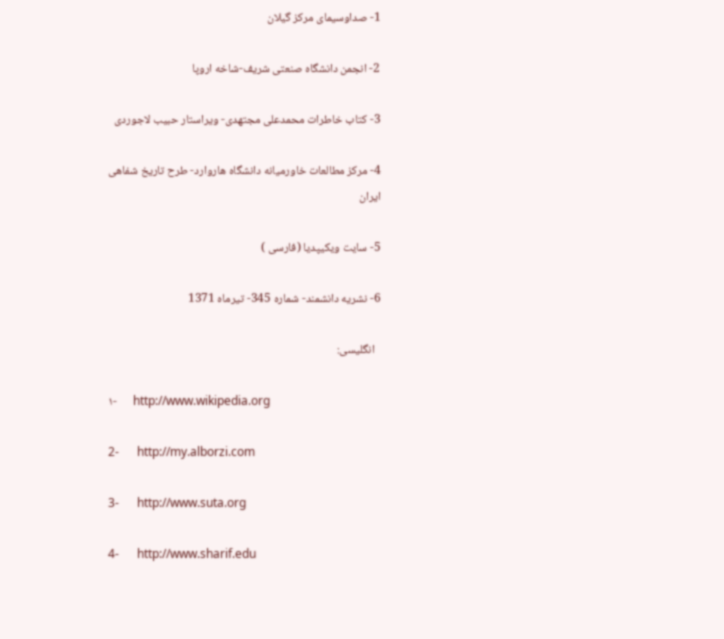1- صداوسیمای مرکز گیلان

2- انجمن دانشگاه صنعتی شریف-شاخه اروپا

3- کتاب خاطرات محمدعلی مجتهدی- ویراستار حبیب لاجوردی

4- مرکز مطالعات خاورمیانه دانشگاه هاروارد- طرح تاریخ شفاهی ایران

5- سایت ویکیپدیا (فارسی )

6- نشریه دانشمند- شماره 345- تیرماه 1371

  انگلیسی:

۱-      http://www.wikipedia.org

2-      http://my.alborzi.com

3-      http://www.suta.org

4-      http://www.sharif.edu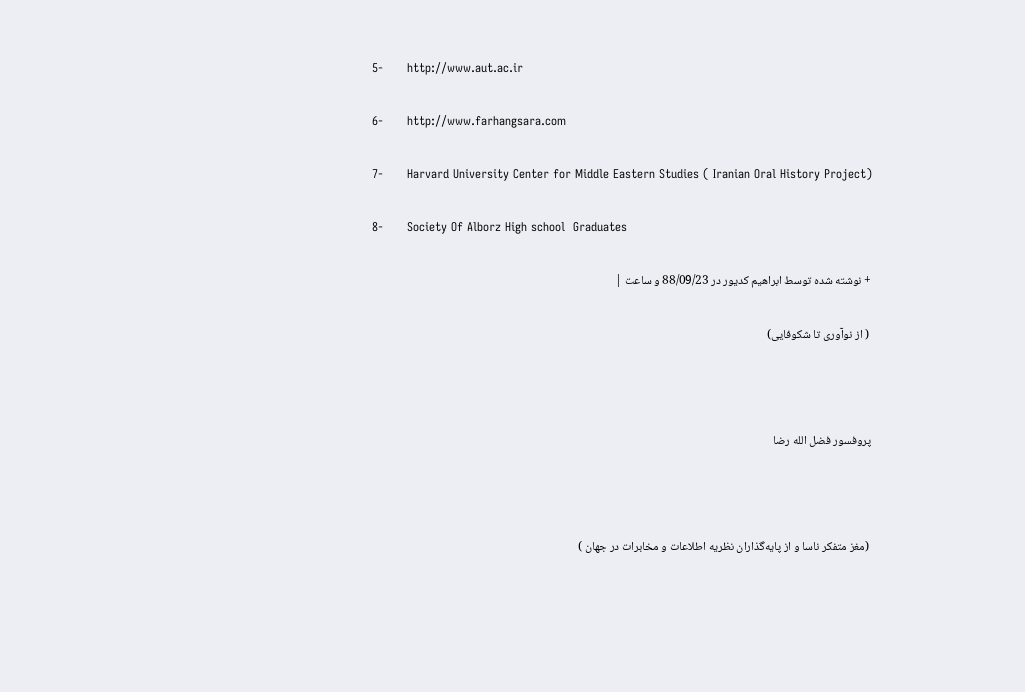5-      http://www.aut.ac.ir

6-      http://www.farhangsara.com

7-      Harvard University Center for Middle Eastern Studies ( Iranian Oral History Project)

8-      Society Of Alborz High school  Graduates

+ نوشته شده توسط ابراهیم کدیور در 88/09/23 و ساعت |

 ( از نوآوری تا شکوفایی)



پروفسور فضل الله رضا



 (مغز متفکر ناسا و از پایه‌گذاران نظریه اطلاعات و مخابرات در جهان )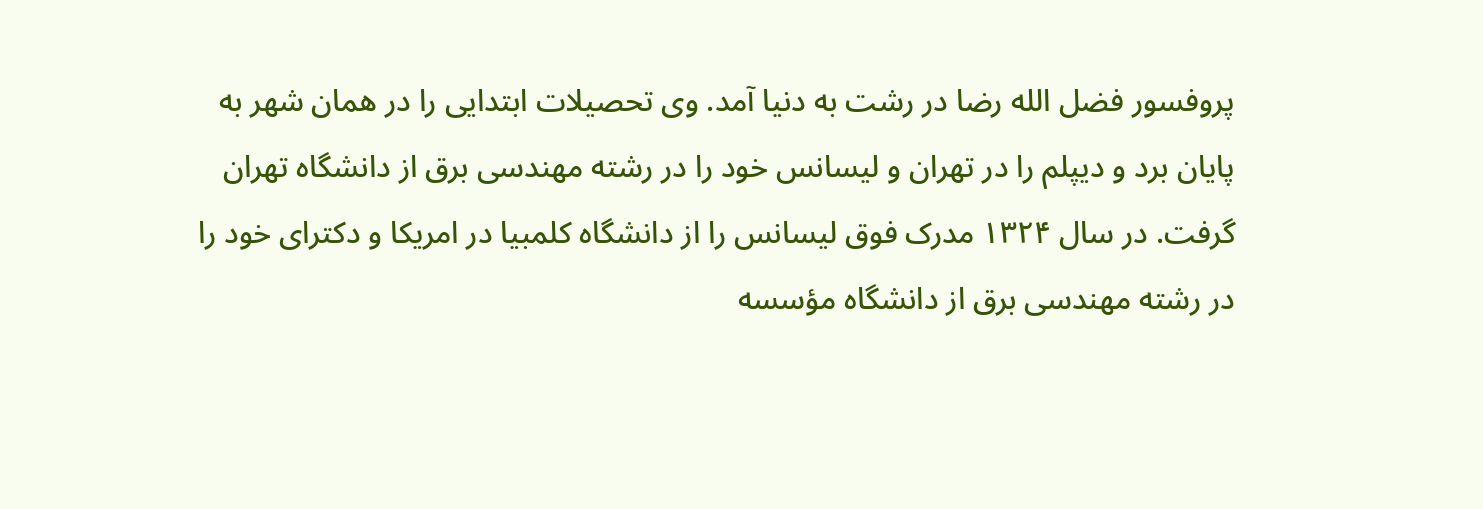پروفسور فضل الله رضا در رشت به دنیا آمد. وی تحصیلات ابتدایی را در همان شهر به پایان برد و دیپلم را در تهران و ليسانس خود را در رشته مهندسی برق از دانشگاه تهران گرفت. در سال ۱۳۲۴ مدرک فوق لیسانس را از دانشگاه كلمبیا در امریکا و دکترای خود را در رشته مهندسی برق از دانشگاه مؤسسه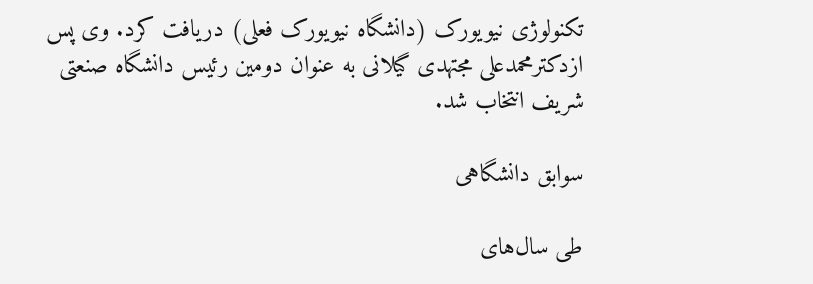تکنولوژی نیویورک (دانشگاه نیویورک فعلی) دریافت کرد. وی پس ازدکترمحمدعلی مجتهدی گیلانی به عنوان دومین رئیس دانشگاه صنعتی شریف انتخاب شد.

سوابق دانشگاهی

طی سال‌های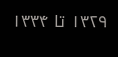۱۳۲۹ تا ۱۳۳۴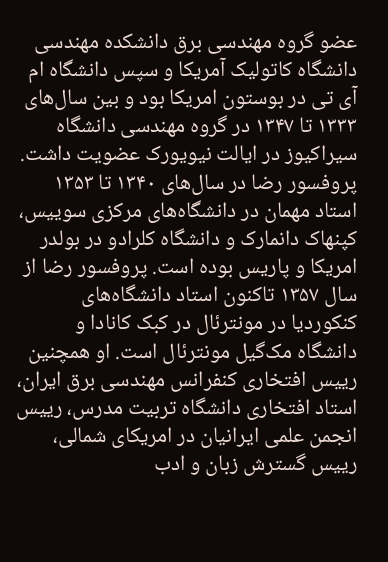عضو گروه مهندسی برق دانشکده مهندسی دانشگاه کاتولیک آمریکا و سپس دانشگاه ام آی تی در بوستون امریکا بود و بین سال‌های ۱۳۳۳ تا ۱۳۴۷ در گروه مهندسی دانشگاه سیراکیوز در ایالت نیویورک عضویت داشت. پروفسور رضا در سال‌های ۱۳۴۰ تا ۱۳۵۳ استاد مهمان در دانشگاه‌های مرکزی سوییس، کپنهاک دانمارک و دانشگاه کلرادو در بولدر امریکا و پاریس بوده است. پروفسور رضا از سال ۱۳۵۷ تاکنون استاد دانشگاه‌های کنکوردیا در مونترئال در کبک کانادا و دانشگاه مک‌گيل مونترئال است. او همچنین رییس افتخاری کنفرانس مهندسی برق ایران، استاد افتخاری دانشگاه تربیت مدرس، رییس انجمن علمی ایرانیان در امریکای شمالی، رییس گسترش زبان و ادب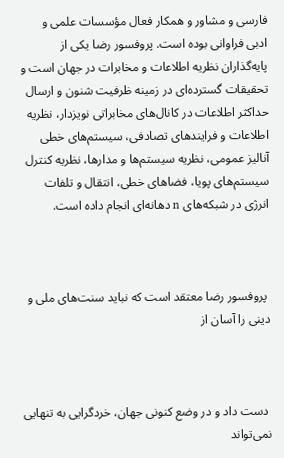فارسی و مشاور و همکار فعال مؤسسات علمی و ادبی فراوانی بوده است. پروفسور رضا یکی از پایه‌گذاران نظریه اطلاعات و مخابرات در جهان است و تحقیقات گسترده‌ای در زمینه ظرفیت شنون و ارسال حداکثر اطلاعات در کانال‌های مخابراتی نویزدار، نظریه اطلاعات و فرایندهای تصادفی، سیستم‌های خطی آنالیز عمومی، نظریه سیستم‌ها و مدارها، نظریه کنترل سیستم‌های پویا، فضاهای خطی، انتقال و تلفات انرژی در شبکه‌های n دهانه‌ای انجام داده است.



 پروفسور رضا معتقد است که نباید سنت‌های ملی و دینی را آسان از



 دست داد و در وضع كنونی جهان، خردگرایی به تنهایی نمی‌تواند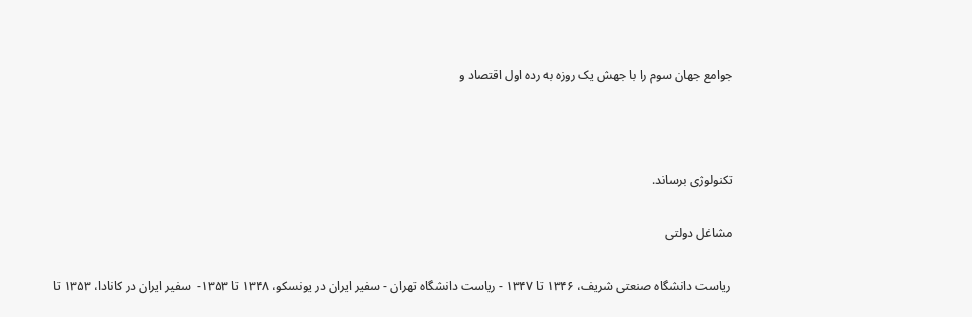جوامع جهان سوم را با جهش یک روزه به رده اول اقتصاد و



تکنولوژی برساند.

مشاغل دولتی

 ریاست دانشگاه صنعتی شریف، ۱۳۴۶ تا ۱۳۴۷ - ریاست دانشگاه تهران - سفیر ایران در یونسکو، ۱۳۴۸ تا ۱۳۵۳-  سفیر ایران در کانادا، ۱۳۵۳ تا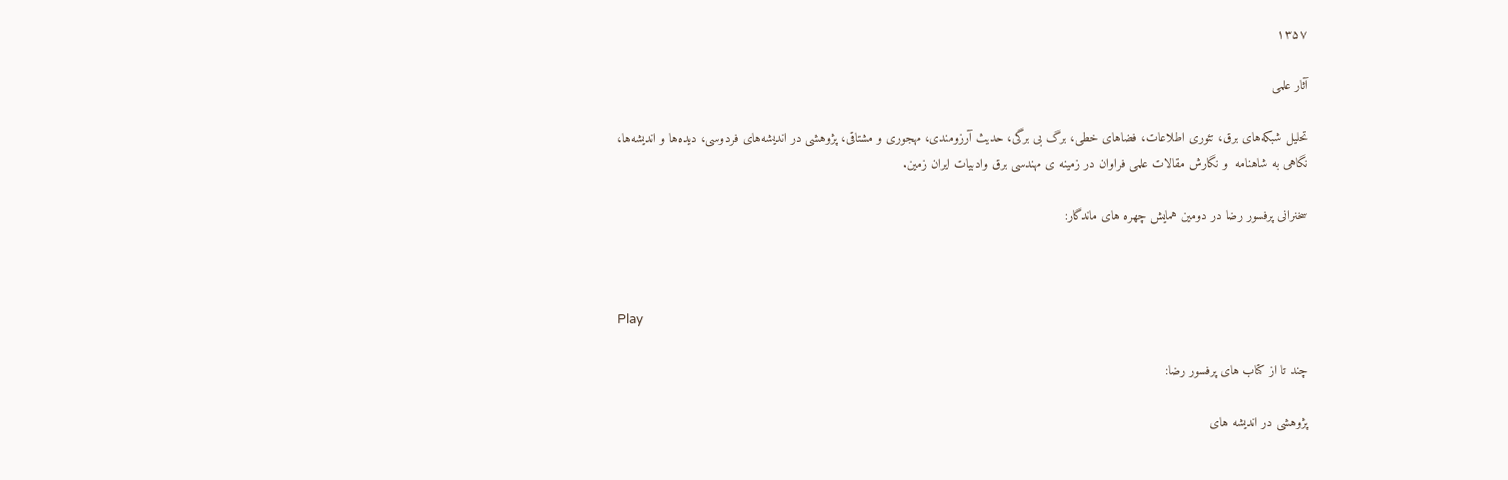۱۳۵۷

آثار علمی

تحلیل شبکه‌های برق، تئوری اطلاعات، فضاهای خطی، برگ بی برگی، حدیث آرزومندی، مهجوری و مشتاقی، پژوهشی در اندیشه‌های فردوسی، دیده‌ها و اندیشه‌ها، نگاهی به شاهنامه  و نگارش مقالات علمی فراوان در زمینه ی مهندسی برق وادبیات ایران زمین.

سخنرانی پرفسور رضا در دومین همایش چهره های ماندگار:



Play

چند تا از کتاب های پرفسور رضا:

پژوهشی در اندیشه های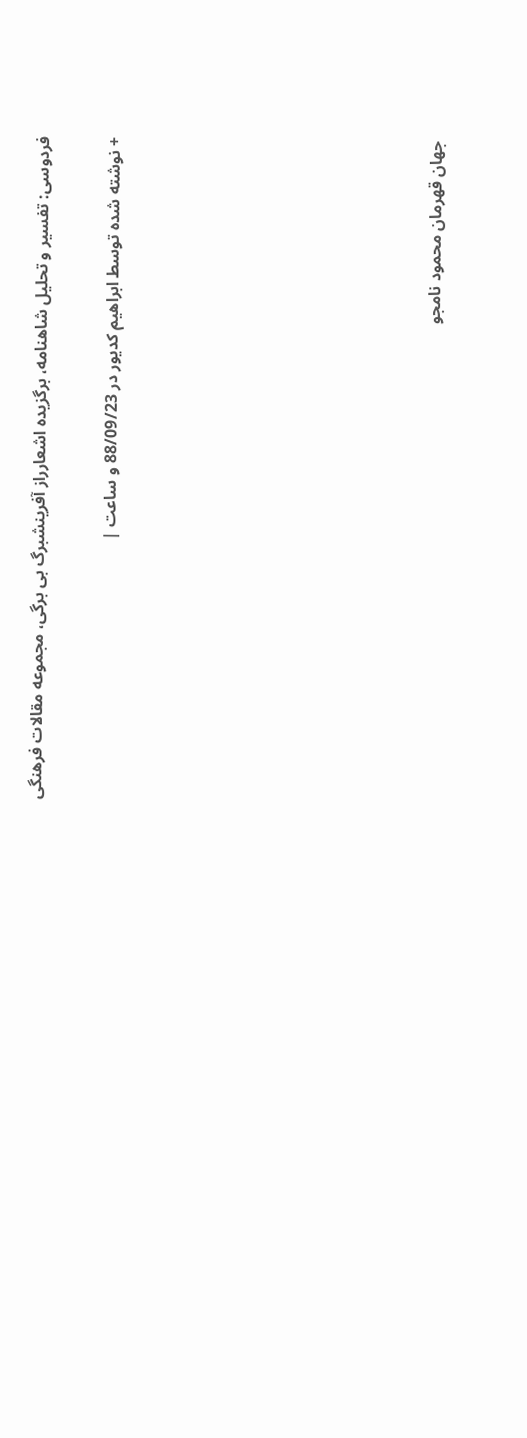فردوسی: تفسیر و تحلیل شاهنامه، برگزیده اشعارراز آفرینشبرگ بی برگی، مجموعه مقالات فرهنگی

+ نوشته شده توسط ابراهیم کدیور در 88/09/23 و ساعت |








جهان قهرمان محمود نامجو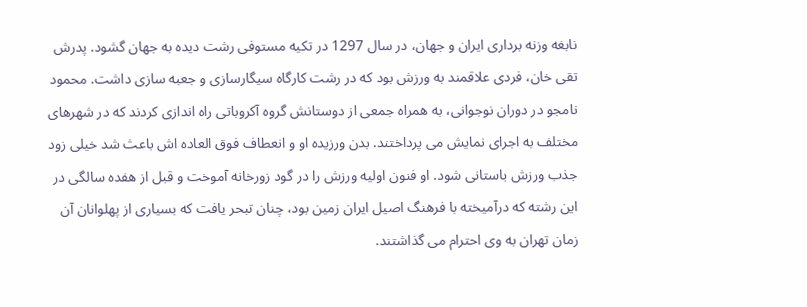نابغه وزنه برداری ایران و جهان، در سال 1297 در تکیه مستوفی رشت دیده به جهان گشود. پدرش تقی خان، فردی علاقمند به ورزش بود که در رشت کارگاه سیگارسازی و جعبه سازی داشت. محمود نامجو در دوران نوجوانی، به همراه جمعی از دوستانش گروه آکروباتی راه اندازی کردند که در شهرهای مختلف به اجرای نمایش می پرداختند. بدن ورزیده او و انعطاف فوق العاده اش باعث شد خیلی زود جذب ورزش باستانی شود. او فنون اولیه ورزش را در گود زورخانه آموخت و قبل از هفده سالگی در این رشته که درآمیخته با فرهنگ اصیل ایران زمین بود، چنان تبحر یافت که بسیاری از پهلوانان آن زمان تهران به وی احترام می گذاشتند.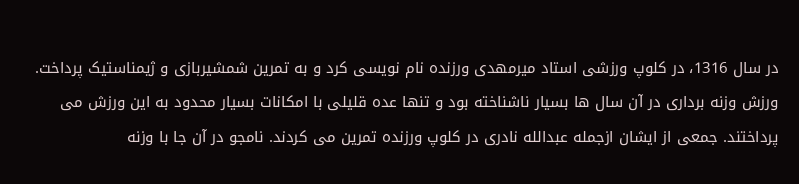در سال 1316، در کلوپ ورزشی استاد میرمهدی ورزنده نام نویسی کرد و به تمرین شمشیربازی و ژیمناستیک پرداخت. ورزش وزنه برداری در آن سال ها بسیار ناشناخته بود و تنها عده قلیلی با امکانات بسیار محدود به این ورزش می پرداختند. جمعی از ایشان ازجمله عبدالله نادری در کلوپ ورزنده تمرین می کردند. نامجو در آن جا با وزنه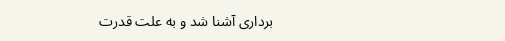برداری آشنا شد و به علت قدرت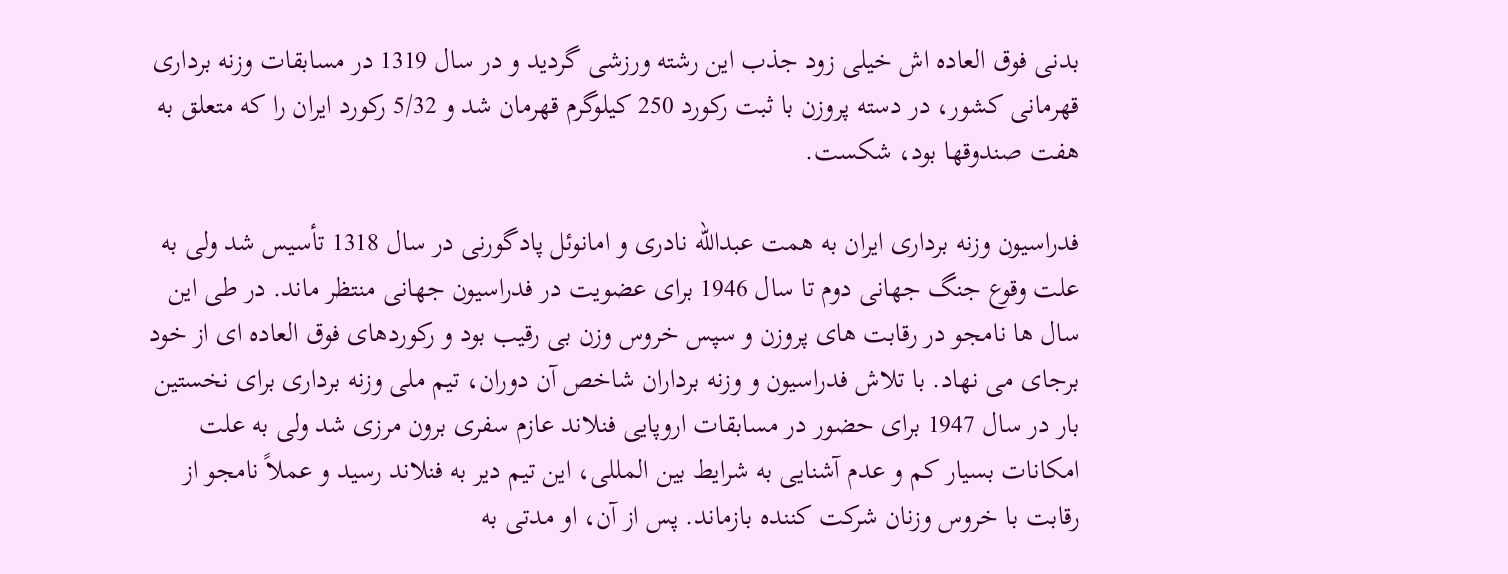بدنی فوق العاده اش خیلی زود جذب این رشته ورزشی گردید و در سال 1319 در مسابقات وزنه برداری قهرمانی کشور، در دسته پروزن با ثبت رکورد 250 کیلوگرم قهرمان شد و 5/32 رکورد ایران را که متعلق به هفت صندوقها بود، شکست.

فدراسیون وزنه برداری ایران به همت عبدالله نادری و امانوئل پادگورنی در سال 1318 تأسیس شد ولی به علت وقوع جنگ جهانی دوم تا سال 1946 برای عضویت در فدراسیون جهانی منتظر ماند. در طی این سال ها نامجو در رقابت های پروزن و سپس خروس وزن بی رقیب بود و رکوردهای فوق العاده ای از خود برجای می نهاد. با تلاش فدراسیون و وزنه برداران شاخص آن دوران، تیم ملی وزنه برداری برای نخستین بار در سال 1947 برای حضور در مسابقات اروپایی فنلاند عازم سفری برون مرزی شد ولی به علت امکانات بسیار کم و عدم آشنایی به شرایط بین المللی، این تیم دیر به فنلاند رسید و عملاً نامجو از رقابت با خروس وزنان شرکت کننده بازماند. پس از آن، او مدتی به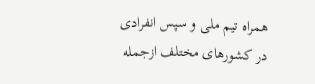همراه تیم ملی و سپس انفرادی در کشورهای مختلف ازجمله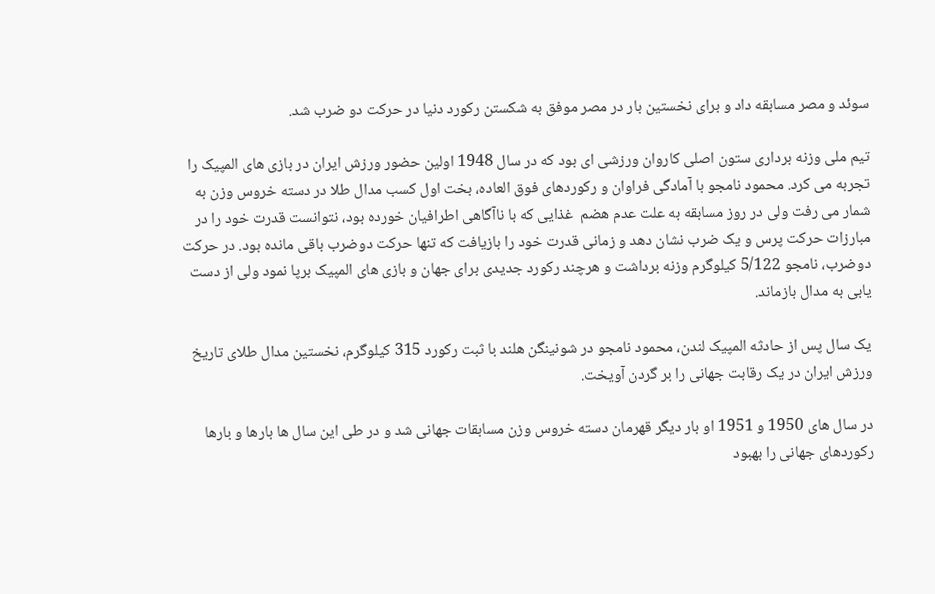سوئد و مصر مسابقه داد و برای نخستین بار در مصر موفق به شکستن رکورد دنیا در حرکت دو ضرب شد.

تیم ملی وزنه برداری ستون اصلی کاروان ورزشی ای بود که در سال 1948 اولین حضور ورزش ایران در بازی های المپیک را تجربه می کرد. محمود نامجو با آمادگی فراوان و رکوردهای فوق العاده، بخت اول کسب مدال طلا در دسته خروس وزن به شمار می رفت ولی در روز مسابقه به علت عدم هضم  غذایی که با ناآگاهی اطرافیان خورده بود، نتوانست قدرت خود را در مبارزات حرکت پرس و یک ضرب نشان دهد و زمانی قدرت خود را بازیافت که تنها حرکت دوضرب باقی مانده بود. در حرکت دوضرب، نامجو 5/122 کیلوگرم وزنه برداشت و هرچند رکورد جدیدی برای جهان و بازی های المپیک برپا نمود ولی از دست یابی به مدال بازماند.

یک سال پس از حادثه المپیک لندن، محمود نامجو در شونینگن هلند با ثبت رکورد 315 کیلوگرم، نخستین مدال طلای تاریخ ورزش ایران در یک رقابت جهانی را بر گردن آویخت.

در سال های 1950 و 1951 او بار دیگر قهرمان دسته خروس وزن مسابقات جهانی شد و در طی این سال ها بارها و بارها رکوردهای جهانی را بهبود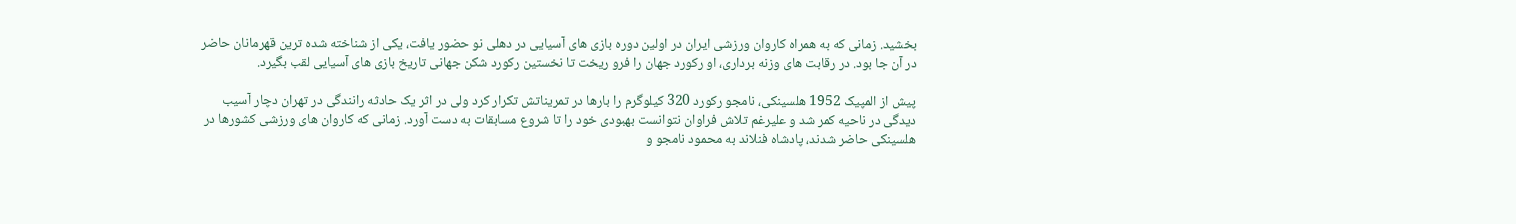بخشید. زمانی که به همراه کاروان ورزشی ایران در اولین دوره بازی های آسیایی در دهلی نو حضور یافت، یکی از شناخته شده ترین قهرمانان حاضر در آن جا بود. در رقابت های وزنه برداری، او رکورد جهان را فرو ریخت تا نخستین رکورد شکن جهانی تاریخ بازی های آسیایی لقب بگیرد.

پیش از المپیک 1952 هلسینکی، نامجو رکورد 320 کیلوگرم را بارها در تمریناتش تکرار کرد ولی در اثر یک حادثه رانندگی در تهران دچار آسیب دیدگی در ناحیه کمر شد و علیرغم تلاش فراوان نتوانست بهبودی خود را تا شروع مسابقات به دست آورد. زمانی که کاروان های ورزشی کشورها در هلسینکی حاضر شدند، پادشاه فنلاند به محمود نامجو و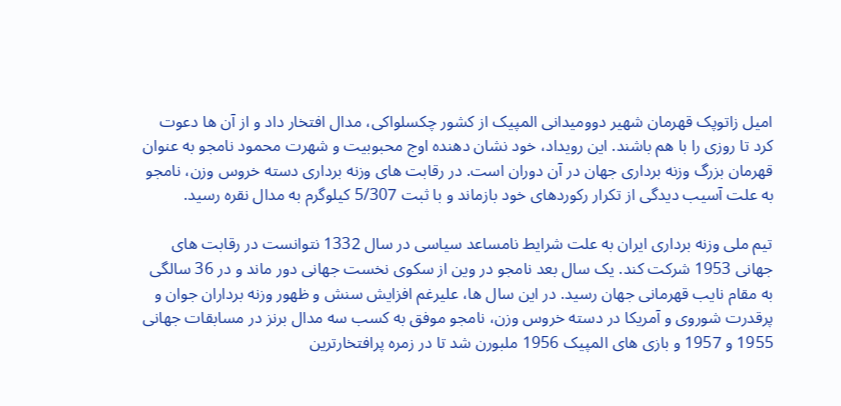امیل زاتوپک قهرمان شهیر دوومیدانی المپیک از کشور چکسلواکی، مدال افتخار داد و از آن ها دعوت کرد تا روزی را با هم باشند. این رویداد، خود نشان دهنده اوج محبوبیت و شهرت محمود نامجو به عنوان قهرمان بزرگ وزنه برداری جهان در آن دوران است. در رقابت های وزنه برداری دسته خروس وزن، نامجو به علت آسیب دیدگی از تکرار رکوردهای خود بازماند و با ثبت 5/307 کیلوگرم به مدال نقره رسید.

تیم ملی وزنه برداری ایران به علت شرایط نامساعد سیاسی در سال 1332 نتوانست در رقابت های جهانی 1953 شرکت کند. یک سال بعد نامجو در وین از سکوی نخست جهانی دور ماند و در 36 سالگی به مقام نایب قهرمانی جهان رسید. در این سال ها، علیرغم افزایش سنش و ظهور وزنه برداران جوان و پرقدرت شوروی و آمریکا در دسته خروس وزن، نامجو موفق به کسب سه مدال برنز در مسابقات جهانی 1955 و 1957 و بازی های المپیک 1956 ملبورن شد تا در زمره پرافتخارترین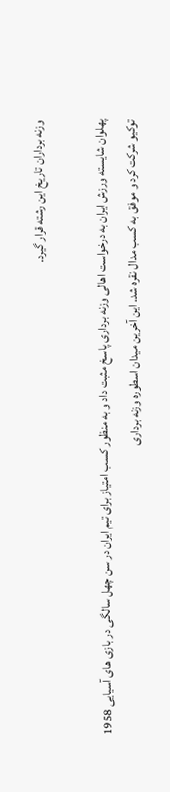وزنه برداران تاریخ این رشته قرار گیرد.

پهلوان شایسته ورزش ایران به درخواست اهالی وزنه برداری پاسخ مثبت داد و به منظور کسب امتیاز برای تیم ایران در سن چهل سالگی در بازی های آسیایی 1958 توکیو شرکت کرد و موفق به کسب مدال نقره شد. این آخرین میدان اسطوره وزنه برداری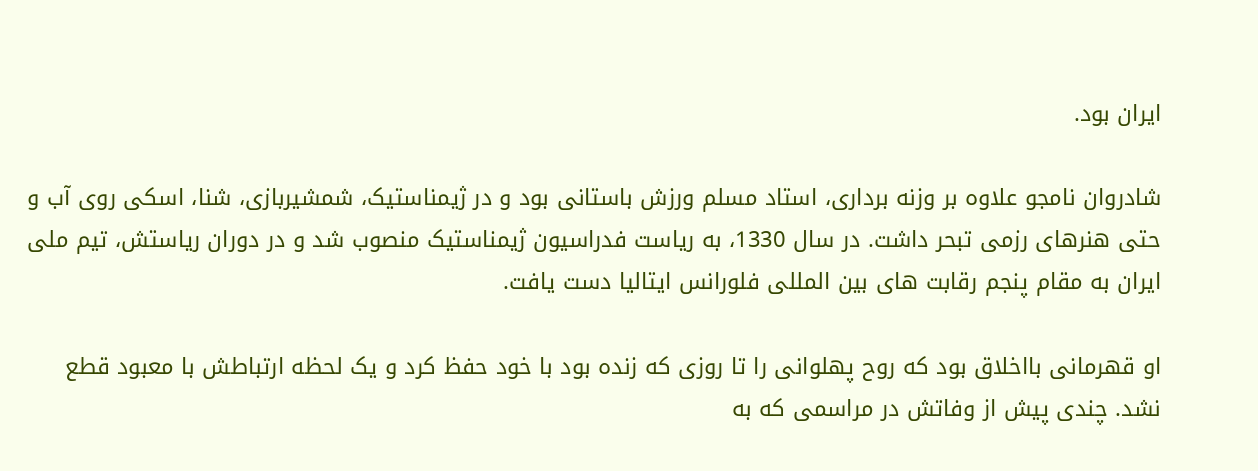ایران بود.

شادروان نامجو علاوه بر وزنه برداری، استاد مسلم ورزش باستانی بود و در ژیمناستیک، شمشیربازی، شنا، اسکی روی آب و حتی هنرهای رزمی تبحر داشت. در سال 1330، به ریاست فدراسیون ژیمناستیک منصوب شد و در دوران ریاستش، تیم ملی ایران به مقام پنجم رقابت های بین المللی فلورانس ایتالیا دست یافت.

او قهرمانی بااخلاق بود که روح پهلوانی را تا روزی که زنده بود با خود حفظ کرد و یک لحظه ارتباطش با معبود قطع نشد. چندی پیش از وفاتش در مراسمی که به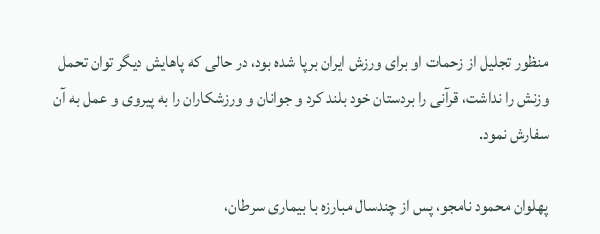منظور تجلیل از زحمات او برای ورزش ایران برپا شده بود، در حالی که پاهایش دیگر توان تحمل وزنش را نداشت، قرآنی را بردستان خود بلند کرد و جوانان و ورزشکاران را به پیروی و عمل به آن سفارش نمود.

پهلوان محمود نامجو، پس از چندسال مبارزه با بیماری سرطان،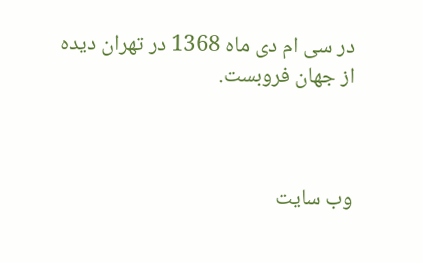در سی ام دی ماه 1368 در تهران دیده از جهان فروبست.



وب سایت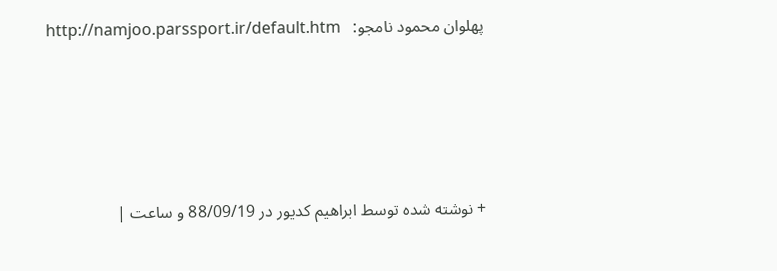پهلوان محمود نامجو:   http://namjoo.parssport.ir/default.htm





+ نوشته شده توسط ابراهیم کدیور در 88/09/19 و ساعت |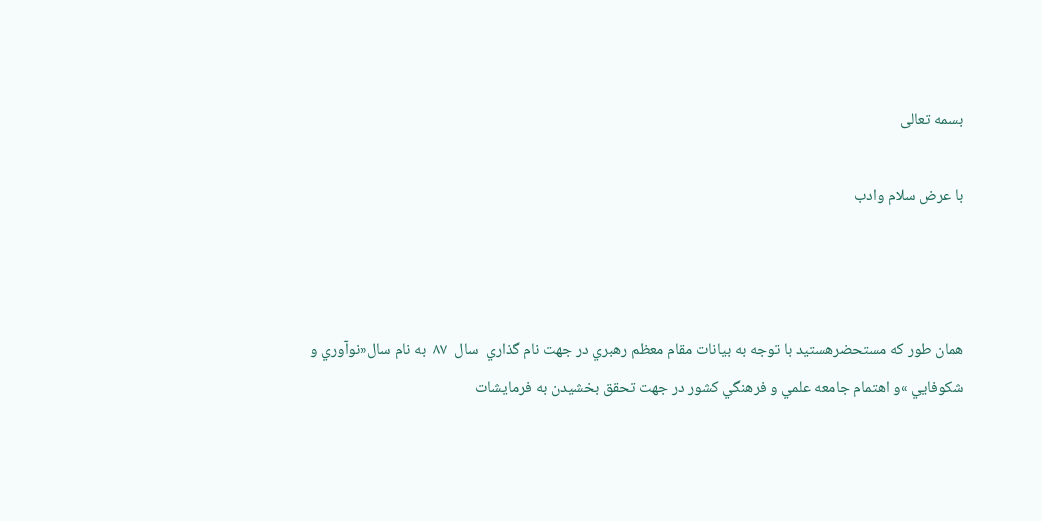بسمه تعالی

با عرض سلام وادب



همان طور كه مستحضرهستيد با توجه به بيانات مقام معظم رهبري در جهت نام گذاري  سال  ٨٧  به نام سال«نوآوري و شكوفايي »و اهتمام جامعه علمي و فرهنگي كشور در جهت تحقق بخشيدن به فرمايشات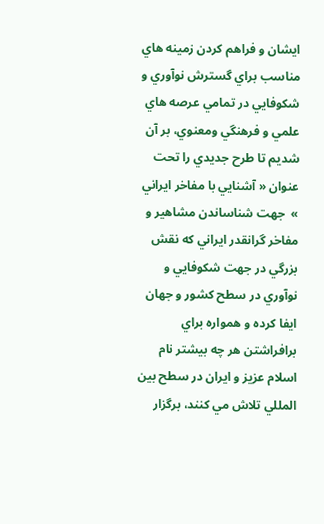ايشان و فراهم كردن زمينه هاي مناسب براي گسترش نوآوري و شكوفايي در تمامي عرصه هاي علمي و فرهنگي ومعنوي، بر آن شديم تا طرح جديدي را تحت عنوان « آشنايي با مفاخر ايراني »  جهت شناساندن مشاهير و مفاخر گرانقدر ايراني كه نقش بزرگي در جهت شكوفايي و نوآوري در سطح كشور و جهان ايفا كرده و همواره براي برافراشتن هر چه بيشتر نام اسلام عزيز و ايران در سطح بين المللي تلاش مي كنند، برگزار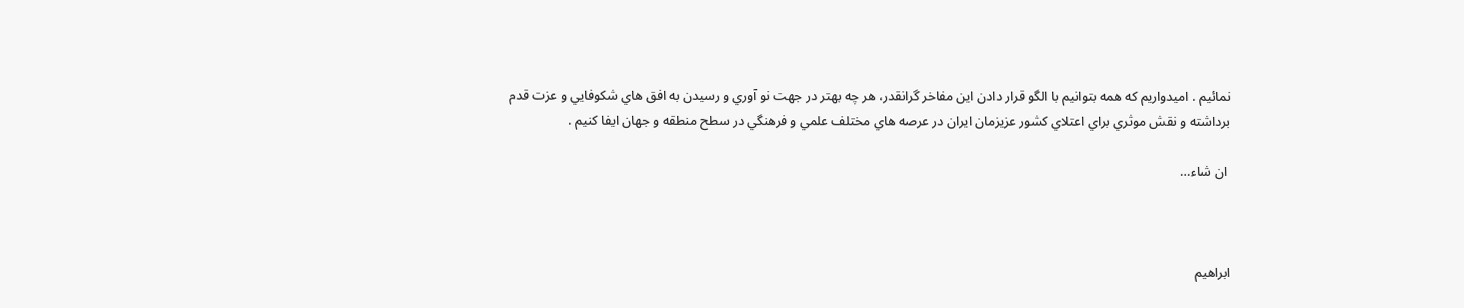نمائيم . اميدواريم كه همه بتوانيم با الگو قرار دادن اين مفاخر گرانقدر، هر چه بهتر در جهت نو آوري و رسيدن به افق هاي شكوفايي و عزت قدم برداشته و نقش موثري براي اعتلاي كشور عزيزمان ايران در عرصه هاي مختلف علمي و فرهنگي در سطح منطقه و جهان ايفا كنيم .

 ان شاء…



ابراهيم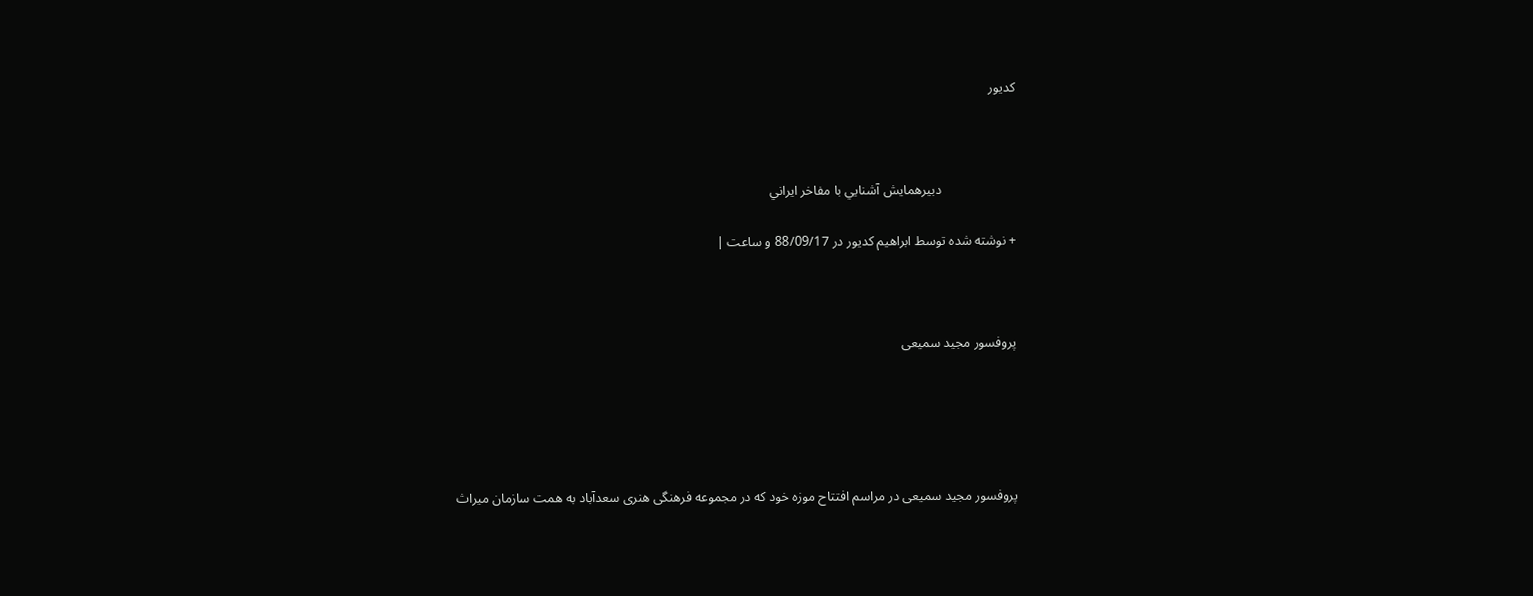كديور



                      دبيرهمايش آشنايي با مفاخر ايراني

+ نوشته شده توسط ابراهیم کدیور در 88/09/17 و ساعت |



پروفسور مجید سمیعی





پروفسور مجید سمیعی در مراسم افتتاح موزه خود که در مجموعه فرهنگی هنری سعدآباد به همت سازمان میراث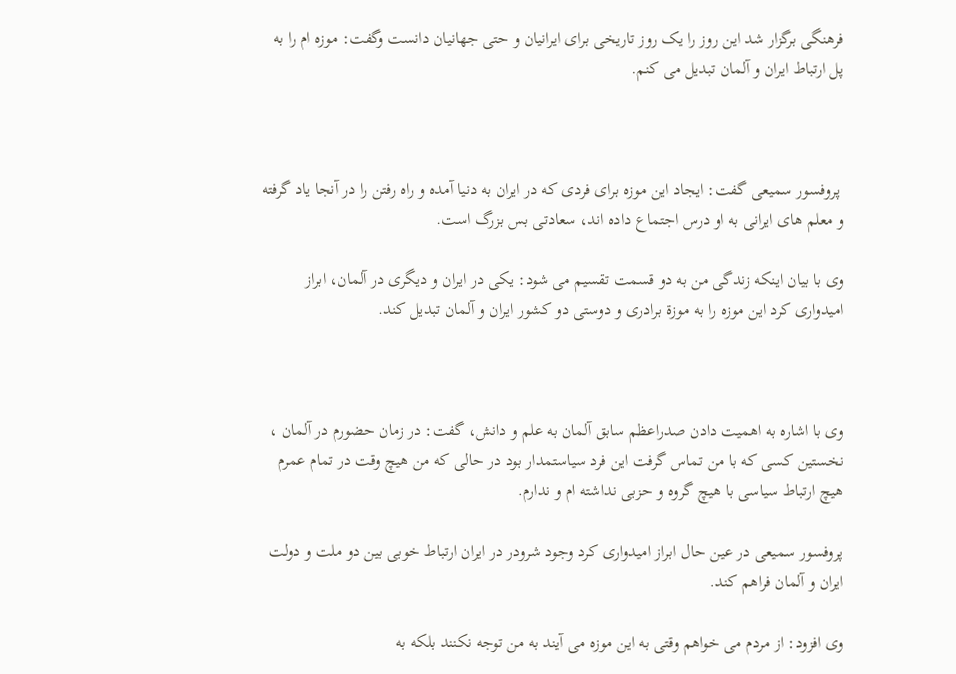فرهنگی برگزار شد این روز را یک روز تاریخی برای ایرانیان و حتی جهانیان دانست وگفت: موزه ام را به پل ارتباط ایران و آلمان تبدیل می کنم.



 پروفسور سمیعی گفت: ایجاد این موزه برای فردی که در ایران به دنیا آمده و راه رفتن را در آنجا یاد گرفته و معلم های ایرانی به او درس اجتماع داده اند، سعادتی بس بزرگ است.

وی با بیان اینکه زندگی من به دو قسمت تقسیم می شود: یکی در ایران و دیگری در آلمان، ابراز امیدواری کرد این موزه را به موزة برادری و دوستی دو کشور ایران و آلمان تبدیل کند.



وی با اشاره به اهمیت دادن صدراعظم سابق آلمان به علم و دانش، گفت: در زمان حضورم در آلمان ، نخستین کسی که با من تماس گرفت این فرد سیاستمدار بود در حالی که من هیچ وقت در تمام عمرم هیچ ارتباط سیاسی با هیچ گروه و حزبی نداشته ام و ندارم.

پروفسور سمیعی در عین حال ابراز امیدواری کرد وجود شرودر در ایران ارتباط خوبی بین دو ملت و دولت ایران و آلمان فراهم کند.

وی افزود: از مردم می خواهم وقتی به این موزه می آیند به من توجه نکنند بلکه به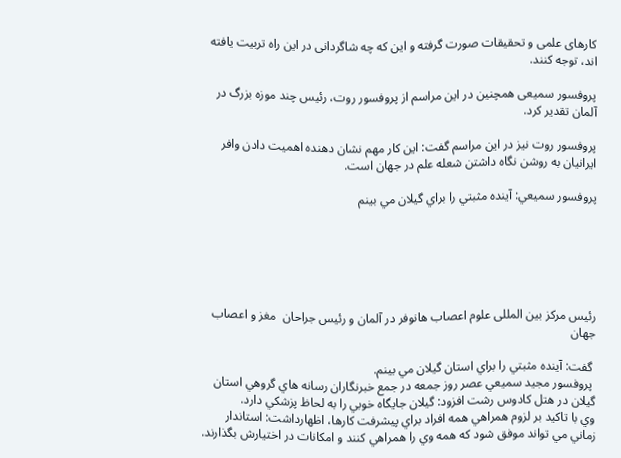کارهای علمی و تحقیقات صورت گرفته و این که چه شاگردانی در این راه تربیت یافته اند، توجه کنند.

پروفسور سمیعی همچنین در این مراسم از پروفسور روت، رئیس چند موزه بزرگ در آلمان تقدیر کرد.

پروفسور روت نیز در این مراسم گفت: این کار مهم نشان دهنده اهمیت دادن وافر ایرانیان به روشن نگاه داشتن شعله علم در جهان است.

پروفسور سميعي: آينده مثبتي را براي گيلان مي بينم






رئيس مرکز بین المللی علوم اعصاب هانوفر در آلمان و رئیس جراحان  مغز و اعصاب جهان

 گفت: آينده مثبتي را براي استان گيلان مي بينم.
 پروفسور مجيد سميعي عصر روز جمعه در جمع خبرنگاران رسانه هاي گروهي استان گيلان در هتل کادوس رشت افزود: گيلان جايگاه خوبي را به لحاظ پزشکي دارد.
وي با تاکيد بر لزوم همراهي همه افراد براي پيشرفت کارها، اظهارداشت: استاندار زماني مي تواند موفق شود که همه وي را همراهي کنند و امکانات در اختيارش بگذارند.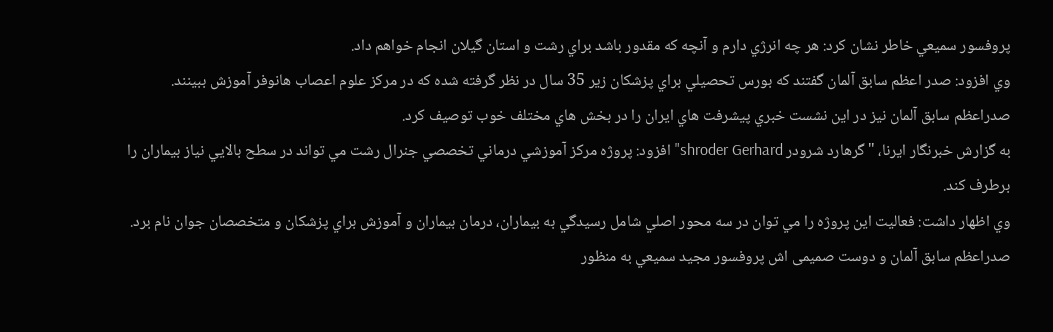پروفسور سميعي خاطر نشان کرد: هر چه انرژي دارم و آنچه که مقدور باشد براي رشت و استان گيلان انجام خواهم داد.
وي افزود: صدر اعظم سابق آلمان گفتند که بورس تحصيلي براي پزشکان زير 35 سال در نظر گرفته شده که در مرکز علوم اعصاب هانوفر آموزش ببينند.
صدراعظم سابق آلمان نيز در اين نشست خبري پيشرفت هاي ايران را در بخش هاي مختلف خوب توصيف کرد.
به گزارش خبرنگار ايرنا، "گرهارد شرودر shroder Gerhard" افزود: پروژه مرکز آموزشي درماني تخصصي جنرال رشت مي تواند در سطح بالايي نياز بيماران را برطرف کند.
وي اظهار داشت: فعاليت اين پروژه را مي توان در سه محور اصلي شامل رسيدگي به بيماران، درمان بيماران و آموزش براي پزشکان و متخصصان جوان نام برد.
صدراعظم سابق آلمان و دوست صمیمی اش پروفسور مجيد سميعي به منظور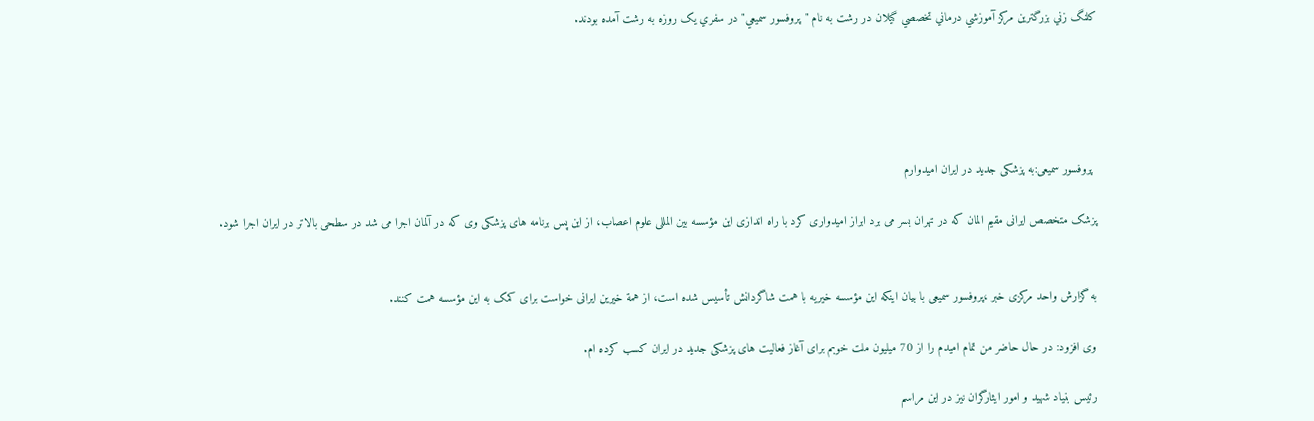کلنگ زني بزرگترین مرکز آموزشي درماني تخصصي گيلان در رشت به نام "پروفسور سميعي" در سفري يک روزه به رشت آمده بودند.





 پروفسور سمیعی:به پزشکی جدید در ایران امیدوارم

پزشک متخصص ایرانی مقیم المان که در تهران بسر می برد ابراز امیدواری کرد با راه اندازی این مؤسسه بین المللی علوم اعصاب، از این پس برنامه های پزشکی وی که در آلمان اجرا می شد در سطحی بالاتر در ایران اجرا شود.


به گزارش واحد مرکزی خبر ،پروفسور سمیعی با بیان اینکه این مؤسسه خیریه با همت شاگردانش تأسیس شده است، از همة خیرین ایرانی خواست برای کمک به این مؤسسه همت کنند.

وی افزود: در حال حاضر من تمام امیدم را از 70 میلیون ملت خوبم برای آغاز فعالیت های پزشکی جدید در ایران کسب کرده ام.

رئیس بنیاد شهید و امور ایثارگران نیز در این مراسم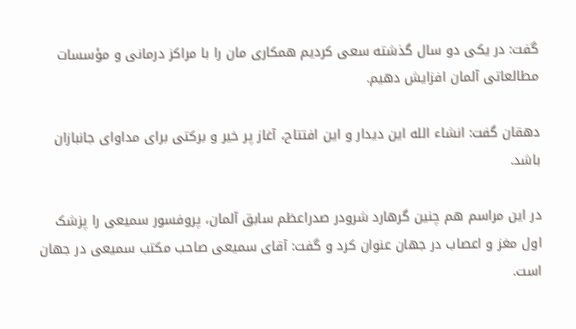گفت: در یکی دو سال گذشته سعی کردیم همکاری مان را با مراکز درمانی و مؤسسات مطالعاتی آلمان افزایش دهیم.

دهقان گفت: انشاء الله این دیدار و این افتتاح، آغاز پر خیر و برکتی برای مداوای جانبازان باشد.

در این مراسم هم چنین گرهارد شرودر صدراعظم سابق آلمان، پروفسور سمیعی را پزشک اول مغز و اعصاب در جهان عنوان کرد و گفت: آقای سمیعی صاحب مکتب سمیعی در جهان است.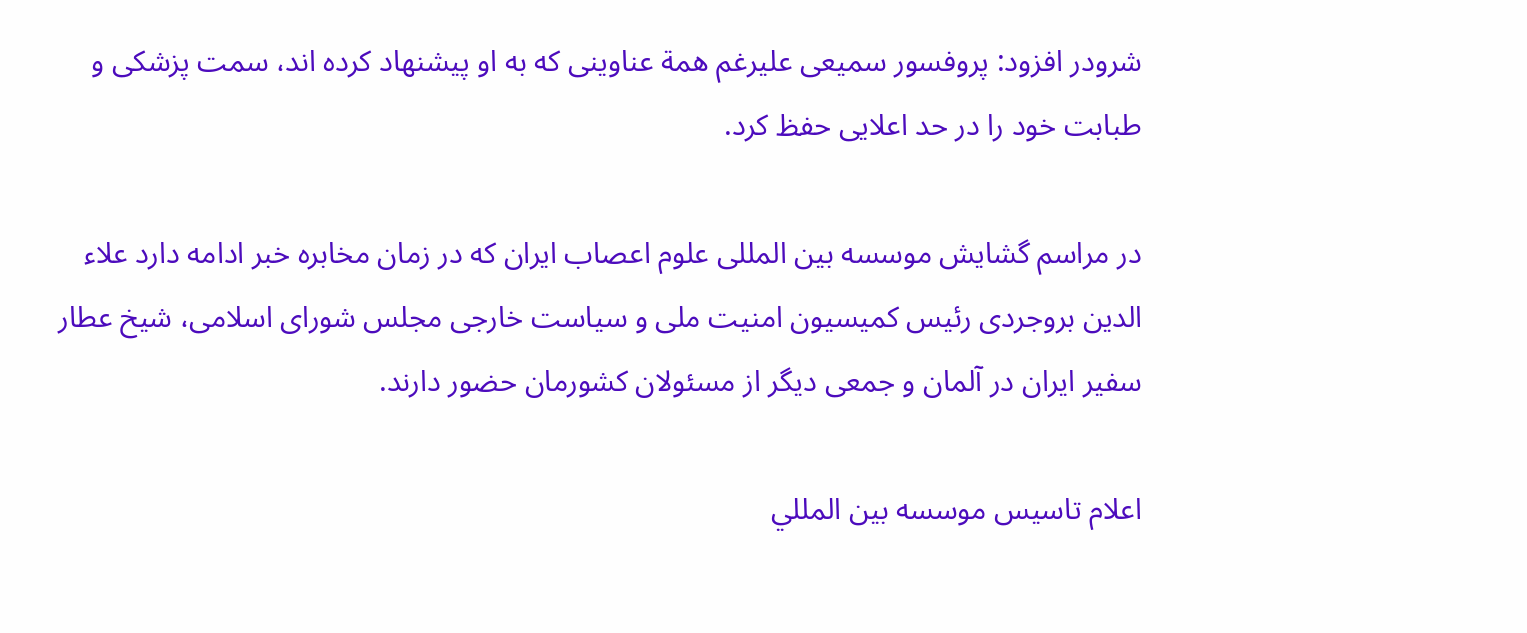شرودر افزود: پروفسور سمیعی علیرغم همة عناوینی که به او پیشنهاد کرده اند، سمت پزشکی و طبابت خود را در حد اعلایی حفظ کرد.

در مراسم گشایش موسسه بین المللی علوم اعصاب ایران که در زمان مخابره خبر ادامه دارد علاء الدین بروجردی رئیس کمیسیون امنیت ملی و سیاست خارجی مجلس شورای اسلامی، شیخ عطار سفیر ایران در آلمان و جمعی دیگر از مسئولان کشورمان حضور دارند.

اعلام تاسيس موسسه بين المللي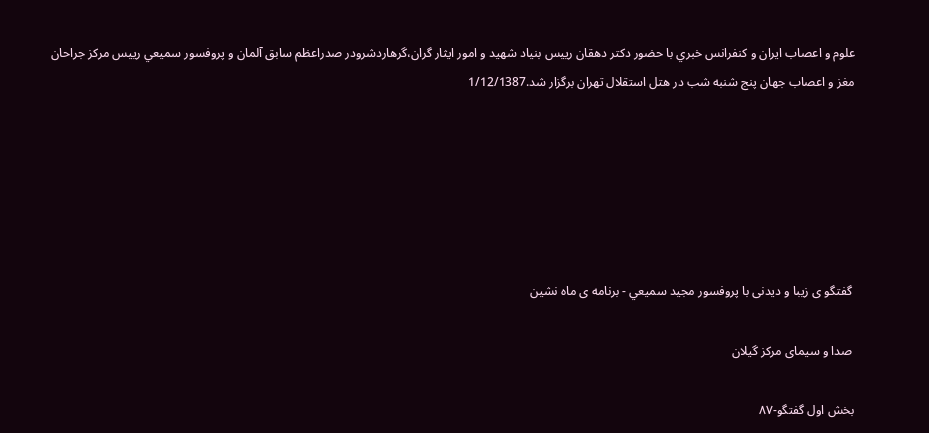علوم و اعصاب ايران و کنفرانس خبري با حضور دکتر دهقان رييس بنياد شهيد و امور ايثار گران،گرهاردشرودر صدراعظم سابق آلمان و پروفسور سميعي رييس مرکز جراحان مغز و اعصاب جهان پنج شنبه شب در هتل استقلال تهران برگزار شد.1/12/1387






 گفتگو ی زیبا و دیدنی با پروفسور مجید سميعي - برنامه ی ماه نشين

 صدا و سیمای مرکز گیلان

بخش اول گفتگو-۸۷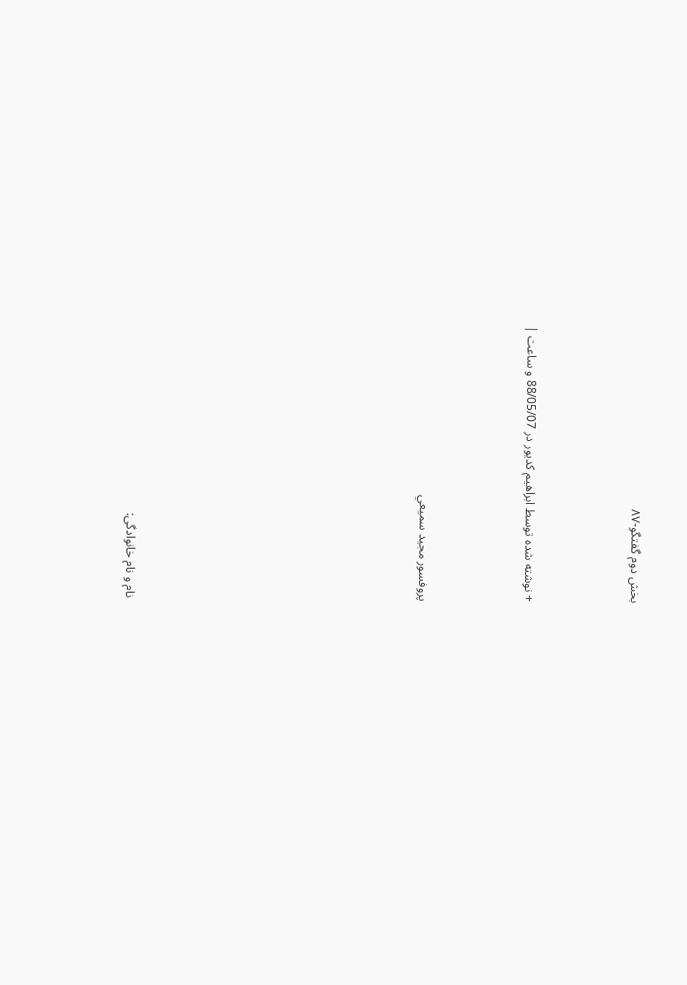بخش دوم گفتگو-۸۷



+ نوشته شده توسط ابراهیم کدیور در 88/05/07 و ساعت |



پروفسور مجيد سميعي










نام و نام خانوادگی: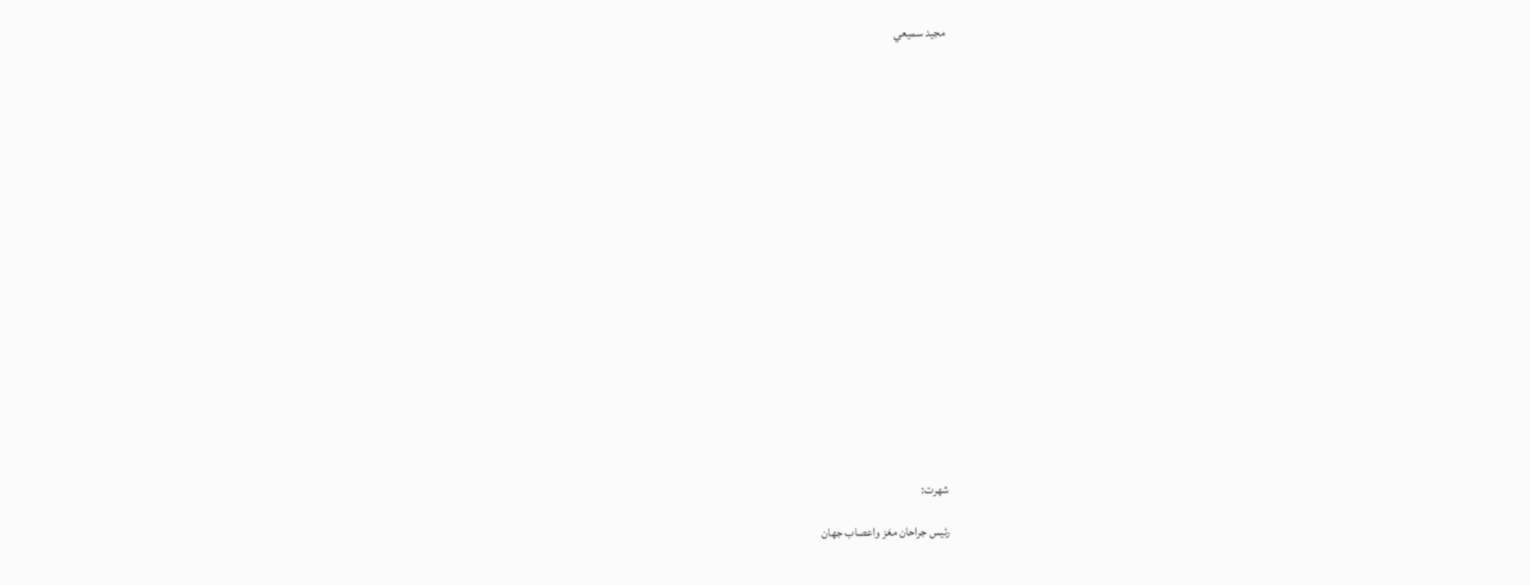مجيد سميعي





















شهرت:

رئیس جراحان مغز واعصاب جهان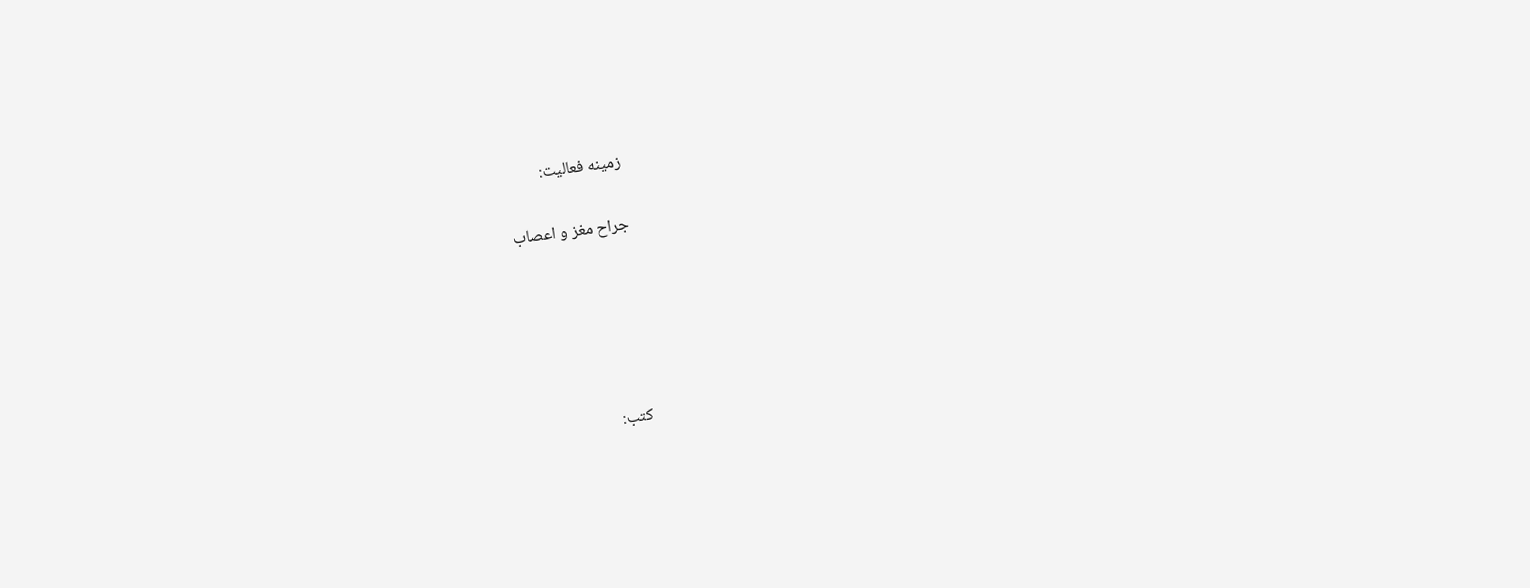زمینه فعالیت:

جراح مغز و اعصاب





کتب: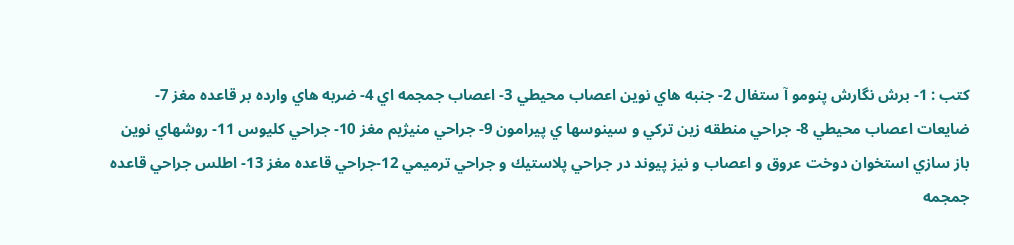كتب : 1- برش نگارش پنومو آ ستفال 2- جنبه هاي نوين اعصاب محيطي 3- اعصاب جمجمه اي 4- ضربه هاي وارده بر قاعده مغز 7- ضايعات اعصاب محيطي 8- جراحي منطقه زين تركي و سينوسها ي پيرامون 9- جراحي منيژيم مغز 10- جراحي كليوس 11- روشهاي نوين باز سازي استخوان دوخت عروق و اعصاب و نيز پيوند در جراحي پلاستيك و جراحي ترميمي 12-جراحي قاعده مغز 13- اطلس جراحي قاعده جمجمه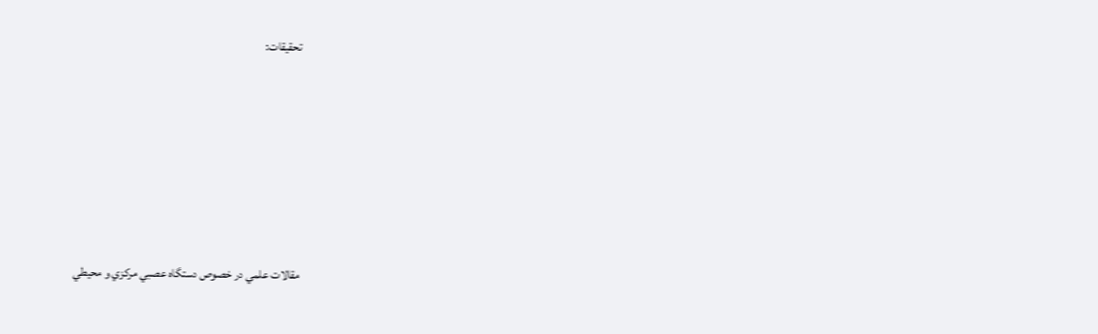تحقیقات:











مقالات علمي در خصوص دستگاه عصبي مركزي و محيطي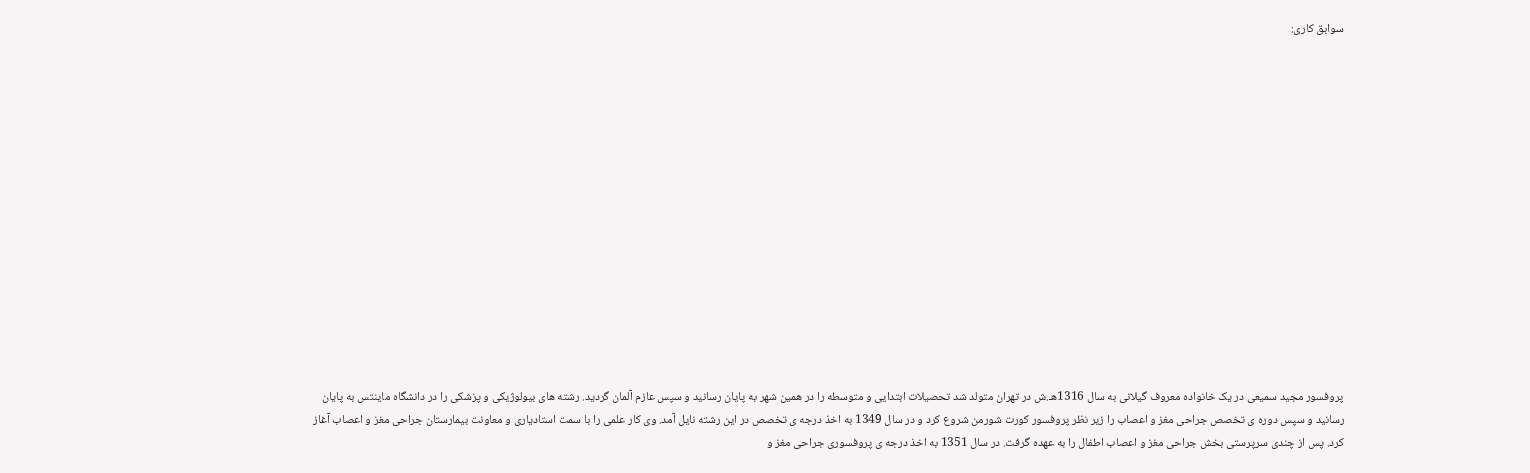سوابق کاری:















پروفسور مجید سمیعی در یک خانواده معروف گیلانی به سال 1316هـ.ش در تهران متولد شد تحصیلات ابتدایی و متوسطه را در همین شهر به پایان رسانید و سپس عازم آلمان گردید. رشته های بیولوژیکی و پزشکی را در دانشگاه ماینتس به پایان رسانید و سپس دوره ی تخصص جراحی مغز و اعصاب را زیر نظر پروفسور کورت شورمن شروع کرد و در سال 1349 به اخذ درجه ی تخصص در این رشته نایل آمد. وی کار علمی را با سمت استادیاری و معاونت بیمارستان جراحی مغز و اعصاب آغاز کرد. پس از چندی سرپرستی بخش جراحی مغز و اعصاب اطفال را به عهده گرفت. در سال 1351 به اخذ درجه ی پروفسوری جراحی مغز و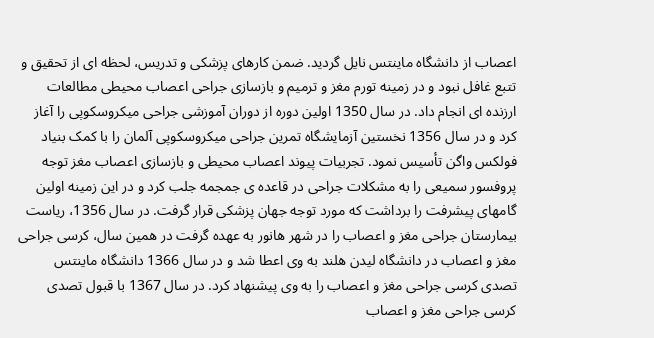اعصاب از دانشگاه ماینتس نایل گردید. ضمن کارهای پزشکی و تدریس، لحظه ای از تحقیق و تتبع غافل نبود و در زمینه تورم مغز و ترمیم و بازسازی جراحی اعصاب محیطی مطالعات ارزنده ای انجام داد. در سال 1350 اولین دوره از دوران آموزشی جراحی میکروسکوپی را آغاز کرد و در سال 1356 نخستین آزمایشگاه تمرین جراحی میکروسکوپی آلمان را با کمک بنیاد فولکس واگن تأسیس نمود. تجربیات پیوند اعصاب محیطی و بازسازی اعصاب مغز توجه پروفسور سمیعی را به مشکلات جراحی در قاعده ی جمجمه جلب کرد و در این زمینه اولین گامهای پیشرفت را برداشت که مورد توجه جهان پزشکی قرار گرفت. در سال 1356، ریاست بیمارستان جراحی مغز و اعصاب را در شهر هانور به عهده گرفت در همین سال، کرسی جراحی مغز و اعصاب در دانشگاه لیدن هلند به وی اعطا شد و در سال 1366 دانشگاه ماینتس تصدی کرسی جراحی مغز و اعصاب را به وی پیشنهاد کرد. در سال 1367 با قبول تصدی کرسی جراحی مغز و اعصاب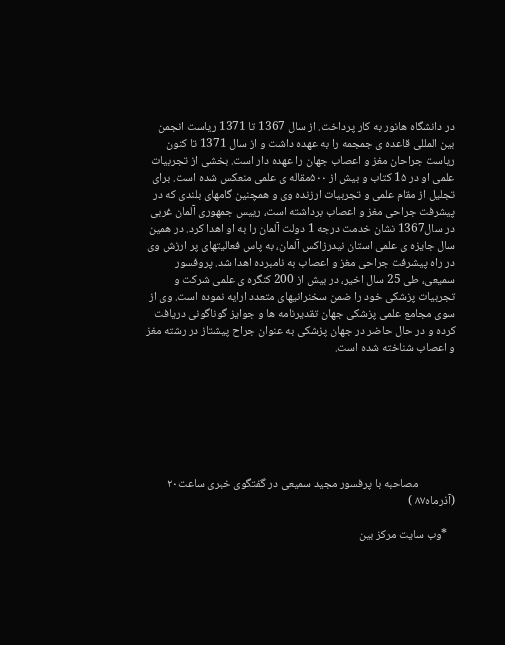در دانشگاه هانور به کار پرداخت. از سال 1367 تا 1371 ریاست انجمن بین المللی قاعده ی جمجمه را به عهده داشت و از سال 1371 تا کنون ریاست جراحان مغز و اعصاب جهان را عهده دار است. بخشی از تجربیات علمی او در 1۵ کتاب و بیش از ۵۰۰مقاله ی علمی منعکس شده است. برای تجلیل از مقام علمی و تجربیات ارزنده وی و همچنین گامهای بلندی که در پیشرفت جراحی مغز و اعصاب برداشته است، رییس جمهوری آلمان غربی در سال1367 نشان خدمت درجه 1 دولت آلمان را به او اهدا کرد. در همین سال جایزه ی علمی استان نیدرزاکس آلمان، به پاس فعالیتهای پر ارزش وی در راه پیشرفت جراحی مغز و اعصاب به نامبرده اهدا شد. پروفسور سمیعی، طی 25 سال اخیر، در بیش از 200 کنگره ی علمی شرکت و تجربیات پزشکی خود را ضمن سخنرانیهای متعدد ارایه نموده است. وی از سوی مجامع علمی پزشکی جهان تقدیرنامه ها و جوایز گوناگونی دریافت کرده و در حال حاضر در جهان پزشکی به عنوان جراح پیشتاز در رشته مغز و اعصاب شناخته شده است.







              مصاحبه با پرفسور مجید سمیعی در گفتگوی خبری ساعت۲۰ (آذرماه۸۷ )

   *وب سایت مرکز بین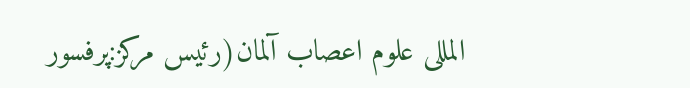المللی علوم اعصاب آلمان(رئیس مرکز:پرفسور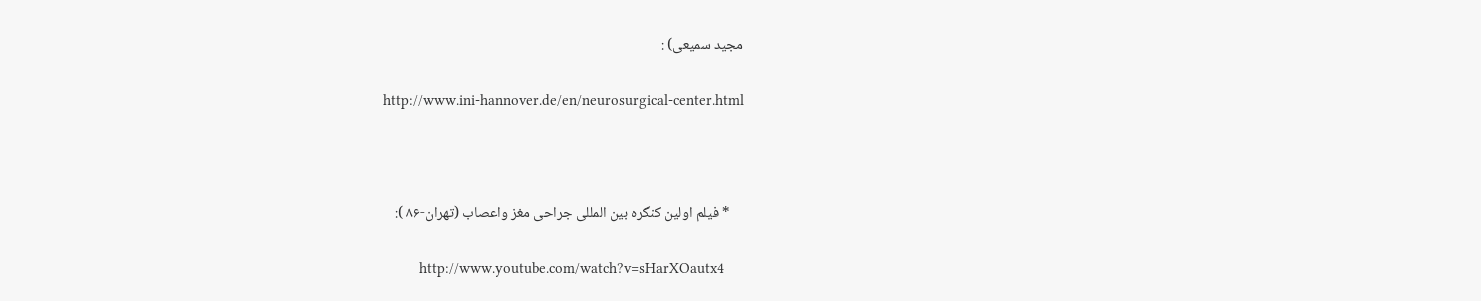مجید سمیعی) :

http://www.ini-hannover.de/en/neurosurgical-center.html



    * فیلم اولین کنگره بین المللی جراحی مغز واعصاب (تهران-۸۶ ):

         http://www.youtube.com/watch?v=sHarXOautx4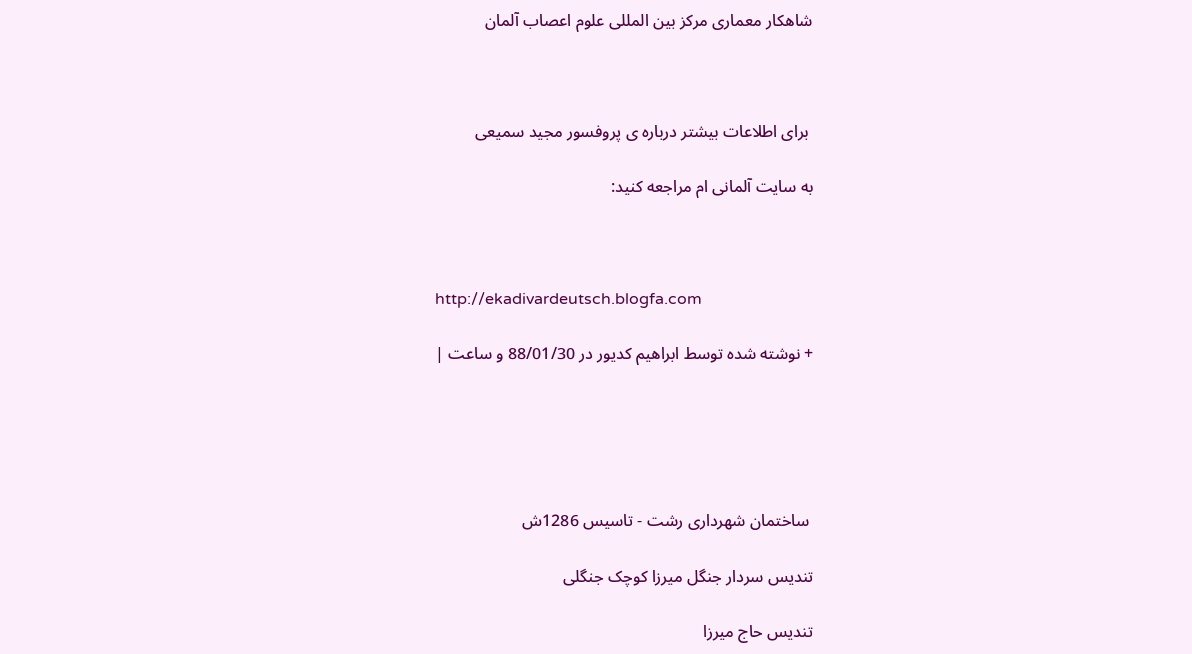شاهکار معماری مرکز بین المللی علوم اعصاب آلمان



 برای اطلاعات بیشتر درباره ی پروفسور مجید سمیعی

به سایت آلمانی ام مراجعه کنید:



http://ekadivardeutsch.blogfa.com

+ نوشته شده توسط ابراهیم کدیور در 88/01/30 و ساعت |





 ساختمان شهرداری رشت - تاسیس 1286ش

تندیس سردار جنگل میرزا کوچک جنگلی

تندیس حاج میرزا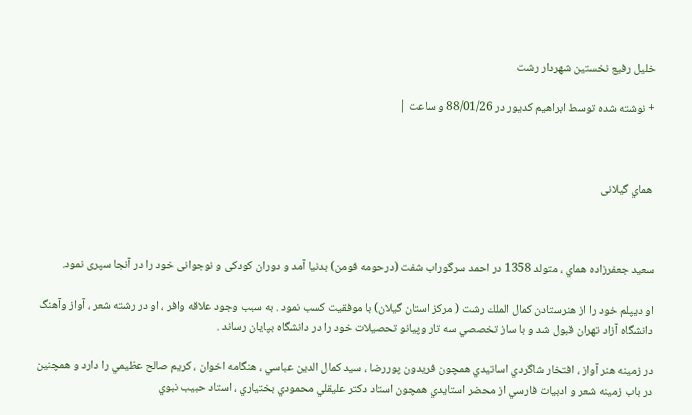خليل رفيع نخستين شهردار رشت

+ نوشته شده توسط ابراهیم کدیور در 88/01/26 و ساعت |



 هماي گیلانی



سعيد جعفرزاده هماي ، متولد 1358 در احمد سرگوراب شفت (درحومه فومن) بدنيا آمد و دوران کودکی و نوجوانی خود را در آنجا سپری نمود.

او ديپلم خود را از هنرستادن كمال الملك رشت ( مرکز استان گيلان) با موفقيت كسب نمود . به سبب وجود علاقه وافر ، او در رشته شعر ، آواز وآهنگ دانشگاه آزاد تهران قبول شد و با ساز تخصصي سه تار وپيانو تحصيلات خود را در دانشگاه بپايان رساند .

در زمينه هنر آواز ، افتخار شاگردي اساتيدي همچون فريدون پوررضا ، سيد كمال الدين عباسي ، هنگامه اخوان ، كريم صالح عظيمي را دارد و همچنين در باب زمينه شعر و ادبيات فارسي از محضر استايدي همچون استاد دكتر عليقلي محمودي بختياري ، استاد حبيب نبوي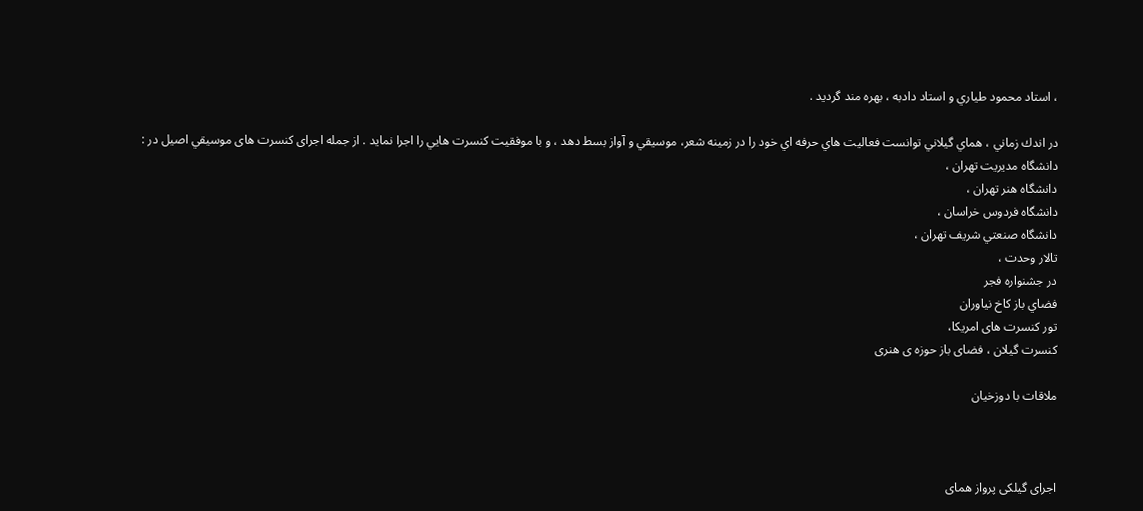، استاد محمود طياري و استاد دادبه ، بهره مند گرديد .

در اندك زماني ، هماي گيلاني توانست فعاليت هاي حرفه اي خود را در زمينه شعر، موسيقي و آواز بسط دهد ، و با موفقيت کنسرت هايي را اجرا نمايد . از جمله اجرای كنسرت های موسيقي اصيل در :
دانشگاه مديريت تهران ،
دانشگاه هنر تهران ،
دانشگاه فردوس خراسان ،
دانشگاه صنعتي شريف تهران ،
تالار وحدت ،
در جشنواره فجر
فضاي باز كاخ نياوران
تور کنسرت های امریکا،
کنسرت گیلان ، فضای باز حوزه ی هنری

ملاقات با دوزخیان



اجرای گیلکی پرواز همای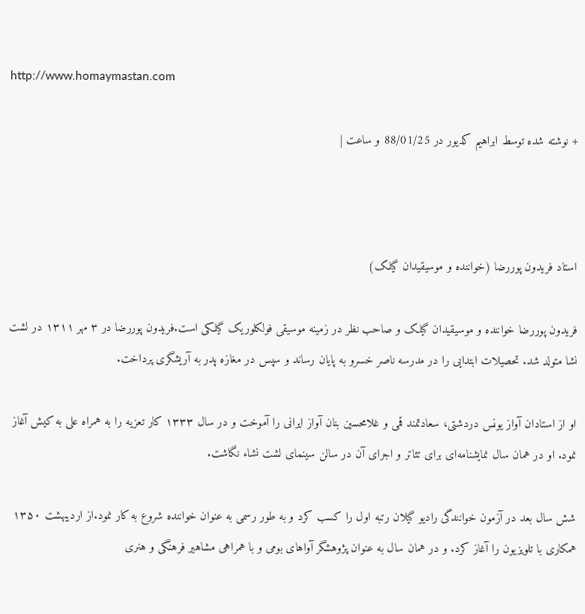http://www.homaymastan.com

+ نوشته شده توسط ابراهیم کدیور در 88/01/25 و ساعت |



استاد فریدون پوررضا (خواننده و موسیقیدان گيلک)

فریدون پوررضا خواننده و موسیقیدان گيلک و صاحب نظر در زمینه موسیقی فولکلوریک گيلکی است.فریدون پوررضا در ۳ مهر ۱۳۱۱ در لشت نشا متولد شد. تحصیلات ابتدایی را در مدرسه ناصر خسرو به پایان رساند و سپس در مغازه پدر به آریشگری پرداخت.

او از استادان آواز یونس دردشتی، سعادتمند قمی و غلامحسین بنان آواز ایرانی را آموخت و در سال ۱۳۳۳ کار تعزیه را به همراه علی به کیش آغاز نمود. او در همان سال نمایشنامه‌ای برای تئاتر و اجرای آن در سالن سینمای لشت نشاء نگاشت.

شش سال بعد در آزمون خوانندگی رادیو گیلان رتبه اول را کسب کرد و به طور رسمی به عنوان خواننده شروع به کار نمود.از اردیبهشت ۱۳۵۰ همکاری با تلویزیون را آغاز کرد. و در همان سال به عنوان پژوهشگر آواهای بومی و با همراهی مشاهیر فرهنگی و هنری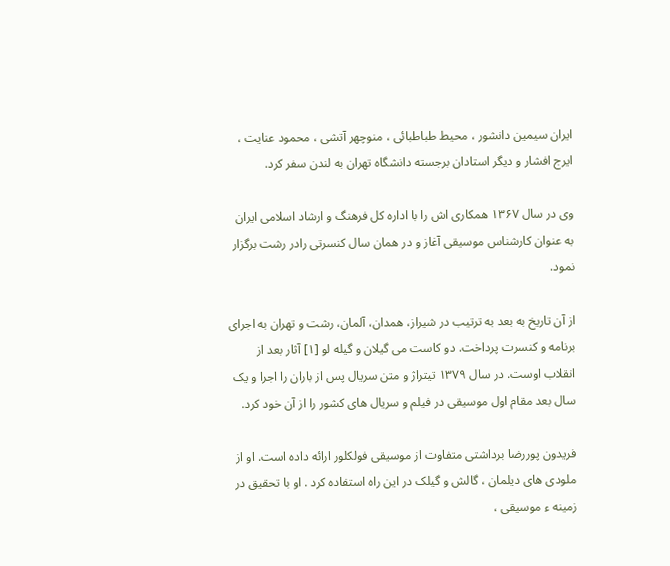ایران سیمین دانشور ، محیط طباطبائی ، منوچهر آتشی ، محمود عنایت ، ایرج افشار و دیگر استادان برجسته دانشگاه تهران به لندن سفر کرد.

وی در سال ۱۳۶۷ همکاری اش را با اداره کل فرهنگ و ارشاد اسلامی ایران به عنوان کارشناس موسیقی آغاز و در همان سال کنسرتی رادر رشت برگزار نمود.

از آن تاریخ به بعد به ترتیب در شیراز، همدان، آلمان، رشت و تهران به اجرای برنامه و کنسرت پرداخت. دو کاست می گیلان و گیله لو [۱] آثار بعد از انقلاب اوست. در سال ۱۳۷۹ تیتراژ و متن سریال پس از باران را اجرا و یک سال بعد مقام اول موسیقی در فیلم و سریال های کشور را از آن خود کرد.

فریدون پوررضا برداشتی متفاوت از موسیقی فولکلور ارائه داده است. او از ملودی های دیلمان ، گالش و گیلک در این راه استفاده کرد . او با تحقیق در زمینه ء موسیقی ،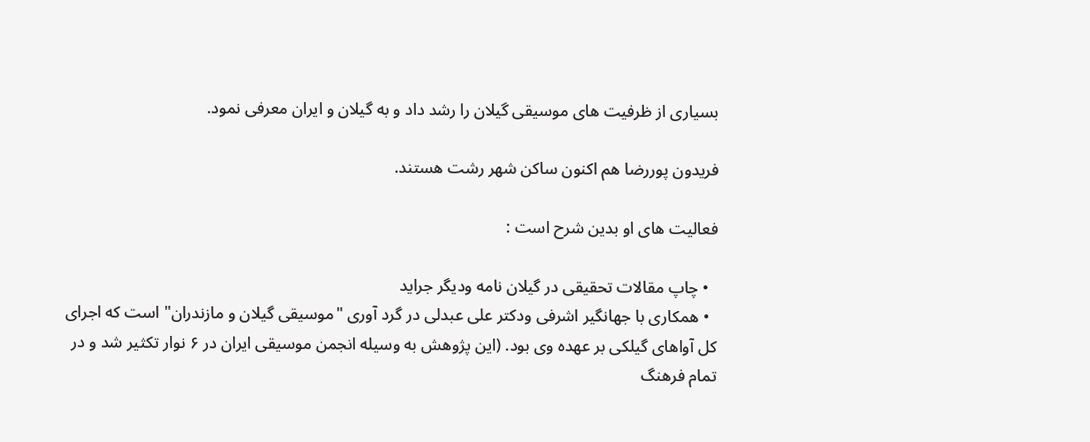بسیاری از ظرفیت های موسیقی گیلان را رشد داد و به گیلان و ایران معرفی نمود.

فریدون پوررضا هم اکنون ساکن شهر رشت هستند.

فعالیت های او بدین شرح است :

  • چاپ مقالات تحقیقی در گیلان نامه ودیگر جراید
  • همکاری با جهانگیر اشرفی ودکتر علی عبدلی در گرد آوری "موسیقی گیلان و مازندران" است که اجرای کل آواهای گیلکی بر عهده وی بود. (این پژوهش به وسیله انجمن موسیقی ایران در ۶ نوار تکثیر شد و در تمام فرهنگ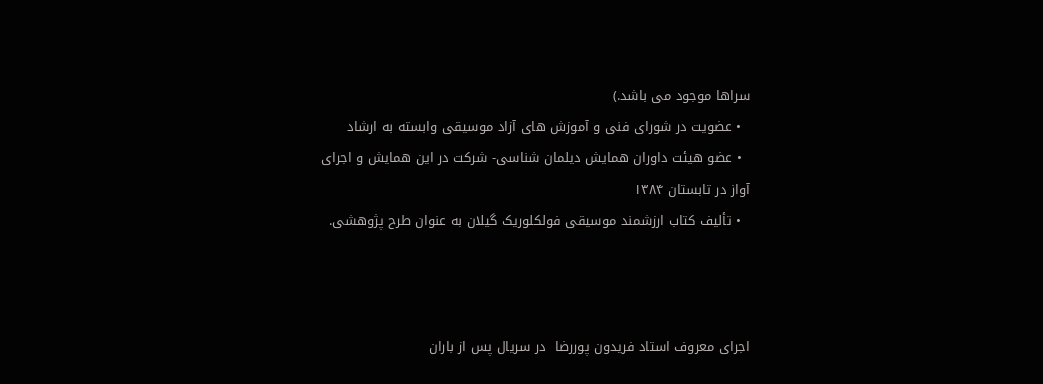سراها موجود می باشد.)
  • عضویت در شورای فنی و آموزش های آزاد موسیقی وابسته به ارشاد
  • عضو هیئت داوران همایش دیلمان شناسی- شرکت در این همایش و اجرای آواز در تابستان ۱۳۸۴
  • تألیف کتاب ارزشمند موسیقی فولکلوریک گیلان به عنوان طرح پژوهشی.



اجرای معروف استاد فریدون پوررضا  در سریال پس از باران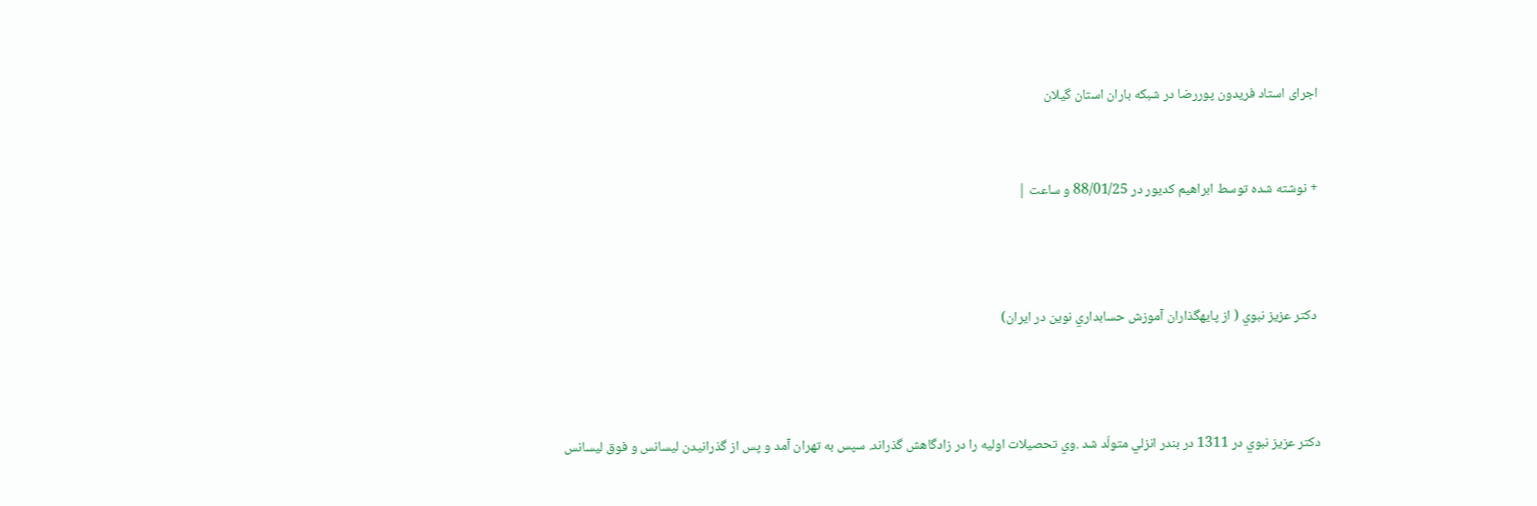اجرای استاد فریدون پوررضا در شبکه باران استان گیلان


+ نوشته شده توسط ابراهیم کدیور در 88/01/25 و ساعت |



 دکتر عزيز نبوي ( از پايهگذاران آموزش حسابداري نوين در ايران)



دکتر عزيز نبوي در 1311 در بندر انزلي متولّد شد .وي تحصيلات اوليه را در زادگاهش گذراند. سپس به تهران آمد و پس از گذرانيدن ليسانس و فوق ليسانس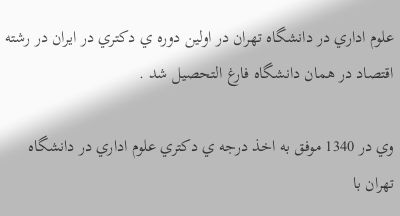علوم اداري در دانشگاه تهران در اولين دوره ي دكتري در ايران در رشته  اقتصاد در همان دانشگاه فارغ التحصيل شد .

وي در 1340 موفق به اخذ درجه ي دكتري علوم اداري در دانشگاه تهران با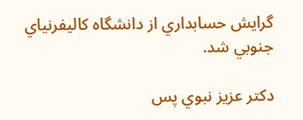گرايش حسابداري از دانشگاه كاليفرنياي جنوبي شد.

دکتر عزيز نبوي پس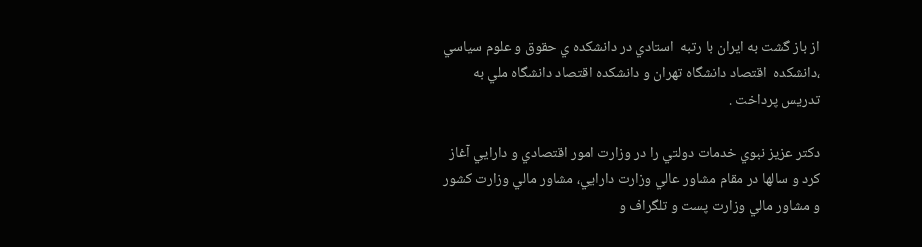از باز گشت به ايران با رتبه  استادي در دانشكده ي حقوق و علوم سياسي ،دانشكده  اقتصاد دانشگاه تهران و دانشكده اقتصاد دانشگاه ملي به تدريس پرداخت .

دكتر عزيز نبوي خدمات دولتي را در وزارت امور اقتصادي و دارايي آغاز كرد و سالها در مقام مشاور عالي وزارت دارايي، مشاور مالي وزارت كشور و مشاور مالي وزارت پست و تلگراف و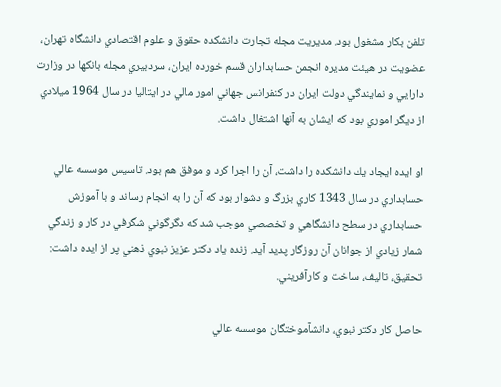تلفن بكار مشغول بود. مديريت مجله تجارت دانشكده حقوق و علوم اقتصادي دانشگاه تهران، عضويت در هيئت مديره انجمن حسابداران قسم خورده ايران، سردبيري مجله بانكها در وزارت دارايي و نمايندگي دولت ايران در كنفرانس جهاني امور مالي در ايتاليا در سال 1964 ميلادي از ديگر اموري بود كه ايشان به آنها اشتغال داشت.

او ايده ايجاد يك دانشكده را داشت، آن را اجرا كرد و موفق هم بود. تاسيس موسسه عالي حسابداري در سال 1343 كاري بزرگ و دشوار بود كه آن را به انجام رساند و با آموزش حسابداري در سطح دانشگاهي و تخصصي موجب شد كه دگرگوني شگرفي در كار و زندگي شمار زيادي از جوانان آن روزگار پديد آيد. زنده ياد دكتر عزيز نبوي ذهني پر از ايده داشت: تحقيق، تاليف، ساخت و كارآفريني.

حاصل كار دكتر نبوي، دانشآموختگان موسسه عالي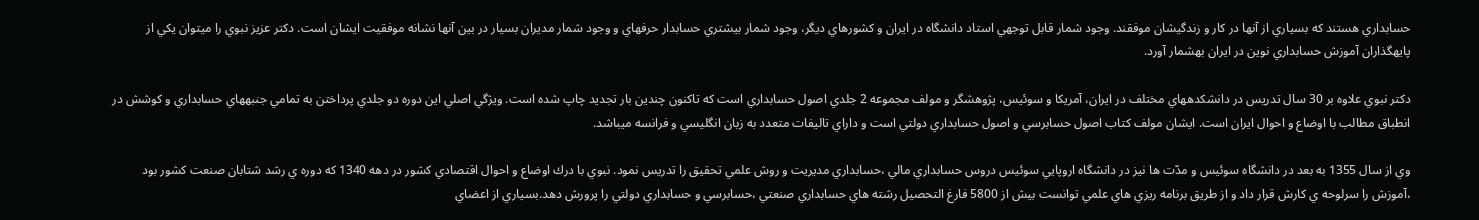حسابداري هستند كه بسياري از آنها در كار و زندگيشان موفقند. وجود شمار قابل توجهي استاد دانشگاه در ايران و كشورهاي ديگر، وجود شمار بيشتري حسابدار حرفهاي و وجود شمار مديران بسيار در بين آنها نشانه موفقيت ايشان است. دكتر عزيز نبوي را ميتوان يكي از پايهگذاران آموزش حسابداري نوين در ايران بهشمار آورد.

دكتر نبوي علاوه بر 30 سال تدريس در دانشكدههاي مختلف در ايران، آمريكا و سوئيس، پژوهشگر و مولف مجموعه 2 جلدي اصول حسابداري است كه تاكنون چندين بار تجديد چاپ شده است. ويژگي اصلي اين دوره دو جلدي پرداختن به تمامي جنبههاي حسابداري و كوشش در انطباق مطالب با اوضاع و احوال ايران است. ايشان مولف كتاب اصول حسابرسي و اصول حسابداري دولتي است و داراي تاليفات متعدد به زبان انگليسي و فرانسه ميباشد.

وي از سال 1355 به بعد در دانشگاه سوئيس و مدّت ها نيز در دانشگاه اروپايي سوئيس دروس حسابداري مالي ،حسابداري مديريت و روش علمي تحقيق را تدريس نمود. نبوي با درك اوضاع و احوال اقتصادي كشور در دهه 1340 كه دوره ي رشد شتابان صنعت كشور بود ،آموزش را سرلوحه ي كارش قرار داد و از طريق برنامه ريزي هاي علمي توانست بيش از 5800 فارغ التحصيل رشته هاي حسابداري صنعتي ،حسابرسي و حسابداري دولتي را پرورش دهد.بسياري از اعضاي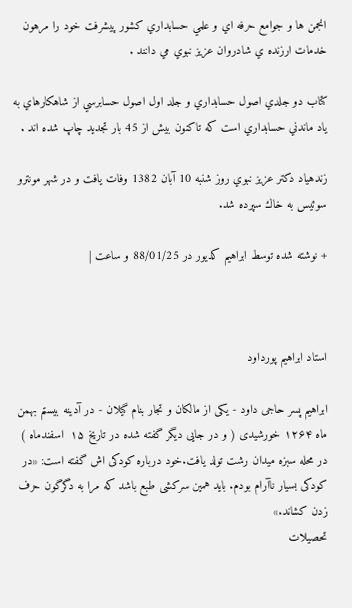انجمن ها و جوامع حرفه اي و علمي حسابداري كشور پيشرفت خود را مرهون خدمات ارزنده ي شادروان عزيز نبوي مي دانند .

كتاب دو جلدي اصول حسابداري و جلد اول اصول حسابرسي از شاهكارهاي به ياد ماندني حسابداري است كه تاكنون بيش از 45 بار تجديد چاپ شده اند .

زندهياد دكتر عزيز نبوي روز شنبه 10 آبان 1382 وفات يافت و در شهر مونترو سوئيس به خاك سپرده شد.

+ نوشته شده توسط ابراهیم کدیور در 88/01/25 و ساعت |



استاد ابراهیم پورداود

ابراهیم پسر حاجى داود - یکى از مالکان و تجار بنام گیلان - در آدینه بیستم بهمن ماه ۱۲۶۴ خورشیدی ( و در جایی دیگر گفته شده در تاریخ ۱۵  اسفندماه ) در محله سبزه میدان رشت تولد یافت.خود درباره کودکى اش گفته است: «در کودکى بسیار ناآرام بودم. باید همین سرکشى طبع باشد که مرا به دگرگون حرف زدن کشاند.»
تحصیلات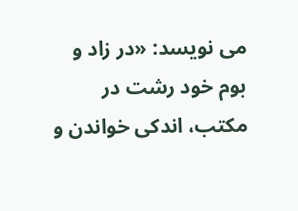مى نویسد: «در زاد و بوم خود رشت در مکتب، اندکى خواندن و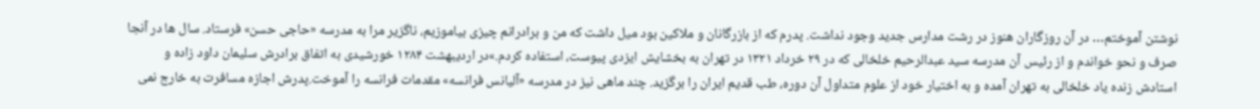نوشتن آموختم… در آن روزگاران هنوز در رشت مدارس جدید وجود نداشت. پدرم که از بازرگانان و ملاکین بود میل داشت که من و برادرانم چیزى بیاموزیم، ناگزیر مرا به مدرسه «حاجى حسن» فرستاد. سال ها در آنجا صرف و نحو خواندم و از رئیس آن مدرسه سید عبدالرحیم خلخالى که در ۲۹ خرداد ۱۳۲۱ در تهران به بخشایش ایزدى پیوست، استفاده کردم.»در اردیبهشت ۱۲۸۴ خورشیدی به اتفاق برادرش سلیمان داود زاده و استادش زنده یاد خلخالى به تهران آمده و به اختیار خود از علوم متداول آن دوره، طب قدیم ایران را برگزید. چند ماهى نیز در مدرسه «آلیانس فرانسه» مقدمات فرانسه را آموخت.پدرش اجازه مسافرت به خارج نمى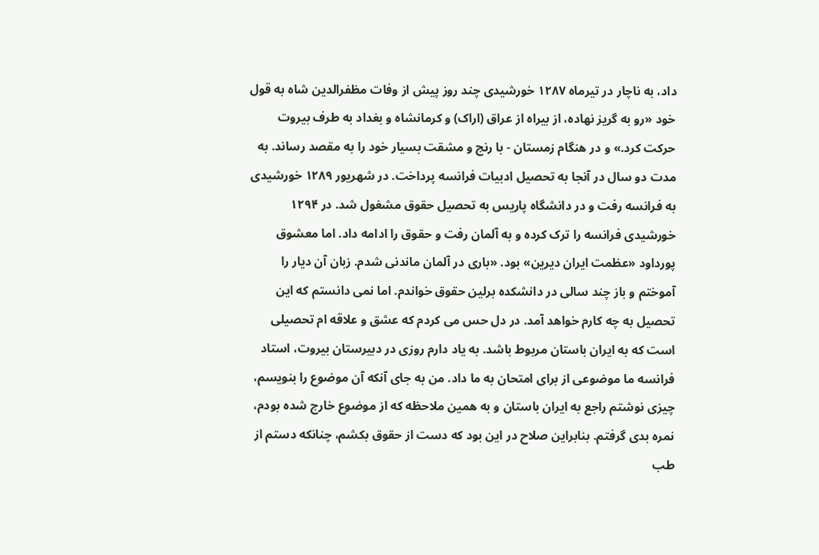داد، به ناچار در تیرماه ۱۲۸۷ خورشیدی چند روز پیش از وفات مظفرالدین شاه به قول خود «رو به گریز نهاده، از بیراه از عراق (اراک) و کرمانشاه و بغداد به طرف بیروت حرکت کرد.» و در هنگام زمستان - با رنج و مشقت بسیار خود را به مقصد رساند. به مدت دو سال در آنجا به تحصیل ادبیات فرانسه پرداخت. در شهریور ۱۲۸۹ خورشیدی به فرانسه رفت و در دانشگاه پاریس به تحصیل حقوق مشغول شد. در ۱۲۹۴ خورشیدی فرانسه را ترک کرده و به آلمان رفت و حقوق را ادامه داد. اما معشوق پورداود «عظمت ایران دیرین» بود. «بارى در آلمان ماندنى شدم. زبان آن دیار را آموختم و باز چند سالى در دانشکده برلین حقوق خواندم. اما نمى دانستم که این تحصیل به چه کارم خواهد آمد. در دل حس مى کردم که عشق و علاقه ام تحصیلى است که به ایران باستان مربوط باشد. به یاد دارم روزى در دبیرستان بیروت، استاد فرانسه ما موضوعى از براى امتحان به ما داد. من به جاى آنکه آن موضوع را بنویسم، چیزى نوشتم راجع به ایران باستان و به همین ملاحظه که از موضوع خارج شده بودم، نمره بدى گرفتم. بنابراین صلاح در این بود که دست از حقوق بکشم، چنانکه دستم از طب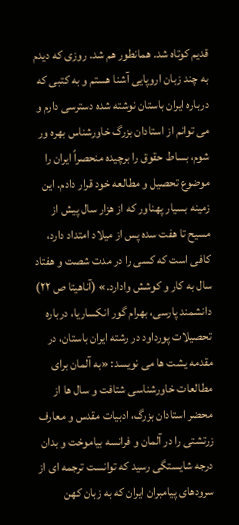قدیم کوتاه شد. همانطور هم شد. روزى که دیدم به چند زبان اروپایى آشنا هستم و به کتبى که درباره ایران باستان نوشته شده دسترسى دارم و مى توانم از استادان بزرگ خاورشناس بهره ور شوم، بساط حقوق را برچیده منحصراً ایران را موضوع تحصیل و مطالعه خود قرار دادم. این زمینه بسیار پهناور که از هزار سال پیش از مسیح تا هفت سده پس از میلاد امتداد دارد، کافى است که کسى را در مدت شصت و هفتاد سال به کار و کوشش وادارد.» (آناهیتا ص ۲۲) دانشمند پارسى، بهرام گور انکساریا، درباره تحصیلات پورداود در رشته ایران باستان، در مقدمه یشت ها مى نویسد: «به آلمان براى مطالعات خاورشناسى شتافت و سال ها از محضر استادان بزرگ، ادبیات مقدس و معارف زرتشتى را در آلمان و فرانسه بیاموخت و بدان درجه شایستگى رسید که توانست ترجمه اى از سرودهاى پیامبران ایران که به زبان کهن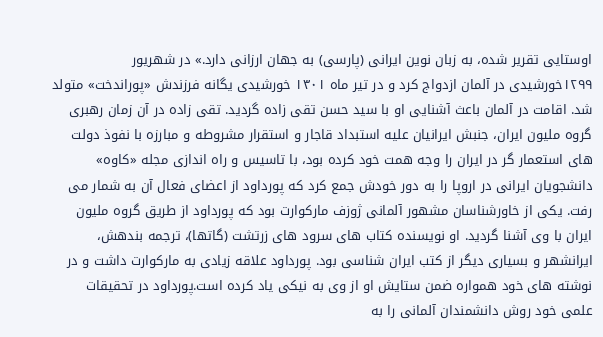اوستایى تقریر شده، به زبان نوین ایرانى (پارسى) به جهان ارزانى دارد.» در شهریور ۱۲۹۹خورشیدی در آلمان ازدواج کرد و در تیر ماه ۱۳۰۱ خورشیدی یگانه فرزندش «پوراندخت» متولد شد. اقامت در آلمان باعث آشنایى او با سید حسن تقى زاده گردید. تقى زاده در آن زمان رهبرى گروه ملیون ایران، جنبش ایرانیان علیه استبداد قاجار و استقرار مشروطه و مبارزه با نفوذ دولت هاى استعمار گر در ایران را وجه همت خود کرده بود، با تاسیس و راه اندازى مجله «کاوه» دانشجویان ایرانى در اروپا را به دور خودش جمع کرد که پورداود از اعضاى فعال آن به شمار مى رفت. یکى از خاورشناسان مشهور آلمانى ژوزف مارکوارت بود که پورداود از طریق گروه ملیون ایران با وى آشنا گردید. او نویسنده کتاب هاى سرود هاى زرتشت (گاتها)، ترجمه بندهش، ایرانشهر و بسیارى دیگر از کتب ایران شناسى بود. پورداود علاقه زیادى به مارکوارت داشت و در نوشته هاى خود همواره ضمن ستایش او از وى به نیکى یاد کرده است.پورداود در تحقیقات علمى خود روش دانشمندان آلمانى را به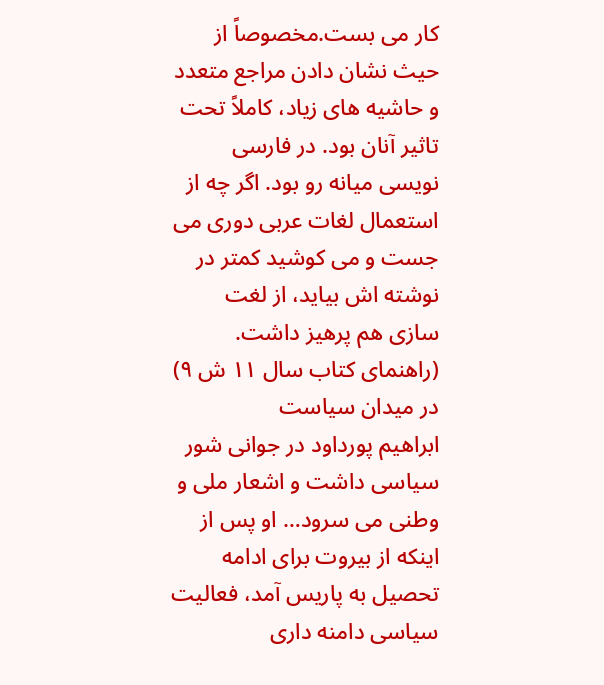کار مى بست.مخصوصاً از حیث نشان دادن مراجع متعدد و حاشیه هاى زیاد، کاملاً تحت تاثیر آنان بود. در فارسى نویسى میانه رو بود. اگر چه از استعمال لغات عربى دورى مى جست و مى کوشید کمتر در نوشته اش بیاید، از لغت سازى هم پرهیز داشت. (راهنماى کتاب سال ۱۱ ش ۹)
در میدان سیاست
ابراهیم پورداود در جوانى شور سیاسى داشت و اشعار ملى و وطنى مى سرود… او پس از اینکه از بیروت براى ادامه تحصیل به پاریس آمد، فعالیت سیاسى دامنه دارى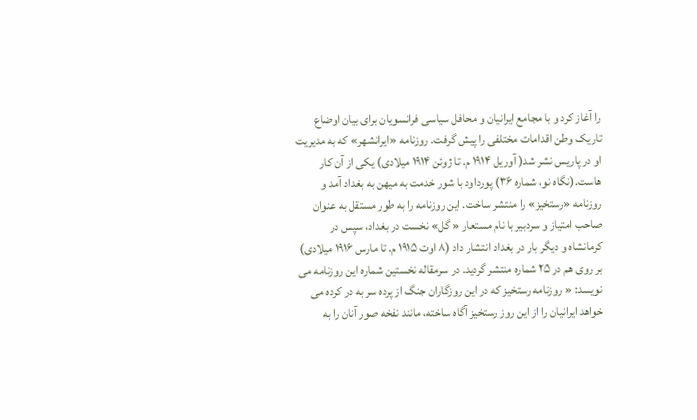را آغاز کرد و با مجامع ایرانیان و محافل سیاسى فرانسویان براى بیان اوضاع تاریک وطن اقدامات مختلفى را پیش گرفت. روزنامه «ایرانشهر» که به مدیریت او در پاریس نشر شد( آوریل ۱۹۱۴ م. تا ژوئن ۱۹۱۴ میلادی) یکى از آن کار هاست.(نگاه نو، شماره ۳۶) پورداود با شور خدمت به میهن به بغداد آمد و روزنامه «رستخیز» را منتشر ساخت. این روزنامه را به طور مستقل به عنوان صاحب امتیاز و سردبیر با نام مستعار « گل» نخست در بغداد، سپس در کرمانشاه و دیگر بار در بغداد انتشار داد (۸ اوت ۱۹۱۵ م. تا مارس ۱۹۱۶ میلادی) بر روى هم در ۲۵ شماره منتشر گردید. در سرمقاله نخستین شماره این روزنامه مى نویسد: « روزنامه رستخیز که در این روزگاران جنگ از پرده سر به در کرده مى خواهد ایرانیان را از این روز رستخیز آگاه ساخته، مانند نفخه صور آنان را به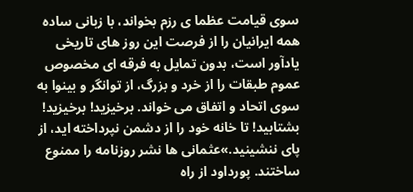سوى قیامت عظما ى رزم بخواند، با زبانى ساده همه ایرانیان را از فرصت این روز هاى تاریخى یادآور است، بدون تمایل به فرقه اى مخصوص عموم طبقات را از خرد و بزرگ، از توانگر و بینوا به سوى اتحاد و اتفاق مى خواند. برخیزید! برخیزید! بشتابید! تا خانه خود را از دشمن نپرداخته اید، از پاى ننشینید.»عثمانى ها نشر روزنامه را ممنوع ساختند. پورداود از راه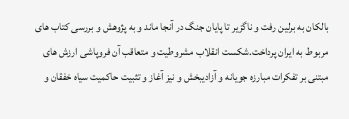بالکان به برلین رفت و ناگزیر تا پایان جنگ در آنجا ماند و به پژوهش و بررسى کتاب هاى مربوط به ایران پرداخت.شکست انقلاب مشروطیت و متعاقب آن فروپاشى ارزش هاى مبتنى بر تفکرات مبارزه جویانه و آزادیبخش و نیز آغاز و تثبیت حاکمیت سیاه خفقان و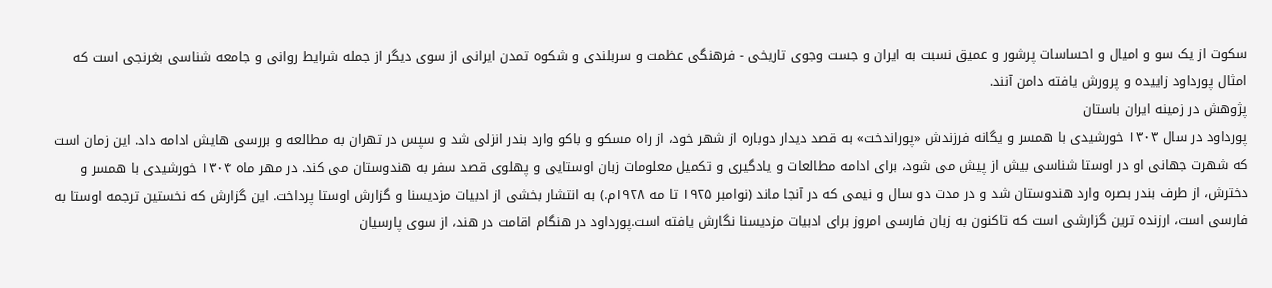سکوت از یک سو و امیال و احساسات پرشور و عمیق نسبت به ایران و جست وجوى تاریخى - فرهنگى عظمت و سربلندى و شکوه تمدن ایرانى از سوى دیگر از جمله شرایط روانى و جامعه شناسى بغرنجى است که امثال پورداود زاییده و پرورش یافته دامن آنند.
پژوهش در زمینه ایران باستان
پورداود در سال ۱۳۰۳ خورشیدی با همسر و یگانه فرزندش «پوراندخت» به قصد دیدار دوباره از شهر خود، از راه مسکو و باکو وارد بندر انزلى شد و سپس در تهران به مطالعه و بررسى هایش ادامه داد. این زمان است که شهرت جهانى او در اوستا شناسى بیش از پیش مى شود، براى ادامه مطالعات و یادگیرى و تکمیل معلومات زبان اوستایى و پهلوى قصد سفر به هندوستان مى کند. در مهر ماه ۱۳۰۴ خورشیدی با همسر و دخترش، از طرف بندر بصره وارد هندوستان شد و در مدت دو سال و نیمى که در آنجا ماند (نوامبر ۱۹۲۵ تا مه ۱۹۲۸م.) به انتشار بخشى از ادبیات مزدیسنا و گزارش اوستا پرداخت. این گزارش که نخستین ترجمه اوستا به فارسى است، ارزنده ترین گزارشى است که تاکنون به زبان فارسى امروز براى ادبیات مزدیسنا نگارش یافته است.پورداود در هنگام اقامت در هند، از سوى پارسیان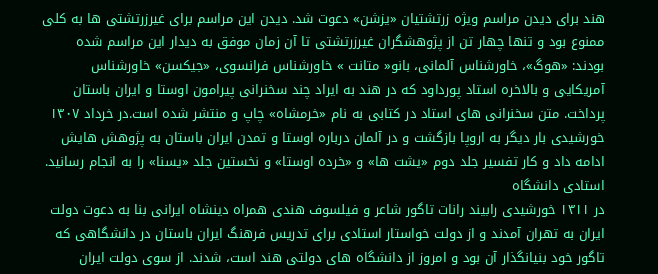هند براى دیدن مراسم ویژه زرتشتیان «یزشن» دعوت شد. دیدن این مراسم براى غیرزرتشتى ها به کلى ممنوع بود و تنها چهار تن از پژوهشگران غیرزرتشتى تا آن زمان موفق به دیدار این مراسم شده بودند: «هوگ»، خاورشناس آلمانى، بانو« متانت » خاورشناس فرانسوى، «جیکسن» خاورشناس آمریکایى و بالاخره استاد پورداود که در هند به ایراد چند سخنرانى پیرامون اوستا و ایران باستان پرداخت. متن سخنرانى هاى استاد در کتابى به نام «خرمشاه» چاپ و منتشر شده است.در خرداد ۱۳۰۷ خورشیدی بار دیگر به اروپا بازگشت و در آلمان درباره اوستا و تمدن ایران باستان به پژوهش هایش ادامه داد و کار تفسیر جلد دوم «یشت ها» و «خرده اوستا» و نخستین جلد «یسنا» را به انجام رسانید.
استادى دانشگاه
در ۱۳۱۱ خورشیدی رابیند رانات تاگور شاعر و فیلسوف هندى همراه دینشاه ایرانى بنا به دعوت دولت ایران به تهران آمدند و از دولت خواستار استادى براى تدریس فرهنگ ایران باستان در دانشگاهی که تاگور خود بنیانگذار آن بود و امروز از دانشگاه هاى دولتى هند است، شدند. از سوى دولت ایران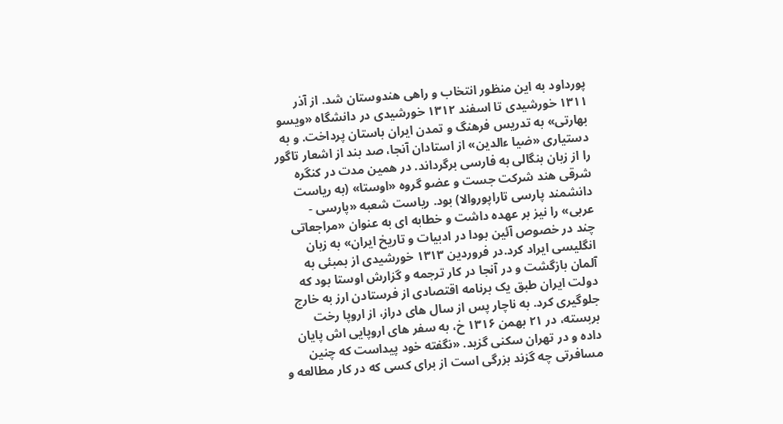پورداود به این منظور انتخاب و راهى هندوستان شد. از آذر ۱۳۱۱ خورشیدی تا اسفند ۱۳۱۲ خورشیدی در دانشگاه «ویسو بهارتى» به تدریس فرهنگ و تمدن ایران باستان پرداخت. و به دستیارى «ضیا ءالدین» از استادان آنجا، صد بند از اشعار تاگور را از زبان بنگالى به فارسى برگرداند. در همین مدت در کنگره شرقى هند شرکت جست و عضو گروه «اوستا» (به ریاست دانشمند پارسى تاراپوروالا) بود. ریاست شعبه «پارسى - عربى» را نیز بر عهده داشت و خطابه اى به عنوان «مراجعاتى چند در خصوص آئین بودا در ادبیات و تاریخ ایران» به زبان انگلیسى ایراد کرد.در فروردین ۱۳۱۳ خورشیدی از بمبئى به آلمان بازگشت و در آنجا در کار ترجمه و گزارش اوستا بود که دولت ایران طبق یک برنامه اقتصادى از فرستادن ارز به خارج جلوگیرى کرد. به ناچار پس از سال هاى دراز، از اروپا رخت بربسته، در ۲۱ بهمن ۱۳۱۶ خ، به سفر هاى اروپایى اش پایان داده و در تهران سکنى گزید. «نگفته خود پیداست که چنین مسافرتى چه گزند بزرگى است از براى کسى که در کار مطالعه و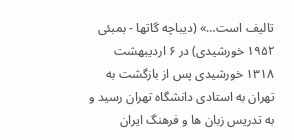تالیف است…» (دیباچه گاتها - بمبئى ۱۹۵۲ خورشیدی) در ۶ اردیبهشت ۱۳۱۸ خورشیدی پس از بازگشت به تهران به استادى دانشگاه تهران رسید و به تدریس زبان ها و فرهنگ ایران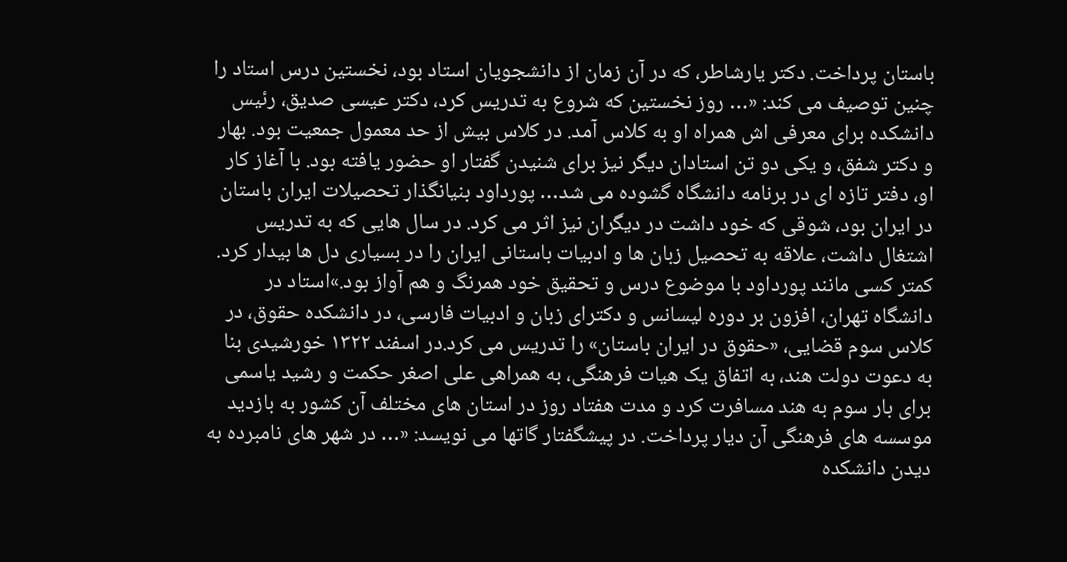باستان پرداخت. دکتر یارشاطر، که در آن زمان از دانشجویان استاد بود، نخستین درس استاد را چنین توصیف مى کند: «… روز نخستین که شروع به تدریس کرد، دکتر عیسى صدیق، رئیس دانشکده براى معرفى اش همراه او به کلاس آمد. در کلاس بیش از حد معمول جمعیت بود. بهار و دکتر شفق، و یکى دو تن استادان دیگر نیز براى شنیدن گفتار او حضور یافته بود. با آغاز کار او، دفتر تازه اى در برنامه دانشگاه گشوده مى شد… پورداود بنیانگذار تحصیلات ایران باستان در ایران بود، شوقى که خود داشت در دیگران نیز اثر مى کرد. در سال هایى که به تدریس اشتغال داشت، علاقه به تحصیل زبان ها و ادبیات باستانی ایران را در بسیارى دل ها بیدار کرد. کمتر کسى مانند پورداود با موضوع درس و تحقیق خود همرنگ و هم آواز بود.»استاد در دانشگاه تهران، افزون بر دوره لیسانس و دکتراى زبان و ادبیات فارسى، در دانشکده حقوق، در کلاس سوم قضایى، «حقوق در ایران باستان» را تدریس مى کرد.در اسفند ۱۳۲۲ خورشیدی بنا به دعوت دولت هند، به اتفاق یک هیات فرهنگى، به همراهى على اصغر حکمت و رشید یاسمى براى بار سوم به هند مسافرت کرد و مدت هفتاد روز در استان هاى مختلف آن کشور به بازدید موسسه هاى فرهنگى آن دیار پرداخت. در پیشگفتار گاتها مى نویسد: «… در شهر هاى نامبرده به دیدن دانشکده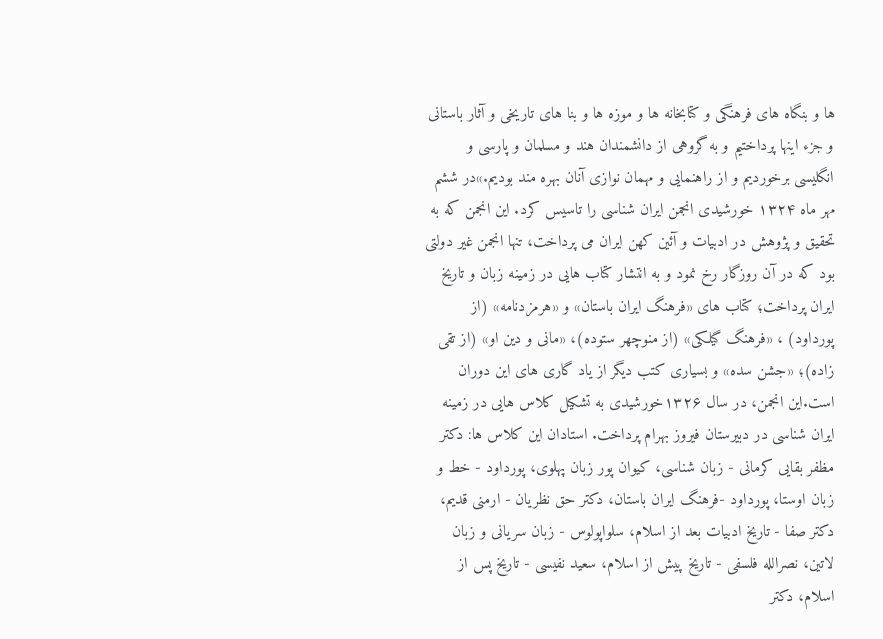ها و بنگاه هاى فرهنگى و کتابخانه ها و موزه ها و بنا هاى تاریخى و آثار باستانى و جزء اینها پرداختیم و به گروهى از دانشمندان هند و مسلمان و پارسى و انگلیسى برخوردیم و از راهنمایى و مهمان نوازى آنان بهره مند بودیم.»در ششم مهر ماه ۱۳۲۴ خورشیدی انجمن ایران شناسى را تاسیس کرد. این انجمن که به تحقیق و پژوهش در ادبیات و آئین کهن ایران مى پرداخت، تنها انجمن غیر دولتى بود که در آن روزگار رخ نمود و به انتشار کتاب هایى در زمینه زبان و تاریخ ایران پرداخت؛ کتاب هاى «فرهنگ ایران باستان» و «هرمزدنامه» (از پورداود) ، «فرهنگ گیلکى» (از منوچهر ستوده)، «مانى و دین او» (از تقى زاده)؛ «جشن سده» و بسیارى کتب دیگر از یاد گارى هاى این دوران است.این انجمن، در سال ۱۳۲۶خورشیدی به تشکیل کلاس هایى در زمینه ایران شناسى در دبیرستان فیروز بهرام پرداخت. استادان این کلاس ها: دکتر مظفر بقایى کرمانى - زبان شناسى، کیوان پور زبان پهلوى، پورداود - خط و زبان اوستا، پورداود -فرهنگ ایران باستان، دکتر حق نظریان - ارمنى قدیم، دکتر صفا - تاریخ ادبیات بعد از اسلام، سلواپولوس - زبان سریانى و زبان لاتین، نصرالله فلسفى - تاریخ پیش از اسلام، سعید نفیسى - تاریخ پس از اسلام، دکتر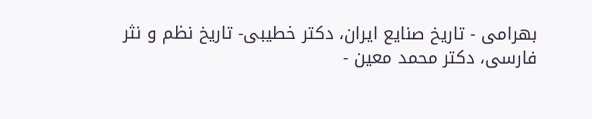بهرامى - تاریخ صنایع ایران، دکتر خطیبى- تاریخ نظم و نثر فارسى، دکتر محمد معین -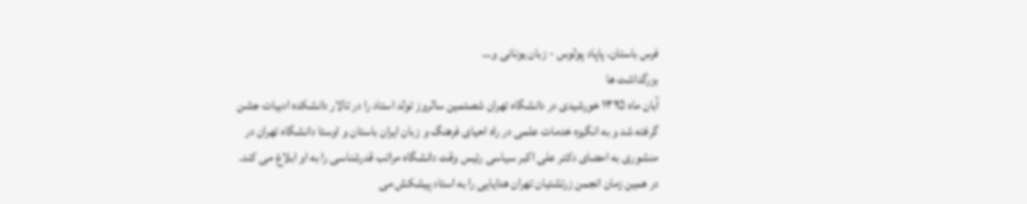فرس باستان، پاپاد پولوس - زبان یونانى و…
بزرگداشت ها
آبان ماه ۱۳۲۵ خورشیدی در دانشگاه تهران شصتمین سالروز تولد استاد را در تالار دانشکده ادبیات جشن گرفته شد و به انگیزه خدمات علمى در راه احیاى فرهنگ و زبان ایران باستان و اوستا دانشگاه تهران در منشورى به امضاى دکتر على اکبر سیاسى رئیس وقت دانشگاه مراتب قدرشناسى را به او ابلاغ مى کند. در همین زمان انجمن زرتشتیان تهران هدایایى را به استاد پیشکش مى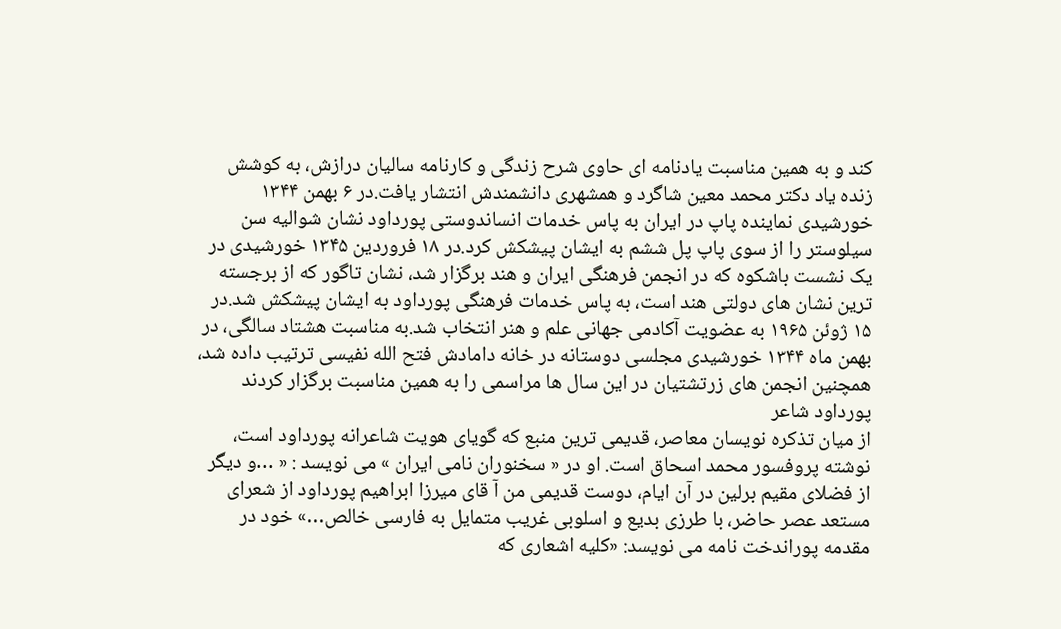کند و به همین مناسبت یادنامه اى حاوى شرح زندگى و کارنامه سالیان درازش، به کوشش زنده یاد دکتر محمد معین شاگرد و همشهرى دانشمندش انتشار یافت.در ۶ بهمن ۱۳۴۴ خورشیدی نماینده پاپ در ایران به پاس خدمات انساندوستى پورداود نشان شوالیه سن سیلوستر را از سوى پاپ پل ششم به ایشان پیشکش کرد.در ۱۸ فروردین ۱۳۴۵ خورشیدی در یک نشست باشکوه که در انجمن فرهنگى ایران و هند برگزار شد، نشان تاگور که از برجسته ترین نشان های دولتى هند است، به پاس خدمات فرهنگى پورداود به ایشان پیشکش شد.در ۱۵ ژوئن ۱۹۶۵ به عضویت آکادمى جهانى علم و هنر انتخاب شد.به مناسبت هشتاد سالگى، در بهمن ماه ۱۳۴۴ خورشیدی مجلسى دوستانه در خانه دامادش فتح الله نفیسى ترتیب داده شد، همچنین انجمن هاى زرتشتیان در این سال ها مراسمى را به همین مناسبت برگزار کردند
پورداود شاعر
از میان تذکره نویسان معاصر، قدیمى ترین منبع که گویاى هویت شاعرانه پورداود است، نوشته پروفسور محمد اسحاق است. او در « سخنوران نامى ایران » مى نویسد : « …و دیگر از فضلاى مقیم برلین در آن ایام، دوست قدیمى من آ قاى میرزا ابراهیم پورداود از شعراى مستعد عصر حاضر، با طرزى بدیع و اسلوبى غریب متمایل به فارسى خالص…» خود در مقدمه پوراندخت نامه مى نویسد: «کلیه اشعارى که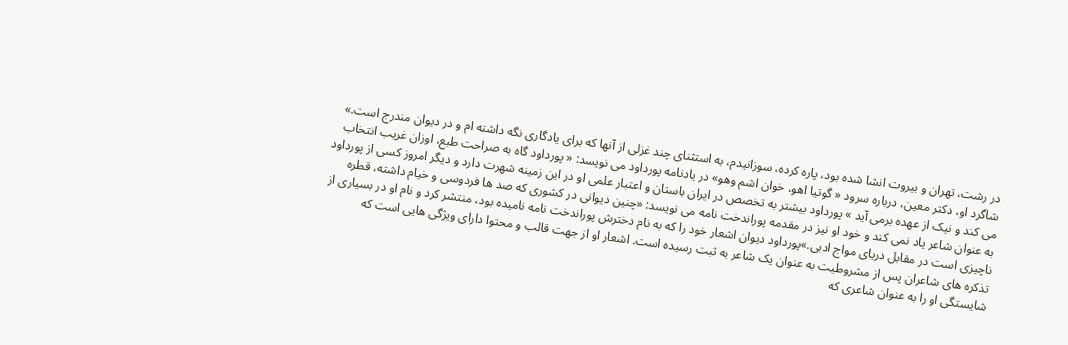در رشت، تهران و بیروت انشا شده بود، پاره کرده، سوزانیدم، به استثناى چند غزلى از آنها که براى یادگارى نگه داشته ام و در دیوان مندرج است.» شاگرد او، دکتر معین، درباره سرود « گوتیا اهو، خوان اشم وهو» در یادنامه پورداود مى نویسد: « پورداود گاه به صراحت طبع، اوزان غریب انتخاب مى کند و نیک از عهده برمى آید » پورداود بیشتر به تخصص در ایران باستان و اعتبار علمى او در این زمینه شهرت دارد و دیگر امروز کسى از پورداود به عنوان شاعر یاد نمى کند و خود او نیز در مقدمه پوراندخت نامه مى نویسد: «چنین دیوانى در کشورى که صد ها فردوسى و خیام داشته، قطره ناچیزى است در مقابل دریاى مواج ادبى.»پورداود دیوان اشعار خود را که به نام دخترش پوراندخت نامه نامیده بود، منتشر کرد و نام او در بسیارى از تذکره هاى شاعران پس از مشروطیت به عنوان یک شاعر به ثبت رسیده است. اشعار او از جهت قالب و محتوا داراى ویژگى هایى است که شایستگى او را به عنوان شاعرى که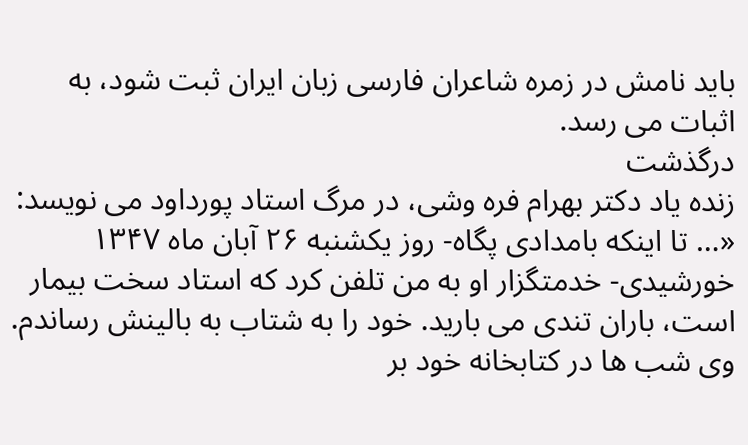باید نامش در زمره شاعران فارسى زبان ایران ثبت شود، به اثبات مى رسد.
درگذشت
زنده یاد دکتر بهرام فره وشى، در مرگ استاد پورداود مى نویسد: «… تا اینکه بامدادى پگاه- روز یکشنبه ۲۶ آبان ماه ۱۳۴۷ خورشیدی- خدمتگزار او به من تلفن کرد که استاد سخت بیمار است، باران تندى مى بارید. خود را به شتاب به بالینش رساندم. وى شب ها در کتابخانه خود بر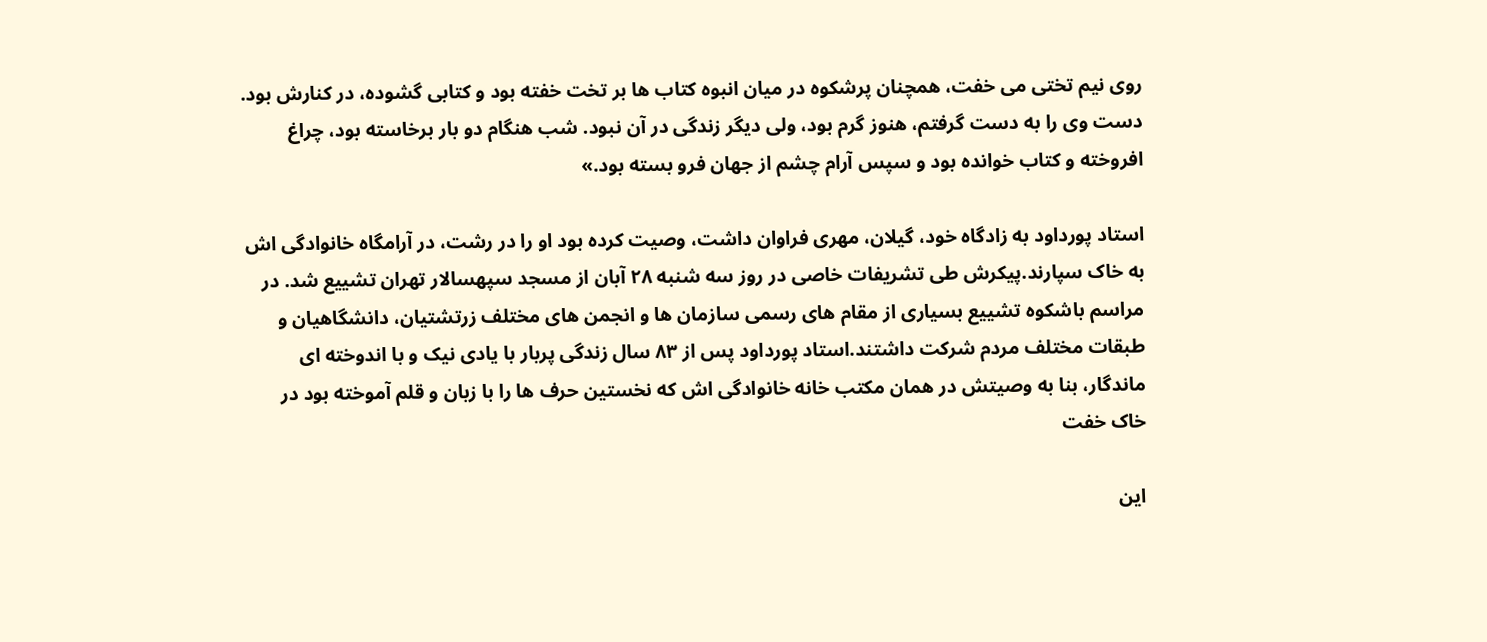روى نیم تختى مى خفت، همچنان پرشکوه در میان انبوه کتاب ها بر تخت خفته بود و کتابى گشوده، در کنارش بود. دست وى را به دست گرفتم، هنوز گرم بود، ولى دیگر زندگى در آن نبود. شب هنگام دو بار برخاسته بود، چراغ افروخته و کتاب خوانده بود و سپس آرام چشم از جهان فرو بسته بود.»

استاد پورداود به زادگاه خود، گیلان، مهرى فراوان داشت، وصیت کرده بود او را در رشت، در آرامگاه خانوادگى اش به خاک سپارند.پیکرش طى تشریفات خاصى در روز سه شنبه ۲۸ آبان از مسجد سپهسالار تهران تشییع شد. در مراسم باشکوه تشییع بسیارى از مقام هاى رسمى سازمان ها و انجمن هاى مختلف زرتشتیان، دانشگاهیان و طبقات مختلف مردم شرکت داشتند.استاد پورداود پس از ۸۳ سال زندگى پربار با یادى نیک و با اندوخته اى ماندگار، بنا به وصیتش در همان مکتب خانه خانوادگى اش که نخستین حرف ها را با زبان و قلم آموخته بود در خاک خفت

این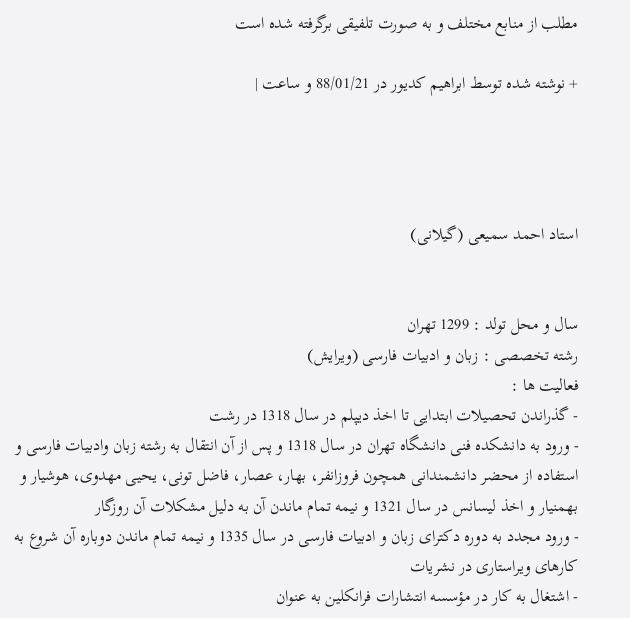مطلب از منابع مختلف و به صورت تلفیقی برگرفته شده است

+ نوشته شده توسط ابراهیم کدیور در 88/01/21 و ساعت |




استاد احمد سمیعی (گیلانی)


سال و محل تولد : 1299 تهران
رشته تخصصی : زبان و ادبیات فارسی (ویرایش)
فعاليت ها :
- گذراندن تحصیلات ابتدایی تا اخذ دیپلم در سال 1318 در رشت
- ورود به دانشکده فنی دانشگاه تهران در سال 1318 و پس از آن انتقال به رشته زبان وادبیات فارسی و استفاده از محضر دانشمندانی همچون فروزانفر، بهار، عصار، فاضل تونی، یحیی مهدوی، هوشیار و بهمنیار و اخذ لیسانس در سال 1321 و نیمه تمام ماندن آن به دلیل مشکلات آن روزگار
- ورود مجدد به دوره دکترای زبان و ادبیات فارسی در سال 1335 و نیمه تمام ماندن دوباره آن شروع به کارهای ویراستاری در نشریات
- اشتغال به کار در مؤسسه انتشارات فرانکلین به عنوان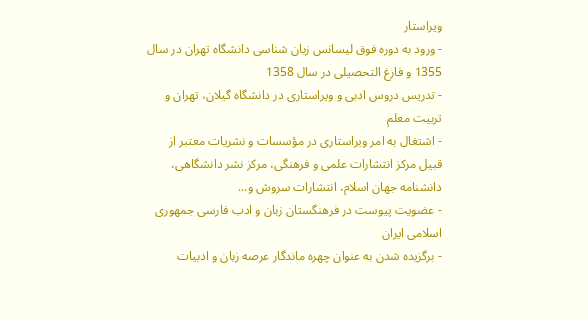ویراستار
- ورود به دوره فوق لیسانس زبان شناسی دانشگاه تهران در سال 1355 و فارغ التحصیلی در سال 1358
- تدریس دروس ادبی و ویراستاری در دانشگاه گیلان، تهران و تربیت معلم
- اشتغال به امر ویراستاری در مؤسسات و نشریات معتبر از قبیل مرکز انتشارات علمی و فرهنگی، مرکز نشر دانشگاهی، دانشنامه جهان اسلام، انتشارات سروش و...
- عضویت پیوست در فرهنگستان زبان و ادب فارسی جمهوری اسلامی ایران
- برگزیده شدن به عنوان چهره ماندگار عرصه زبان و ادبیات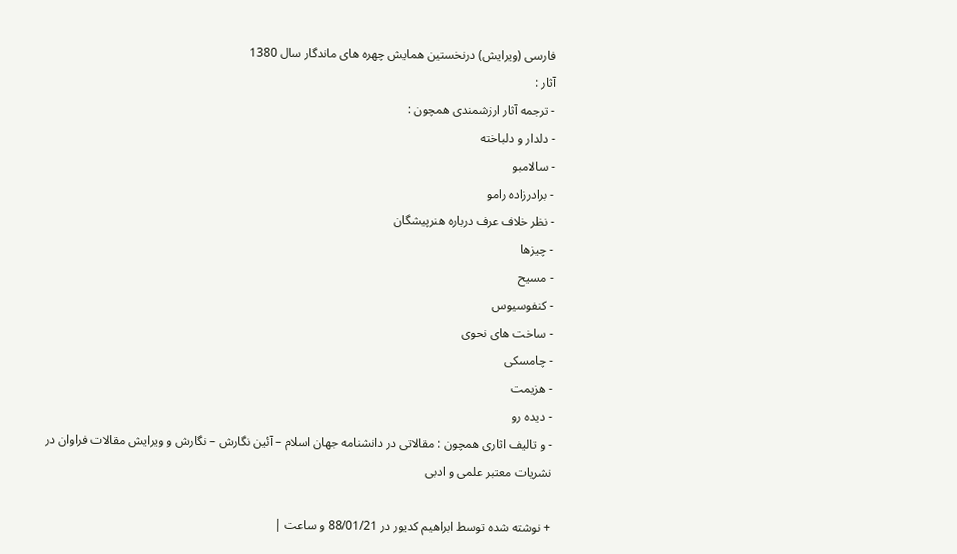فارسی (ویرایش) درنخستین همایش چهره های ماندگار سال 1380
آثار :
- ترجمه آثار ارزشمندی همچون :
- دلدار و دلباخته
- سالامبو
- برادرزاده رامو
- نظر خلاف عرف درباره هنرپیشگان
- چیزها
- مسیح
- کنفوسیوس
- ساخت های نحوی
- چامسکی
- هزیمت
- دیده رو
- و تالیف اثاری همچون : مقالاتی در دانشنامه جهان اسلام – آئین نگارش – نگارش و ویرایش مقالات فراوان در نشریات معتبر علمی و ادبی

+ نوشته شده توسط ابراهیم کدیور در 88/01/21 و ساعت |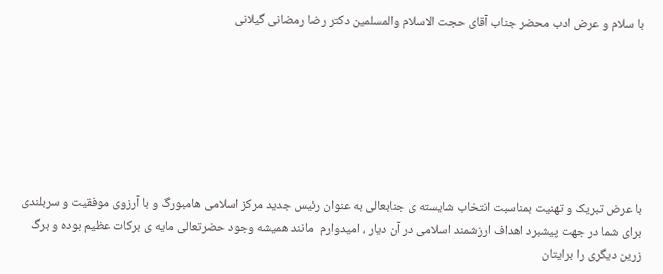با سلام و عرض ادب محضر جناب آقای حجت الاسلام والمسلمین دکتر رضا رمضانی گیلانی







با عرض تبریک و تهنیت بمناسبت انتخاب شایسته ی جنابعالی به عنوان رئیس جدید مرکز اسلامی هامبورگ و با آرزوی موفقیت و سربلندی برای شما در جهت پیشبرد اهداف ارزشمند اسلامی در آن دیار ، امیدوارم  مانند همیشه وجود حضرتعالی مایه ی برکات عظیم بوده و برگ زرین دیگری را برایتان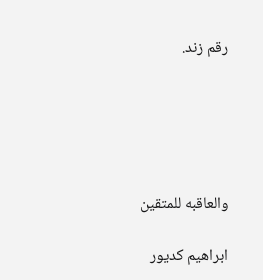رقم زند.





والعاقبه للمتقین

ابراهیم کدیور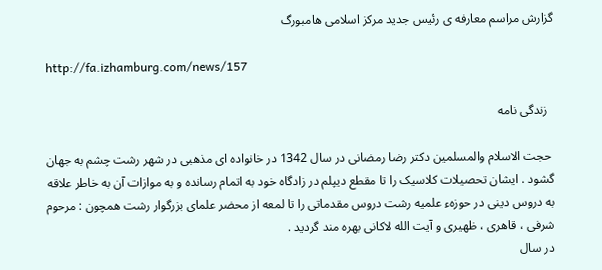گزارش مراسم معارفه ی رئیس جدید مرکز اسلامی هامبورگ

http://fa.izhamburg.com/news/157

  زندگی نامه

 حجت الاسلام والمسلمین دکتر رضا رمضانی در سال 1342 در خانواده ای مذهبی در شهر رشت چشم به جهان گشود . ایشان تحصیلات کلاسیک را تا مقطع دیپلم در زادگاه خود به اتمام رسانده و به موازات آن به خاطر علاقه به دروس دینی در حوزهء علمیه رشت دروس مقدماتی را تا لمعه از محضر علمای بزرگوار رشت همچون : مرحوم شرفی ، قاهری ، ظهیری و آیت الله لاکانی بهره مند گردید .
در سال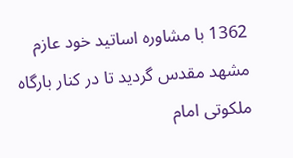1362 با مشاوره اساتید خود عازم مشهد مقدس گردید تا در کنار بارگاه ملکوتی امام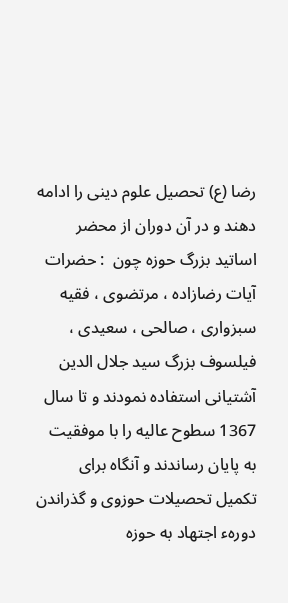رضا (ع) تحصیل علوم دینی را ادامه دهند و در آن دوران از محضر اساتید بزرگ حوزه چون  : حضرات آیات رضازاده ، مرتضوی ، فقیه سبزواری ، صالحی ، سعیدی ، فیلسوف بزرگ سید جلال الدین آشتیانی استفاده نمودند و تا سال 1367 سطوح عالیه را با موفقیت به پایان رساندند و آنگاه برای تکمیل تحصیلات حوزوی و گذراندن دورهء اجتهاد به حوزه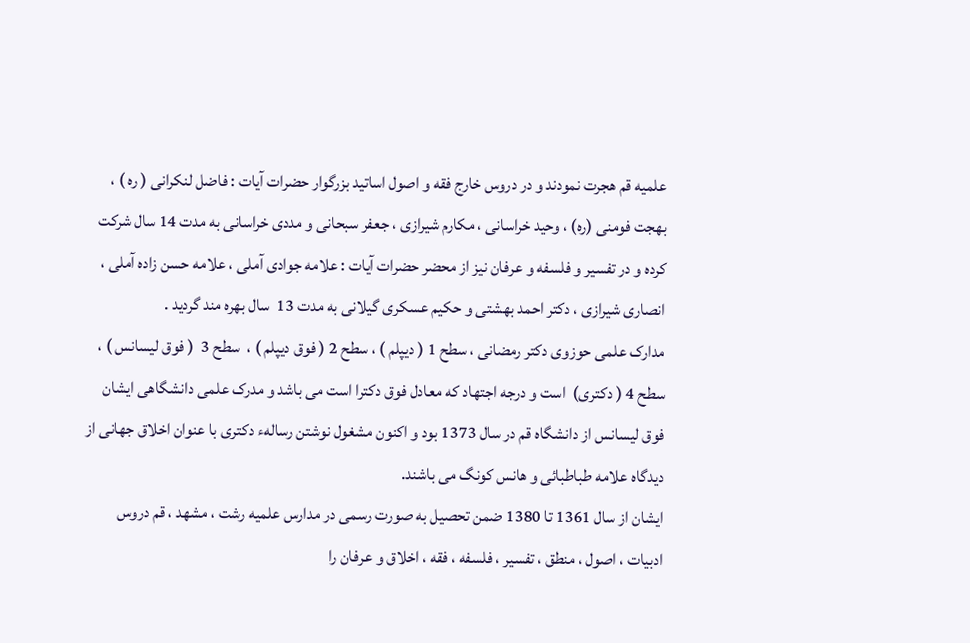علمیه قم هجرت نمودند و در دروس خارج فقه و اصول اساتید بزرگوار حضرات آیات : فاضل لنکرانی ( ره ) ، بهجت فومنی (ره) ، وحید خراسانی ، مکارم شیرازی ، جعفر سبحانی و مددی خراسانی به مدت 14 سال شرکت کرده و در تفسیر و فلسفه و عرفان نیز از محضر حضرات آیات : علامه جوادی آملی ، علامه حسن زاده آملی ، انصاری شیرازی ، دکتر احمد بهشتی و حکیم عسکری گیلانی به مدت 13  سال بهره مند گردید .
مدارک علمی حوزوی دکتر رمضانی ، سطح 1 ( دیپلم ) ، سطح 2 ( فوق دیپلم ) ،  سطح 3  ( فوق لیسانس ) ، سطح 4 ( دکتری)  است و درجه اجتهاد که معادل فوق دکترا است می باشد و مدرک علمی دانشگاهی ایشان فوق لیسانس از دانشگاه قم در سال 1373 بود و اکنون مشغول نوشتن رسالهء دکتری با عنوان اخلاق جهانی از دیدگاه علامه طباطبائی و هانس کونگ می باشند.
ایشان از سال 1361 تا 1380 ضمن تحصیل به صورت رسمی در مدارس علمیه رشت ، مشهد ، قم دروس ادبیات ، اصول ، منطق ، تفسیر ، فلسفه ، فقه ، اخلاق و عرفان را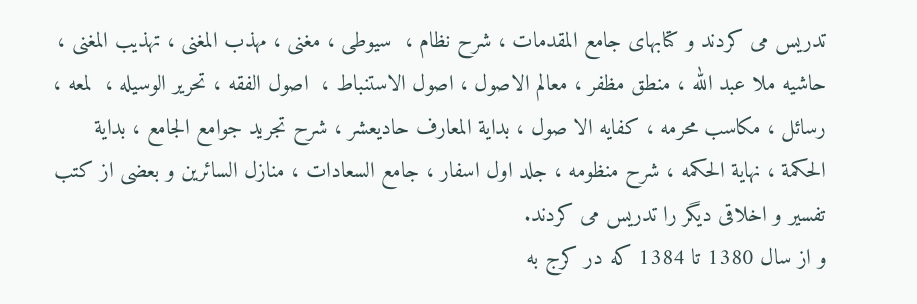تدریس می کردند و کتابهای جامع المقدمات ، شرح نظام ،  سیوطی ، مغنی ، مهذب المغنی ، تهذیب المغنی ، حاشیه ملا عبد الله ، منطق مظفر ، معالم الاصول ، اصول الاستنباط ،  اصول الفقه ، تحریر الوسیله ،  لمعه ، رسائل ، مکاسب محرمه ، کفایه الا صول ، بدایة المعارف حادیعشر ، شرح تجرید جوامع الجامع ، بدایة الحکمة ، نهایة الحکمه ، شرح منظومه ، جلد اول اسفار ، جامع السعادات ، منازل السائرین و بعضی از کتب تفسیر و اخلاقی دیگر را تدریس می کردند.
و از سال 1380 تا 1384 که در کرج به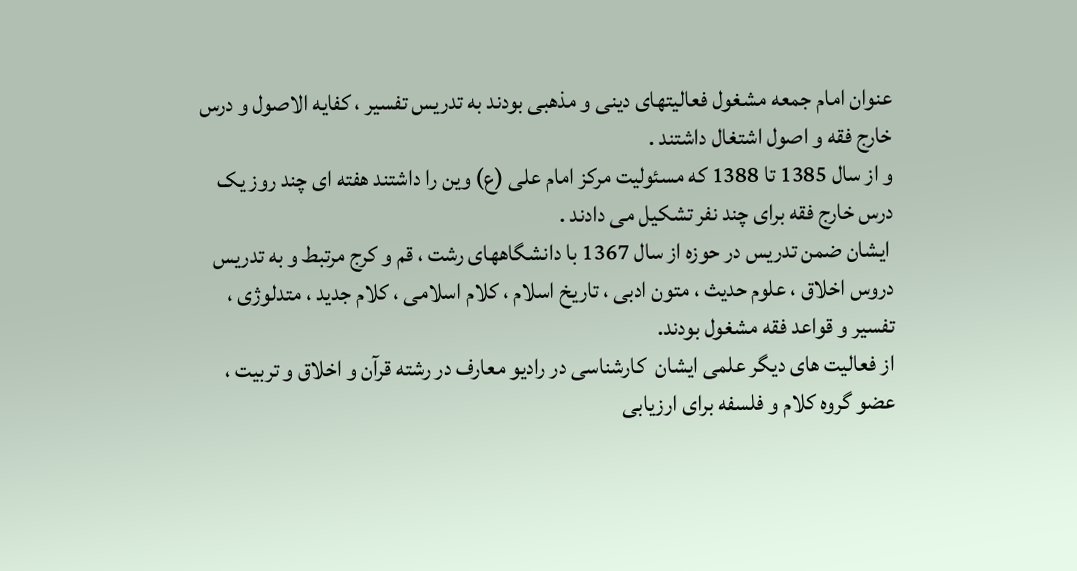عنوان امام جمعه مشغول فعالیتهای دینی و مذهبی بودند به تدریس تفسیر ، کفایه الاصول و درس خارج فقه و اصول اشتغال داشتند .
و از سال 1385 تا 1388 که مسئولیت مرکز امام علی (ع) وین را داشتند هفته ای چند روز یک درس خارج فقه برای چند نفر تشکیل می دادند .
 ایشان ضمن تدریس در حوزه از سال 1367 با دانشگاههای رشت ، قم و کرج مرتبط و به تدریس دروس اخلاق ، علوم حدیث ، متون ادبی ، تاریخ اسلام ، کلام اسلامی ، کلام جدید ، متدلوژی ، تفسیر و قواعد فقه مشغول بودند.
از فعاليت های ديگر علمی ايشان  کارشناسی در رادیو معارف در رشته قرآن و اخلاق و تربیت ، عضو گروه کلام و فلسفه برای ارزیابی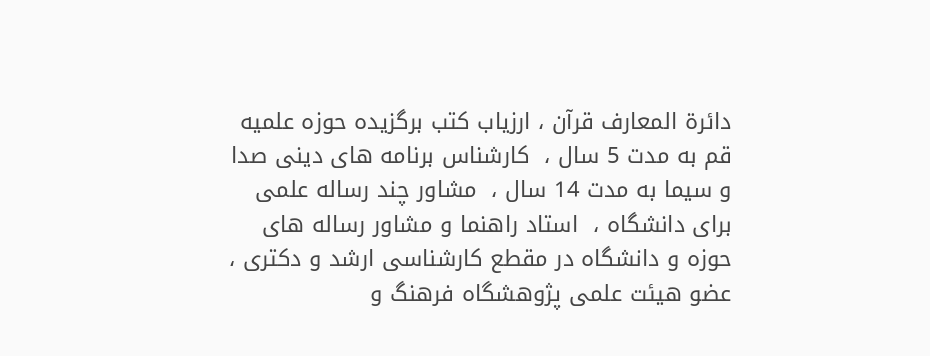دائرة المعارف قرآن ، ارزیاب کتب برگزیده حوزه علمیه قم به مدت 5 سال ،  کارشناس برنامه های دینی صدا و سیما به مدت 14 سال ،  مشاور چند رساله علمی برای دانشگاه ،  استاد راهنما و مشاور رساله های حوزه و دانشگاه در مقطع کارشناسی ارشد و دکتری ،
عضو هیئت علمی پژوهشگاه فرهنگ و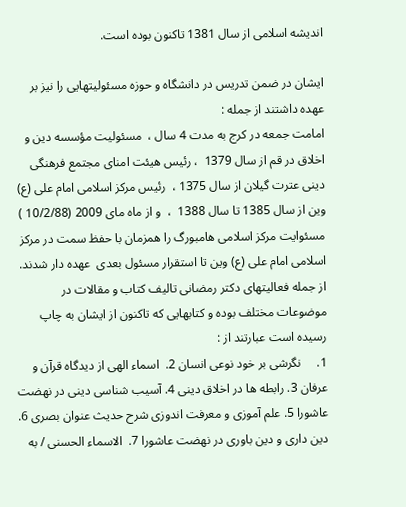اندیشه اسلامی از سال 1381 تاکنون بوده است.

ایشان در ضمن تدریس در دانشگاه و حوزه مسئولیتهایی را نیز بر عهده داشتند از جمله :
امامت جمعه در کرج به مدت 4 سال ،  مسئولیت مؤسسه دین و اخلاق در قم از سال 1379  ، رئیس هیئت امنای مجتمع فرهنگی دینی عترت گیلان از سال 1375 ،  رئیس مرکز اسلامی امام علی (ع) وین از سال 1385 تا سال 1388  ،  و از ماه مای 2009 (10/2/88 ) مسئوایت مرکز اسلامی هامبورگ را همزمان با حفظ سمت در مرکز اسلامی امام علی (ع) وین تا استقرار مسئول بعدی  عهده دار شدند.
از جمله فعالیتهای دکتر رمضانی تالیف کتاب و مقالات در موضوعات مختلف بوده و کتابهایی که تاکنون از ایشان به چاپ رسیده است عبارتند از :
1.     نگرشی بر خود نوعی انسان 2.  اسماء الهی از دیدگاه قرآن و عرفان 3. رابطه ها در اخلاق دینی 4. آسیب شناسی دینی در نهضت عاشورا 5. علم آموزی و معرفت اندوزی شرح حدیث عنوان بصری 6. دین داری و دین باوری در نهضت عاشورا 7.  الاسماء الحسنی / به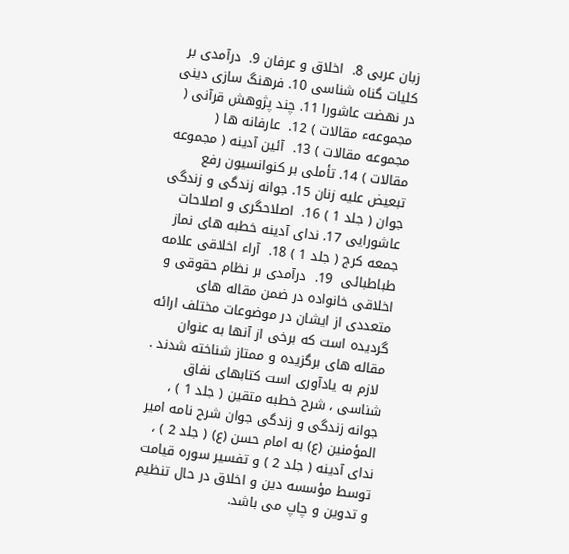زبان عربی 8.  اخلاق و عرفان 9.  درآمدی بر کلیات گناه شناسی 10. فرهنگ سازی دینی در نهضت عاشورا 11. چند پژوهش قرآنی ( مجموعهء مقالات ) 12.  عارفانه ها ( مجموعه مقالات ) 13.  آئین آدینه ( مجموعه مقالات ) 14. تأملی بر کنوانسیون رفع تبعیض علیه زنان 15. جوانه زندگی و زندگی جوان ( جلد 1 ) 16.  اصلاحگری و اصلاحات عاشورایی 17. ندای آدینه خطبه های نماز جمعه کرج ( جلد 1 ) 18.  آراء اخلاقی علامه طباطبائی  19.  درآمدی بر نظام حقوقی و اخلاقی خانواده در ضمن مقاله های متعددی از ایشان در موضوعات مختلف ارائه گردیده است که برخی از آنها به عنوان مقاله های برگزیده و ممتاز شناخته شدند .
 لازم به یادآوری است کتابهای نفاق شناسی ، شرح خطبه متقین ( جلد 1 ) ، جوانه زندگی و زندگی جوان شرح نامه امیر المؤمنین (ع) به امام حسن (ع) ( جلد 2 ) ، ندای آدینه ( جلد 2 ) و تفسیر سوره قیامت توسط مؤسسه دین و اخلاق در حال تنظیم و تدوین و چاپ می باشد.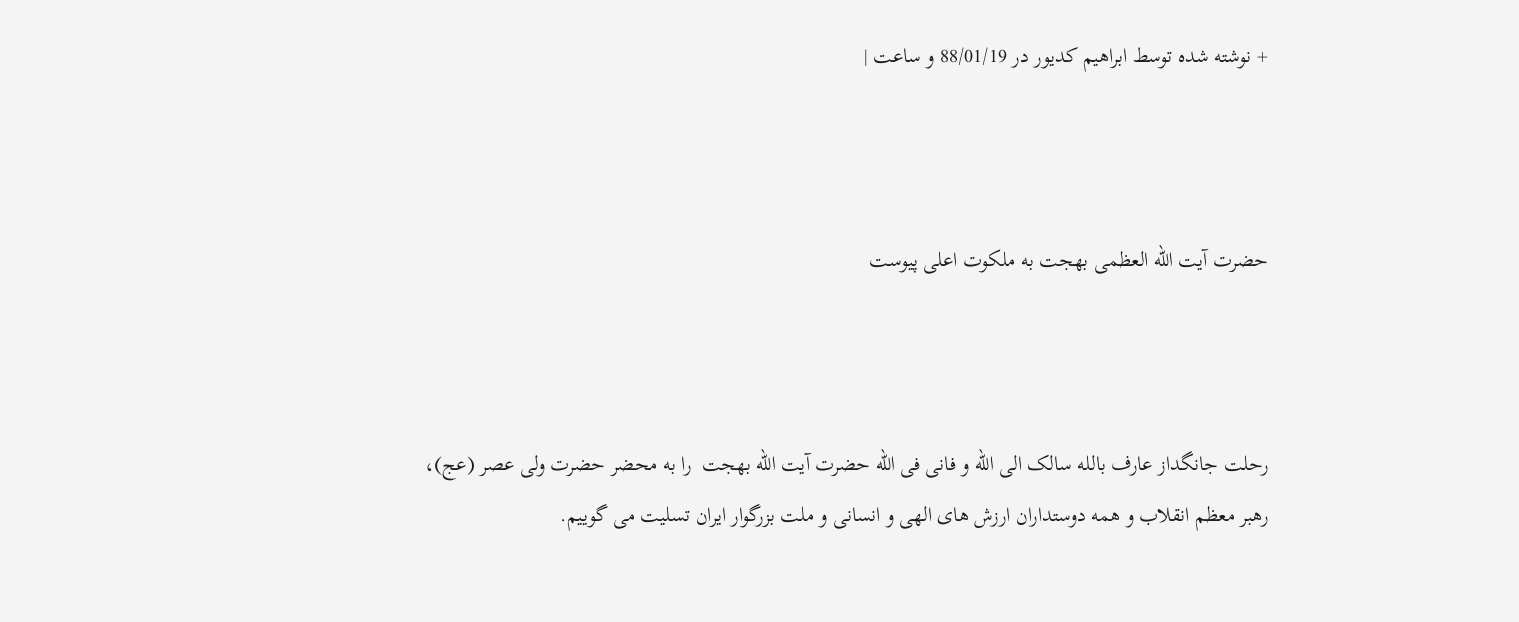+ نوشته شده توسط ابراهیم کدیور در 88/01/19 و ساعت |



حضرت آیت الله العظمی بهجت به ملکوت اعلی پیوست



رحلت جانگداز عارف بالله سالک الی الله و فانی فی الله حضرت آیت الله بهجت  را به محضر حضرت ولی عصر (عج)، رهبر معظم انقلاب و همه دوستداران ارزش های الهی و انسانی و ملت بزرگوار ایران تسلیت می گوییم.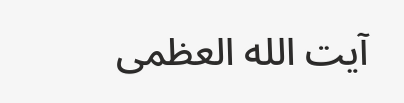آیت الله العظمی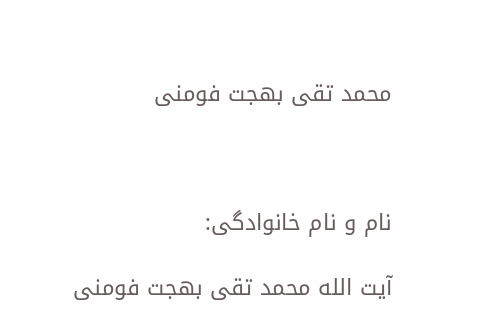محمد تقی بهجت فومنی



نام و نام خانوادگی:

آیت الله محمد تقی بهجت فومنی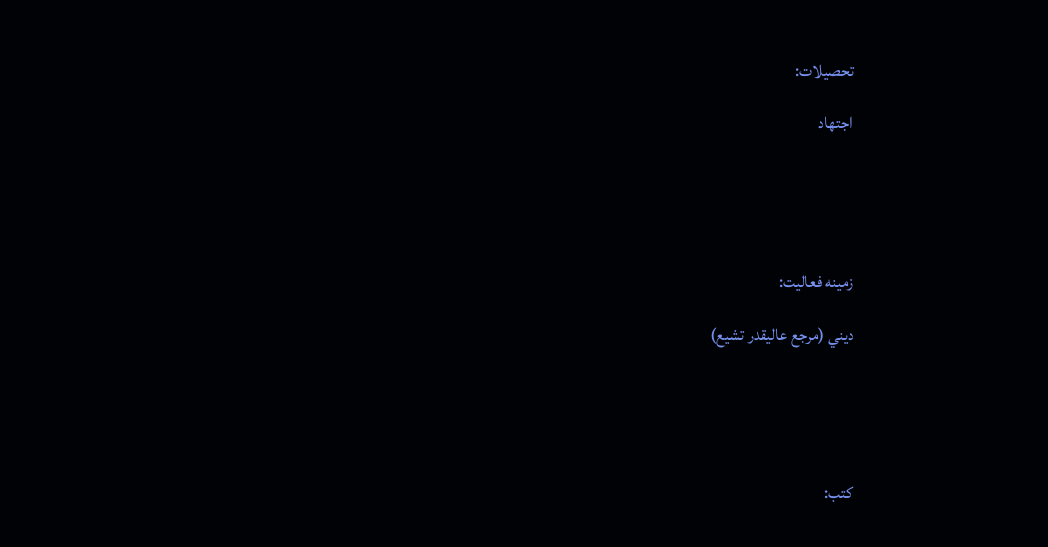تحصیلات:

اجتهاد





زمینه فعالیت:

ديني (مرجع عالیقدر تشیع)





کتب: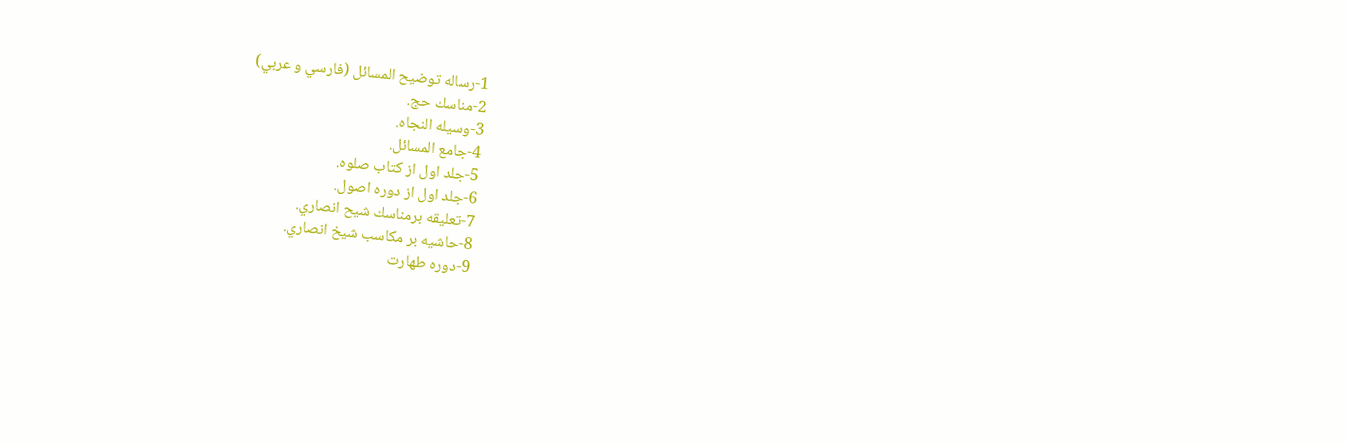1-رساله توضيح المسائل (فارسي و عربي)
2-مناسك حج.
3-وسيله النجاه.
4-جامع المسائل.
5-جلد اول از كتاب صلوه.
6-جلد اول از دوره اصول.
7-تعليقه برمناسك شيح انصاري.
8-حاشيه بر مكاسب شيخ انصاري.
9-دوره طهارت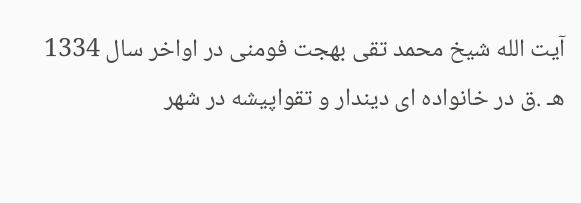آیت الله شیخ محمد تقی بهجت فومنی در اواخر سال 1334 هـ .ق در خانواده ای دیندار و تقواپیشه در شهر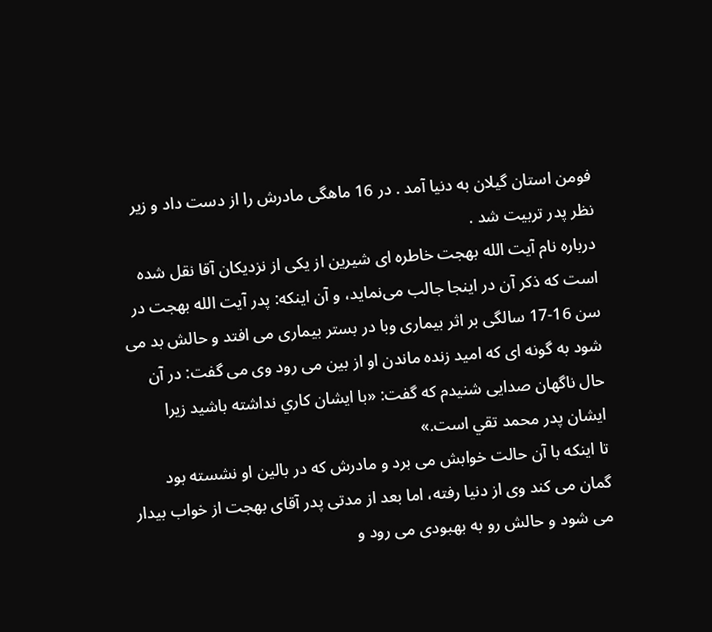فومن استان گیلان به دنیا آمد . در 16 ماهگی مادرش را از دست داد و زیر نظر پدر تربیت شد .
درباره نام آیت الله بهجت خاطره ای شیرین از یكی از نزدیكان آقا نقل شده است كه ذكر آن در اینجا جالب می‌نماید، و آن اینكه: پدر آیت الله بهجت در سن 16-17 سالگی بر اثر بیماری وبا در بستر بیماری می افتد و حالش بد می شود به گونه ای كه امید زنده ماندن او از بین می رود وی می گفت: در آن حال ناگهان صدایی شنیدم كه گفت: «با ايشان كاري نداشته باشيد زيرا ايشان پدر محمد تقي است.»
تا اینكه با آن حالت خوابش می برد و مادرش كه در بالین او نشسته بود گمان می كند وی از دنیا رفته، اما بعد از مدتی پدر آقای بهجت از خواب بیدار می شود و حالش رو به بهبودی می رود و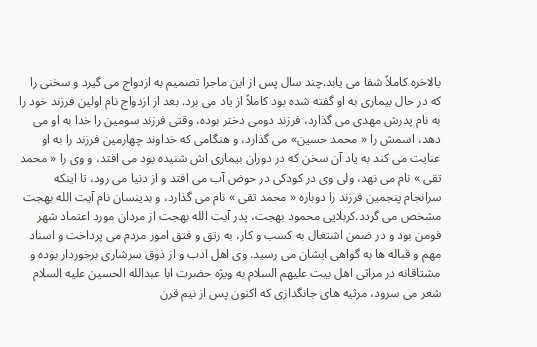بالاخره كاملاً شفا می یابد.چند سال پس از این ماجرا تصمیم به ازدواج می گیرد و سخنی را كه در حال بیماری به او گفته شده بود كاملاً از یاد می برد. بعد از ازدواج نام اولین فرزند خود را به نام پدرش مهدی می گذارد، فرزند دومی دختر بوده، وقتی فرزند سومین را خدا به او می دهد، اسمش را « محمد حسین» می گذارد، و هنگامی كه خداوند چهارمین فرزند را به او عنایت می كند به یاد آن سخن كه در دوران بیماری اش شنیده بود می افتد، و وی را « محمد تقی » نام می نهد، ولی وی در كودكی در حوض آب می افتد و از دنیا می رود، تا اینكه سرانجام پنجمین فرزند را دوباره « محمد تقی » نام می گذارد، و بدینسان نام آیت الله بهجت مشخص می گردد.كربلایی محمود بهجت، پدر آیت الله بهجت از مردان مورد اعتماد شهر فومن بود و در ضمن اشتغال به كسب و كار، به رتق و فتق امور مردم می پرداخت و اسناد مهم و قباله ها به گواهی ایشان می رسید. وی اهل ادب و از ذوق سرشاری برخوردار بوده و مشتاقانه در مراثی اهل بیت علیهم السلام به ویژه حضرت ابا عبدالله الحسین علیه السلام شعر می سرود، مرثیه های جانگدازی كه اكنون پس از نیم قرن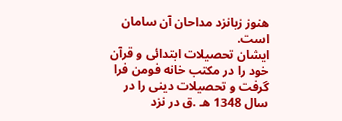هنوز زبانزد مداحان آن سامان است.
ایشان تحصیلات ابتدائی و قرآن خود را در مكتب خانه فومن فرا گرفت و تحصیلات دینی را در سال 1348 هـ .ق در نزد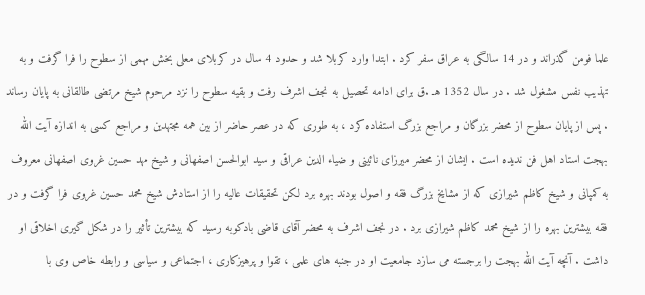علما فومن گذراند و در 14 سالگی به عراق سفر كرد . ابتدا وارد كربلا شد و حدود 4 سال در كربلای معلی بخش مهمی از سطوح را فرا گرفت و به تهذیب نفس مشغول شد . در سال 1352 هـ .ق برای ادامه تحصیل به نجف اشرف رفت و بقیه سطوح را نزد مرحوم شیخ مرتضی طالقانی به پایان رساند . پس از پایان سطوح از محضر بزرگان و مراجع بزرگ استفاده كرد ، به طوری كه در عصر حاضر از بین همه مجتهدین و مراجع كسی به اندازه آیت الله بهجت استاد اهل فن ندیده است . ایشان از محضر میرزای نائینی و ضیاء الدین عراقی و سید ابوالحسن اصفهانی و شیخ مهد حسین غروی اصفهانی معروف به كمپانی و شیخ كاظم شیرازی كه از مشایخ بزرگ فقه و اصول بودند بهره برد لكن تحقیقات عالیه را از استادش شیخ محمد حسین غروی فرا گرفت و در فقه بیشترین بهره را از شیخ محمد كاظم شیرازی برد . در نجف اشرف به محضر آقای قاضی بادكوبه رسید كه بیشترین تأثیر را در شكل گیری اخلاقی او داشت . آنچه آیت الله بهجت را برجسته می سازد جامعیت او در جنبه های علمی ، تقوا و پرهیزكاری ، اجتماعی و سیاسی و رابطه خاص وی با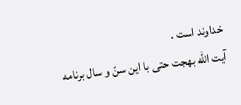خداوند است .
آیت الله بهجت حتی با این سنّ و سال برنامه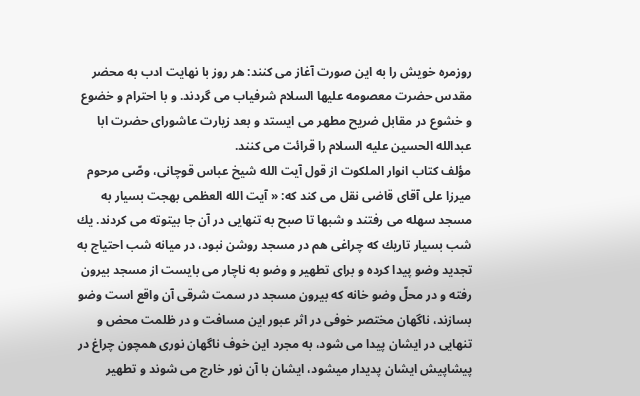روزمره خویش را به این صورت آغاز می كنند: هر روز با نهایت ادب به محضر مقدس حضرت معصومه علیها السلام شرفیاب می گردند. و با احترام و خضوع و خشوع در مقابل ضریح مطهر می ایستد و بعد زیارت عاشورای حضرت ابا عبدالله الحسین علیه السلام را قرائت می كنند.
مؤلف كتاب انوار الملكوت از قول آیت الله شیخ عباس قوچانی، وصّی مرحوم میرزا علی آقای قاضی نقل می كند كه: « آیت الله العظمی بهجت بسیار به مسجد سهله می رفتند و شبها تا صبح به تنهایی در آن جا بیتوته می كردند. یك شب بسیار تاریك كه چراغی هم در مسجد روشن نبود، در میانه شب احتیاج به تجدید وضو پیدا كرده و برای تطهیر و وضو به ناچار می بایست از مسجد بیرون رفته و در محلّ وضو خانه كه بیرون مسجد در سمت شرقی آن واقع است وضو بسازند، ناگهان مختصر خوفی در اثر عبور این مسافت و در ظلمت محض و تنهایی در ایشان پیدا می شود، به مجرد این خوف ناگهان نوری همچون چراغ در پیشاپیش ایشان پدیدار میشود، ایشان با آن نور خارج می شوند و تطهیر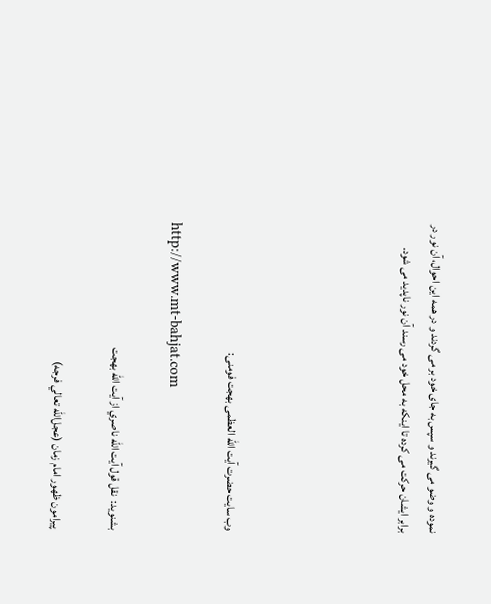نموده و وضو می گیرند و سپس به جای خود بر می گردند و در همه این احوال، آن نور در برابر ایشان حركت می كرده تا اینكه به محل خود می رسند آن نور ناپدید می شود.





وب سایت حضرت آیت الله العظمی بهجت فومنی:

http://www.mt-bahjat.com

بشنوید:  نقل قول آيت الله ناصري از آيت الله بهجت

پيرامون ظهور امام زمان (عجل‌الله تعالي فرجه)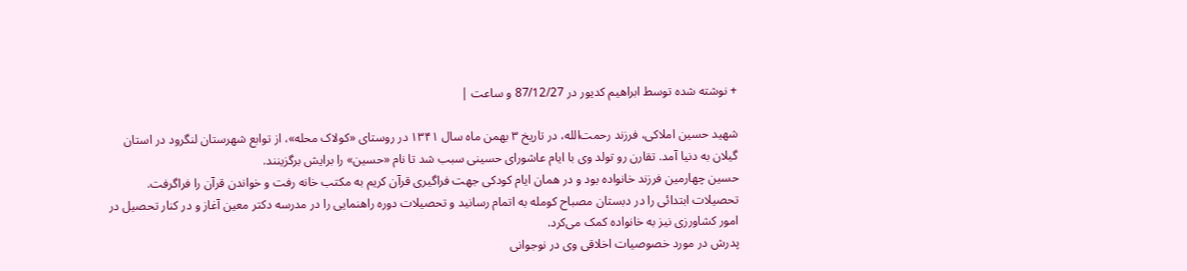+ نوشته شده توسط ابراهیم کدیور در 87/12/27 و ساعت |

شهید حسین املاکی، فرزند رحمت‌الله، در تاریخ ۳ بهمن ماه سال ۱۳۴۱ در روستای «کولاک محله»، از توابع شهرستان لنگرود در استان گیلان به دنیا آمد. تقارن رو تولد وی با ایام عاشورای حسینی سبب شد تا نام «حسین» را برایش برگزینند.
حسین چهارمین فرزند خانواده بود و در همان ایام کودکی جهت فراگیری قرآن کریم به مکتب خانه رفت و خواندن قرآن را فراگرفت.
تحصیلات ابتدائی را در دبستان مصباح کومله به اتمام رسانید و تحصیلات دوره راهنمایی را در مدرسه دکتر معین آغاز و در کنار تحصیل در امور کشاورزی نیز به خانواده کمک می‌کرد.
پدرش در مورد خصوصیات اخلاقی وی در نوجوانی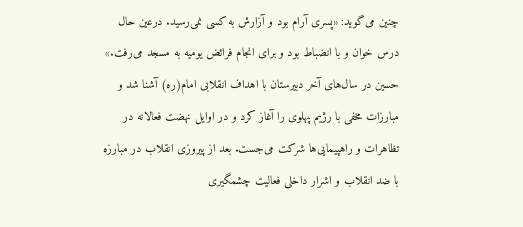چنین می‌گوید: «پسری آرام بود و آزارش به کسی نمی‌رسید. درعین حال درس خوان و با انضباط بود و برای انجام فرائض یومیه به مسجد می‌رفت.»
حسین در سال‌های آخر دبیرستان با اهداف انقلابی امام(ره) آشنا شد و مبارزات مخفی با رژیم پهلوی را آغاز کرد و در اوایل نهضت فعالانه در تظاهرات و راهپیمایی‌ها شرکت می‌جست. بعد از پیروزی انقلاب در مبارزه با ضد انقلاب و اشرار داخلی فعالیت چشمگیری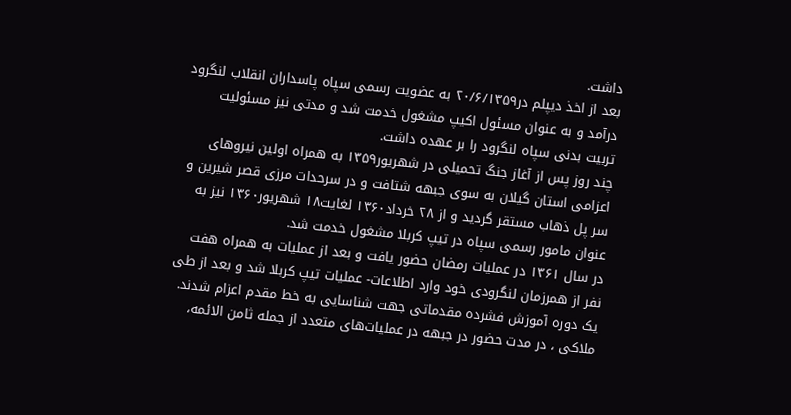داشت.
بعد از اخذ دیپلم در۲۰/۶/۱۳۵۹ به عضویت رسمی سپاه پاسداران انقلاب لنگرود درآمد و به عنوان مسئول اکیپ مشغول خدمت شد و مدتی نیز مسئولیت تربیت بدنی سپاه لنگرود را بر عهده داشت.
چند روز پس از آغاز جنگ تحمیلی در شهریور۱۳۵۹ به همراه اولین نیروهای اعزامی استان گیلان به سوی جبهه شتافت و در سرحدات مرزی قصر شیرین و سر پل ذهاب مستقر گردید و از ۲۸ خرداد۱۳۶۰ لغایت۱۸ شهریور۱۳۶۰ نیز به عنوان مامور رسمی سپاه در تیپ کربلا مشغول خدمت شد.
در سال ۱۳۶۱ در عملیات رمضان حضور یافت و بعد از عملیات به همراه هفت نفر از همرزمان لنگرودی خود وارد اطلاعات- عملیات تیپ کربلا شد و بعد از طی یک دوره آموزش فشرده مقدماتی جهت شناسایی به خط مقدم اعزام شدند.
ملاکی ، در مدت حضور در جبهه در عملیات‌های متعدد از جمله ثامن الائمه،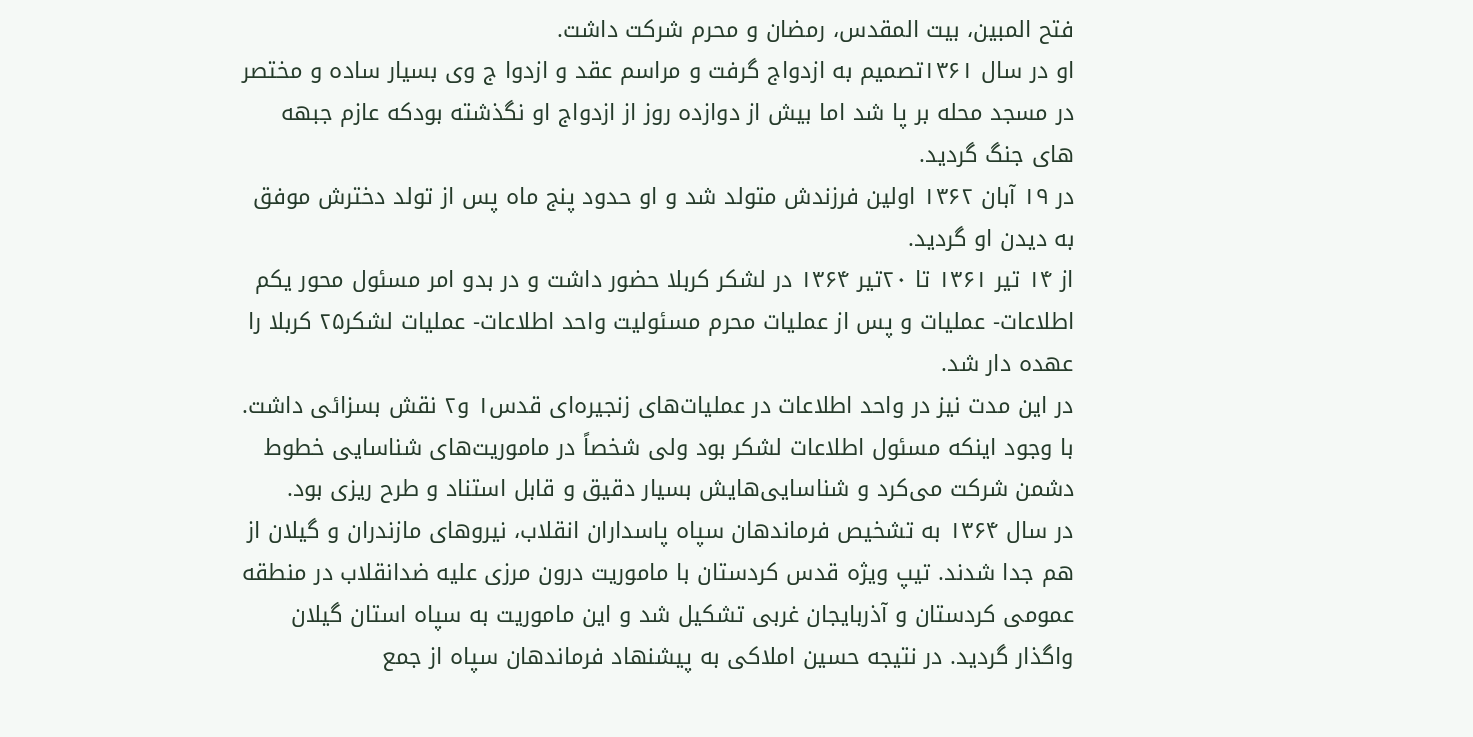فتح المبین، بیت المقدس، رمضان و محرم شرکت داشت.
او در سال ۱۳۶۱تصمیم به ازدواج گرفت و مراسم عقد و ازدوا ج وی بسیار ساده و مختصر در مسجد محله بر پا شد اما بیش از دوازده روز از ازدواج او نگذشته بودکه عازم جبهه های جنگ گردید.
در ۱۹ آبان ۱۳۶۲ اولین فرزندش متولد شد و او حدود پنج ماه پس از تولد دخترش موفق به دیدن او گردید.
از ۱۴ تیر ۱۳۶۱ تا ۲۰تیر ۱۳۶۴ در لشکر کربلا حضور داشت و در بدو امر مسئول محور یکم اطلاعات- عملیات و پس از عملیات محرم مسئولیت واحد اطلاعات- عملیات لشکر۲۵ کربلا را عهده دار شد.
در این مدت نیز در واحد اطلاعات در عملیات‌های زنجیره‌ای قدس۱ و۲ نقش بسزائی داشت. با وجود اینکه مسئول اطلاعات لشکر بود ولی شخصاً در ماموریت‌های شناسایی خطوط دشمن شرکت می‌کرد و شناسایی‌هایش بسیار دقیق و قابل استناد و طرح ریزی بود.
در سال ۱۳۶۴ به تشخیص فرماندهان سپاه پاسداران انقلاب، نیروهای مازندران و گیلان از هم جدا شدند. تیپ ویژه قدس کردستان با ماموریت درون مرزی علیه ضدانقلاب در منطقه عمومی کردستان و آذربایجان غربی تشکیل شد و این ماموریت به سپاه استان گیلان واگذار گردید. در نتیجه حسین املاکی به پیشنهاد فرماندهان سپاه از جمع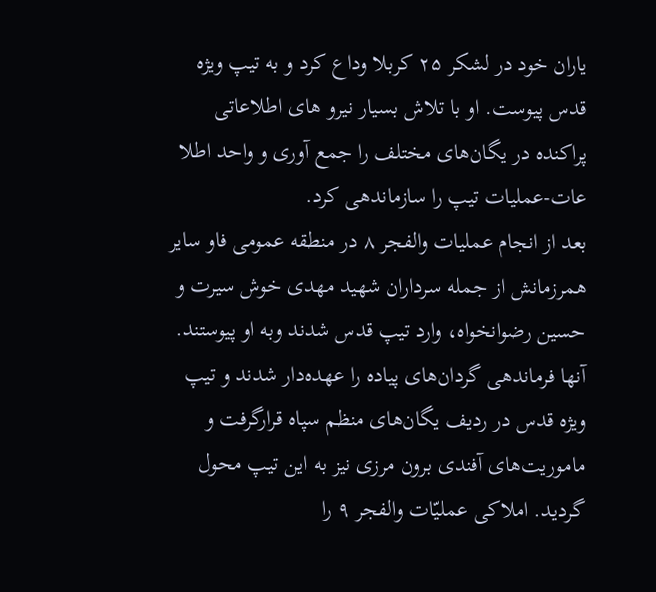یاران خود در لشکر ۲۵ کربلا وداع کرد و به تیپ ویژه قدس پیوست. او با تلاش بسیار نیرو های اطلاعاتی پراکنده در یگان‌های مختلف را جمع آوری و واحد اطلا عات-عملیات تیپ را سازماندهی کرد.
بعد از انجام عملیات والفجر ۸ در منطقه عمومی فاو سایر همرزمانش از جمله سرداران شهید مهدی خوش سیرت و حسین رضوانخواه، وارد تیپ قدس شدند وبه او پیوستند. آنها فرماندهی گردان‌های پیاده را عهده‌دار شدند و تیپ ویژه قدس در ردیف یگان‌های منظم سپاه قرارگرفت و ماموریت‌های آفندی برون مرزی نیز به این تیپ محول گردید. املاکی عملیّات والفجر ۹ را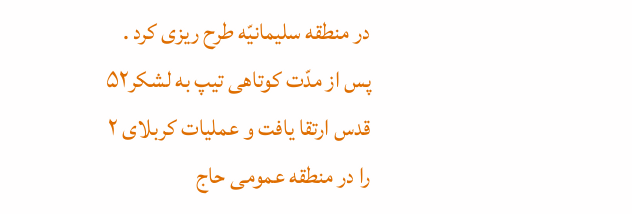در منطقه سلیمانیّه طرح ریزی کرد . پس از مدّت کوتاهی تیپ به لشکر۵۲ قدس ارتقا یافت و عملیات کربلای ۲ را در منطقه عمومی حاج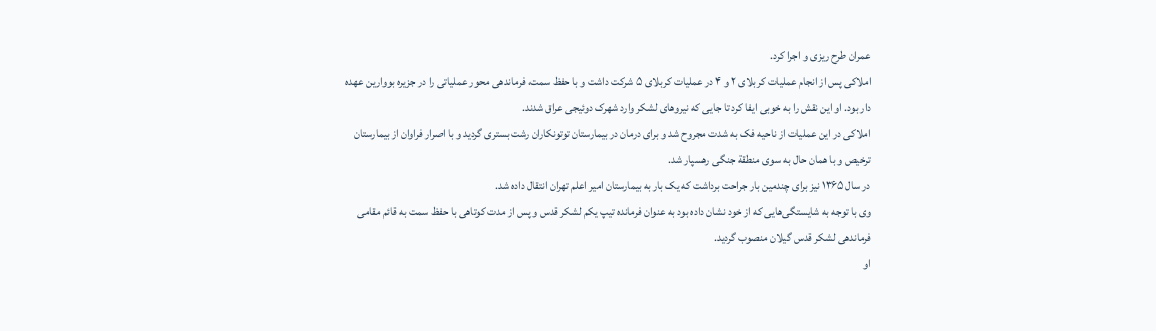عمران طرح ریزی و اجرا کرد.
املاکی پس از انجام عملیات کربلای ۲ و ۴ در عملیات کربلای ۵ شرکت داشت و با حفظ سمت، فرماندهی محور عملیاتی را در جزیره بووارین عهده دار بود. او این نقش را به خوبی ایفا کرد تا جایی که نیروهای لشکر وارد شهرک دوئیجی عراق شدند.
املاکی در این عملیات از ناحیه فک به شدت مجروح شد و برای درمان در بیمارستان توتونکاران رشت بستری گردید و با اصرار فراوان از بیمارستان ترخیص و با همان حال به سوی منطقة جنگی رهسپار شد.
در سال ۱۳۶۵ نیز برای چندمین بار جراحت برداشت که یک بار به بیمارستان امیر اعلم تهران انتقال داده شد.
وی با توجه به شایستگی‌هایی که از خود نشان داده بود به عنوان فرمانده تیپ یکم لشکر قدس و پس از مدت کوتاهی با حفظ سمت به قائم مقامی فرماندهی لشکر قدس گیلان منصوب گردید.
او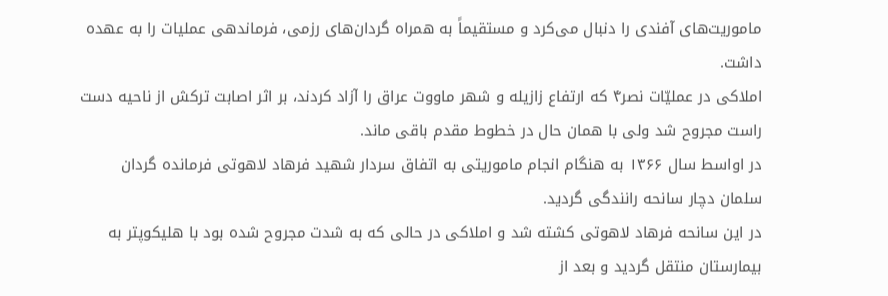ماموریت‌های آفندی را دنبال می‌کرد و مستقیماً به همراه گردان‌های رزمی، فرماندهی عملیات را به عهده داشت.
املاکی در عملیّات نصر۴ که ارتفاع زازیله و شهر ماووت عراق را آزاد کردند، بر اثر اصابت ترکش از ناحیه دست راست مجروح شد ولی با همان حال در خطوط مقدم باقی ماند.
در اواسط سال ۱۳۶۶ به هنگام انجام ماموریتی به اتفاق سردار شهید فرهاد لاهوتی فرمانده گردان سلمان دچار سانحه رانندگی گردید.
در این سانحه فرهاد لاهوتی کشته شد و املاکی در حالی که به شدت مجروح شده بود با هلیکوپتر به بیمارستان منتقل گردید و بعد از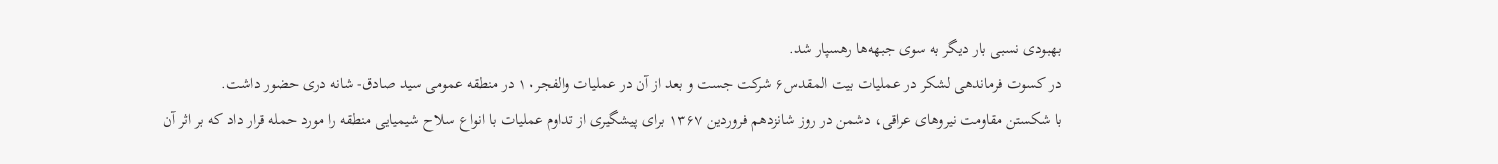بهبودی نسبی بار دیگر به سوی جبهه‌ها رهسپار شد.
در کسوت فرماندهی لشکر در عملیات بیت المقدس۶ شرکت جست و بعد از آن در عملیات والفجر۱۰ در منطقه عمومی سید صادق- شانه دری حضور داشت.
با شکستن مقاومت نیروهای عراقی، دشمن در روز شانزدهم فروردین ۱۳۶۷ برای پیشگیری از تداوم عملیات با انواع سلاح شیمیایی منطقه را مورد حمله قرار داد که بر اثر آن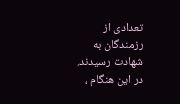تعدادی از رزمندگان به شهادت رسیدند.
در این هنگام ،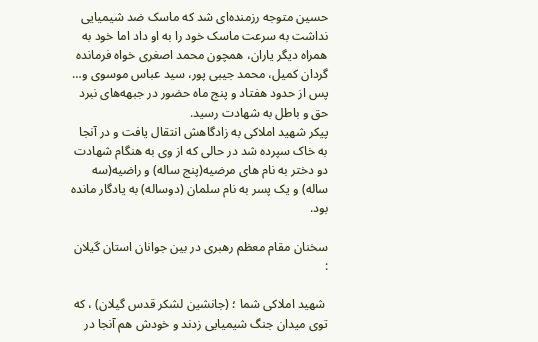حسین متوجه رزمنده‌ای شد که ماسک ضد شیمیایی نداشت به سرعت ماسک خود را به او داد اما خود به همراه دیگر یاران، همچون محمد اصغری خواه فرمانده گردان کمیل، محمد جیبی پور، سید عباس موسوی و… پس از حدود هفتاد و پنج ماه حضور در جبهه‌های نبرد حق و باطل به شهادت رسید.
پیکر شهید املاکی به زادگاهش انتقال یافت و در آنجا به خاک سپرده شد در حالی که از وی به هنگام شهادت دو دختر به نام های مرضیه(پنج ساله) و راضیه(سه ساله) و یک پسر به نام سلمان (دوساله) به یادگار مانده بود.

سخنان مقام معظم رهبری در بین جوانان استان گیلان :

 شهید املاکی شما ؛ (جانشین لشکر قدس گیلان) ، که توی میدان جنگ شیمیایی زدند و خودش هم آنجا در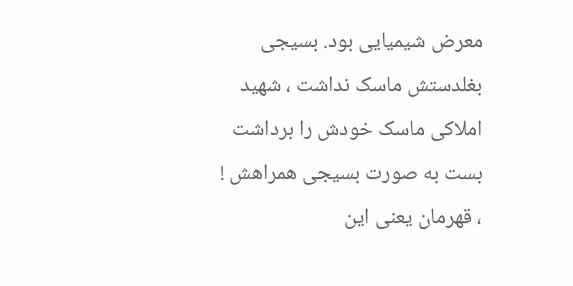معرض شیمیایی بود. بسیجی بغلدستش ماسک نداشت ، شهید املاکی ماسک خودش را برداشت بست به صورت بسیجی همراهش ! ، قهرمان یعنی این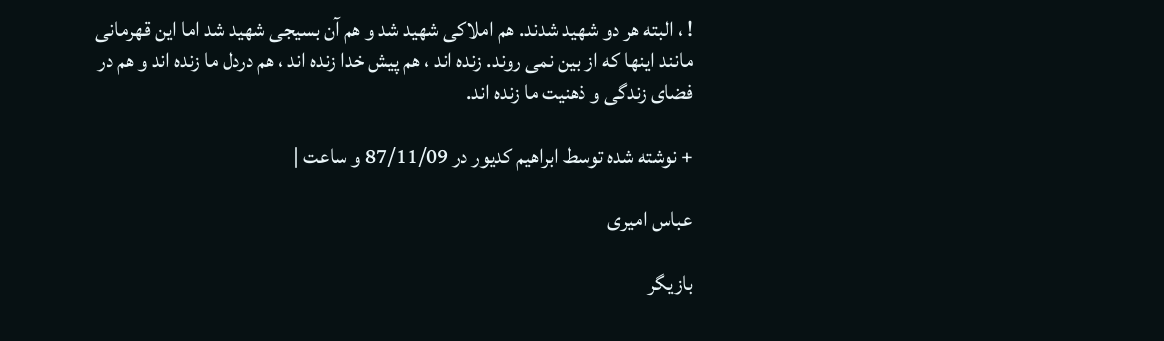! ، البته هر دو شهید شدند. هم املاکی شهید شد و هم آن بسیجی شهید شد اما این قهرمانی مانند اینها که از بین نمی روند. زنده اند ، هم پیش خدا زنده اند ، هم دردل ما زنده اند و هم در فضای زندگی و ذهنیت ما زنده اند.

+ نوشته شده توسط ابراهیم کدیور در 87/11/09 و ساعت |

عباس امیری

بازیگر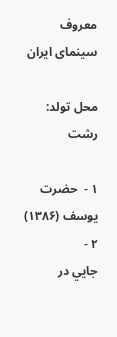معروف سینمای ایران

محل تولد: رشت

۱ -  حضرت يوسف (۱۳۸۶)
۲ -
جايي در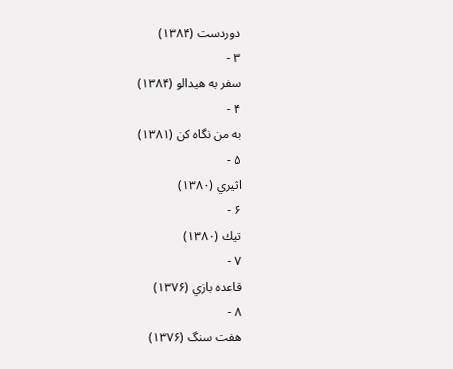دوردست (۱۳۸۴)
۳ -
سفر به هيدالو (۱۳۸۴)
۴ -
به من نگاه كن (۱۳۸۱)
۵ -
اثيري (۱۳۸۰)
۶ -
تيك (۱۳۸۰)
۷ -
قاعده بازي (۱۳۷۶)
۸ -
هفت سنگ (۱۳۷۶)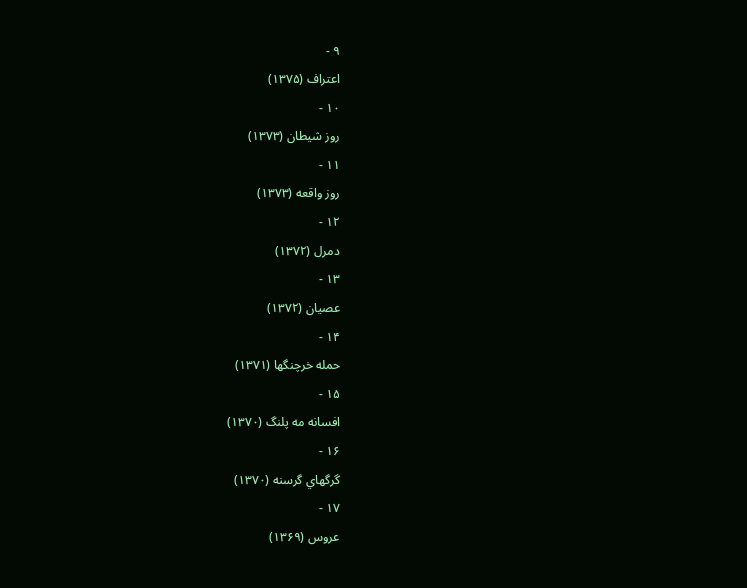۹ -
اعتراف (۱۳۷۵)
۱۰ -
روز شيطان (۱۳۷۳)
۱۱ -
روز واقعه (۱۳۷۳)
۱۲ -
دمرل (۱۳۷۲)
۱۳ -
عصيان (۱۳۷۲)
۱۴ -
حمله خرچنگها (۱۳۷۱)
۱۵ -
افسانه مه پلنگ (۱۳۷۰)
۱۶ -
گرگهاي گرسنه (۱۳۷۰)
۱۷ -
عروس (۱۳۶۹)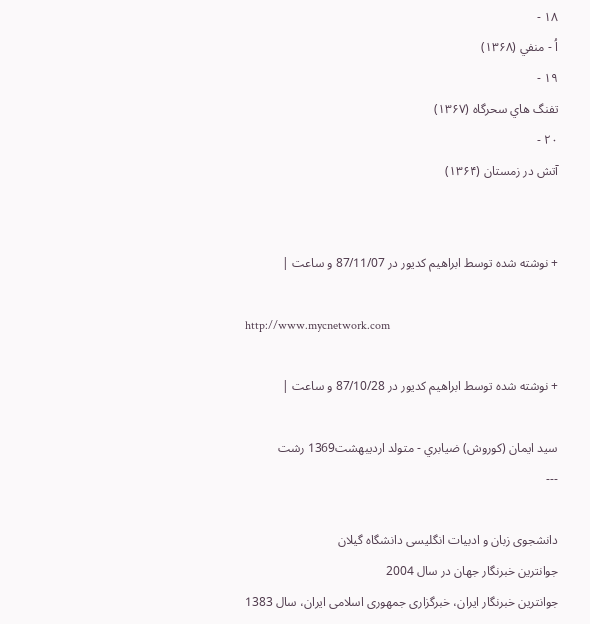۱۸ -
اُ - منفي (۱۳۶۸)
۱۹ -
تفنگ هاي سحرگاه (۱۳۶۷)
۲۰ -
آتش در زمستان (۱۳۶۴)


+ نوشته شده توسط ابراهیم کدیور در 87/11/07 و ساعت |

http://www.mycnetwork.com

+ نوشته شده توسط ابراهیم کدیور در 87/10/28 و ساعت |

سيد ايمان (كوروش) ضيابري - متولد اردیبهشت1369 رشت
---

دانشجوی زبان و ادبیات انگلیسی دانشگاه گیلان
جوانترين خبرنگار جهان در سال 2004
جوانترین خبرنگار ایران، خبرگزاری جمهوری اسلامی ایران، سال 1383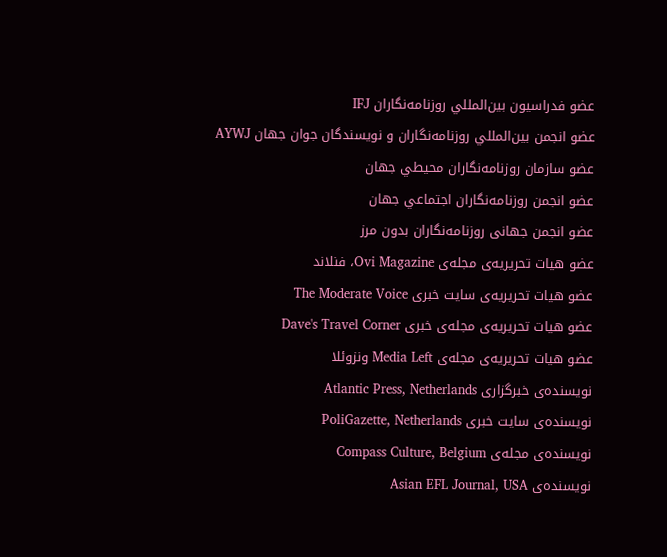عضو فدراسيون بين‌المللي روزنامه‌نگاران IFJ
عضو انجمن بين‌المللي روزنامه‌نگاران و نويسندگان جوان جهان AYWJ
عضو سازمان روزنامه‌نگاران محيطي جهان
عضو انجمن روزنامه‌نگاران اجتماعي جهان
عضو انجمن جهانی روزنامه‌نگاران بدون مرز
عضو هیات تحریریه‌ی مجله‌ی Ovi Magazine، فنلاند
عضو هیات تحریریه‌ی سایت خبری The Moderate Voice
عضو هیات تحریریه‌ی مجله‌ی خبری Dave's Travel Corner
عضو هیات تحریریه‌ی مجله‌ی Media Left ونزوئلا
نویسنده‌ی خبرگزاری Atlantic Press, Netherlands
نویسنده‌ی سایت خبری PoliGazette, Netherlands
نویسنده‌ی مجله‌ی Compass Culture, Belgium
نویسنده‌ی Asian EFL Journal, USA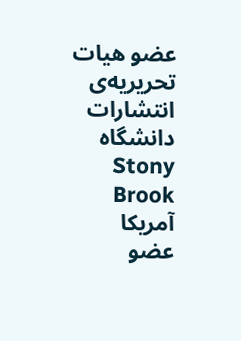عضو هیات تحریریه‌ی انتشارات دانشگاه Stony Brook آمریکا
عضو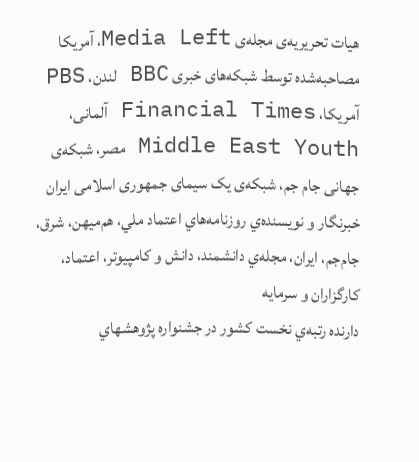هیات تحریریه‌ی مجله‌ی Media Left، آمریکا
مصاحبه‌شده توسط شبکه‌های خبری BBC لندن، PBS آمریکا، Financial Times آلمانی، Middle East Youth مصر، شبکه‌ی جهانی جام جم، شبکه‌ی یک سیمای جمهوری اسلامی ایران
خبرنگار و نويسنده‌ي روزنامه‌هاي اعتماد ملي، هم‌ميهن، شرق، جام‌جم، ايران، مجله‌ي دانشمند، دانش و كامپيوتر، اعتماد، کارگزاران و سرمایه
دارنده‌ رتبه‌ي نخست کشور در جشنواره پژوهشهاي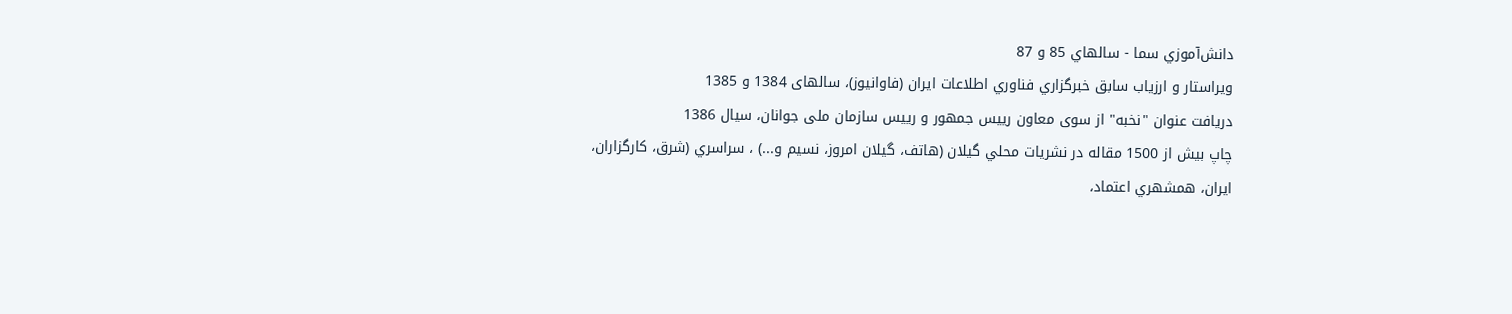دانش‌آموزي سما - سالهاي 85 و 87
ويراستار و ارزياب سابق خبرگزاري فناوري اطلاعات ايران (فاوانيوز)، سالهای 1384 و 1385
دریافت عنوان "نخبه" از سوی معاون رییس جمهور و رییس سازمان ملی جوانان، سیال 1386
چاپ بيش از 1500 مقاله در نشريات محلي گيلان (هاتف، گيلان امروز، نسيم و...) ، سراسري (شرق، كارگزاران، ايران، همشهري اعتماد،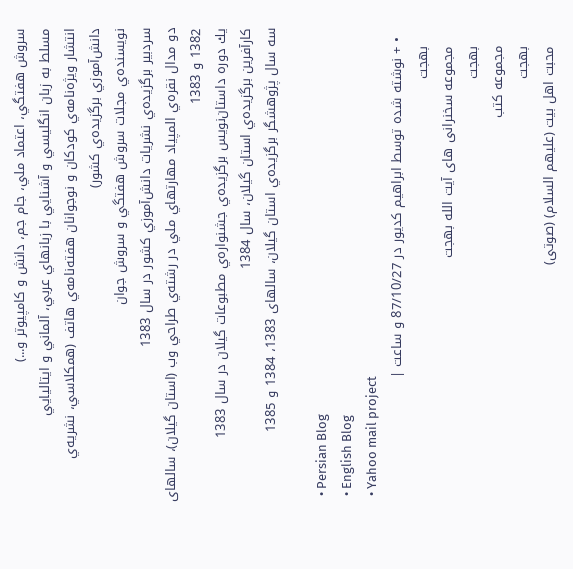سروش هفتگي، اعتماد ملي، جام جم، دانش و كامپيوتر و...)
مسلط به زبان انگليسي و آشنايي با زبانهاي عربي، آلماني و ايتاليايي
انتشار ويژه‌نامه‌ي كودكان و نوجوانان هفته‌نامه‌ي هاتف (همكلاسي، نشريه‌ي دانش‌آموزي برگزيده‌ي كشور)
نويسنده‌ي مجلات سروش هفتگي و سروش جوان
سردبير برگزيده‌ي نشريات دانش‌آموزي كشور در سال 1383
دو مدال نقره‌ي المپياد مهارتهاي ملي در رشته‌ي طراحي وب (استان گيلان)، سالهای 1382 و 1383
يك دوره داستان‌نويس برگزيده‌ي جشنواره‌ي مطبوعات گيلان در سال 1383
كارآفرين برگزيده‌ي استان گيلان، سال 1384
سه سال پژوهشگر برگزيده‌ي استان گيلان، سالهای 1383، 1384 و 1385

  • Persian Blog
  • English Blog
  • Yahoo mail project
  • + نوشته شده توسط ابراهیم کدیور در 87/10/27 و ساعت |
    بهجت
    مجموعه سخنرانی های آیت الله بهجت
    بهجت
    مجموعه کتب
    بهجت
    محبت اهل بیت (علیهم السلام) (صوتی)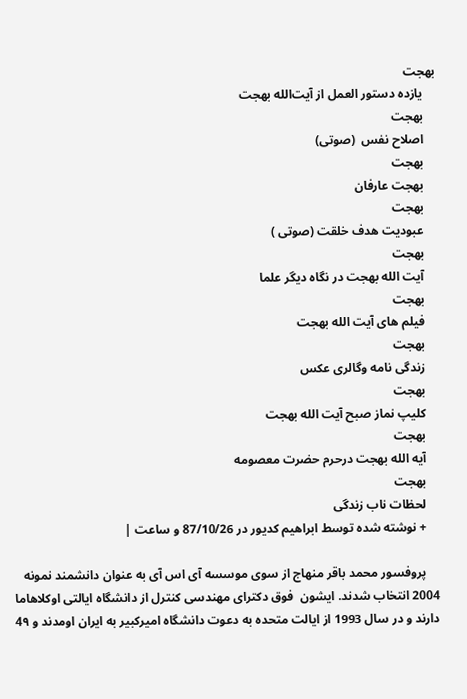بهجت
    يازده دستور العمل از آيت‌الله بهجت
    بهجت
    اصلاح نفس  (صوتی)
    بهجت
    بهجت عارفان
    بهجت
    عبودیت هدف خلقت (صوتی )
    بهجت
    آيت الله بهجت در نگاه ديگر علما
    بهجت
    فیلم های آيت الله بهجت
    بهجت
    زندگی نامه وگالری عکس
    بهجت
    کلیپ نماز صبح آیت الله بهجت
    بهجت
    آیه الله بهجت درحرم حضرت معصومه
    بهجت
    لحظات ناب زندگی
    + نوشته شده توسط ابراهیم کدیور در 87/10/26 و ساعت |

    پروفسور محمد باقر منهاج از سوی موسسه آی اس آی به عنوان دانشمند نمونه 2004 انتخاب شدند. ایشون  فوق دکترای مهندسی کنترل از دانشگاه ایالتی اوکلاهاما دارند و در سال 1993 از ایالت متحده به دعوت دانشگاه امیرکبیر به ایران اومدند و 4۹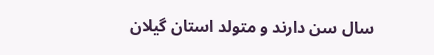سال سن دارند و متولد استان گیلان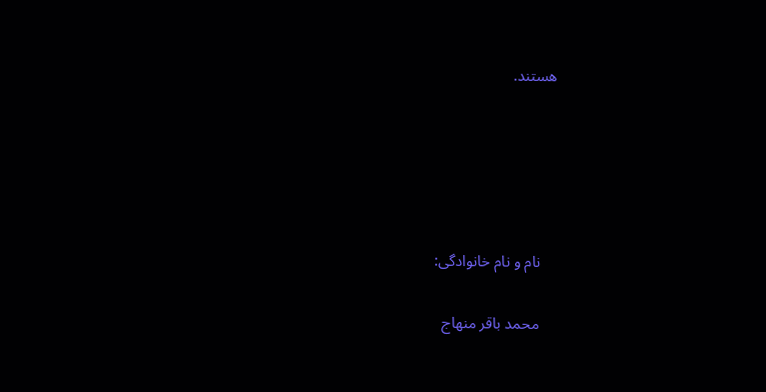هستند.





    نام و نام خانوادگی:

    محمد باقر منهاج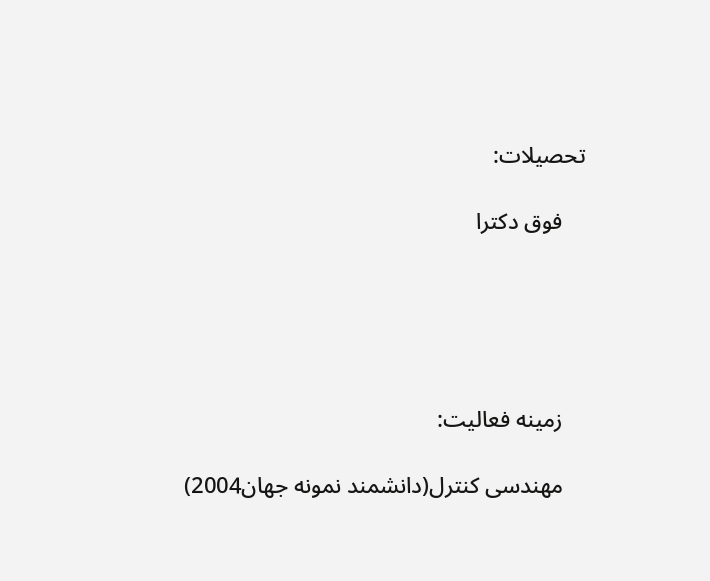تحصیلات:

    فوق دکترا





    زمینه فعالیت:

    مهندسی کنترل(دانشمند نمونه جهان2004)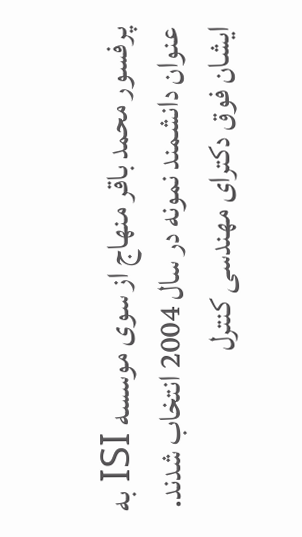پرفسور محمد باقر منهاج از سوی موسسه ISI به عنوان دانشمند نمونه در سال 2004 انتخاب شدند. ایشان فوق دکترای مهندسی کنترل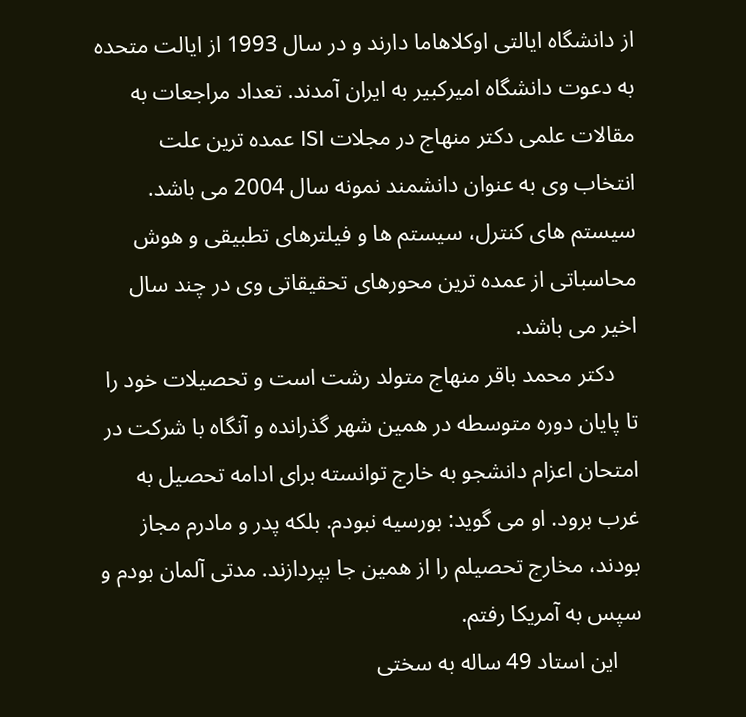از دانشگاه ایالتی اوکلاهاما دارند و در سال 1993 از ایالت متحده به دعوت دانشگاه امیرکبیر به ایران آمدند. تعداد مراجعات به مقالات علمی دکتر منهاج در مجلات ISI عمده ‌ترین علت انتخاب وی به عنوان دانشمند نمونه سال 2004 می ‌باشد. سیستم‌ های کنترل، ‌سیستم‌ ها و فیلترهای تطبیقی و هوش محاسباتی از عمده‌ ترین محورهای تحقیقاتی وی در چند سال اخیر می ‌باشد.
    دکتر محمد باقر منهاج متولد رشت است و تحصیلات خود را تا پایان دوره متوسطه در همین شهر گذرانده و آنگاه با شرکت در امتحان اعزام دانشجو به خارج توانسته برای ادامه تحصیل به غرب برود. او می گوید: بورسیه نبودم. بلکه پدر و مادرم مجاز بودند، مخارج تحصیلم را از همین جا بپردازند. مدتی آلمان بودم و سپس به آمریکا رفتم.
    این استاد 49 ساله به سختی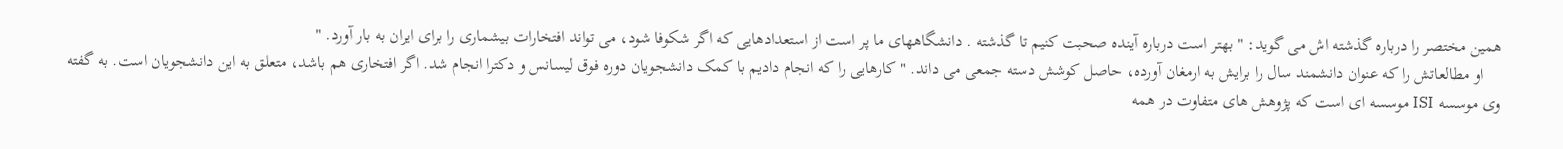همین مختصر را درباره گذشته اش می گوید: " بهتر است درباره آینده صحبت کنیم تا گذشته . دانشگاههای ما پر است از استعدادهایی که اگر شکوفا شود، می تواند افتخارات بیشماری را برای ایران به بار آورد. "
    او مطالعاتش را که عنوان دانشمند سال را برایش به ارمغان آورده، حاصل کوشش دسته جمعی می داند. " کارهایی را که انجام دادیم با کمک دانشجویان دوره فوق لیسانس و دکترا انجام شد. اگر افتخاری هم باشد، متعلق به این دانشجویان است. به گفته وی موسسه ISI موسسه ای است که پژوهش های متفاوت در همه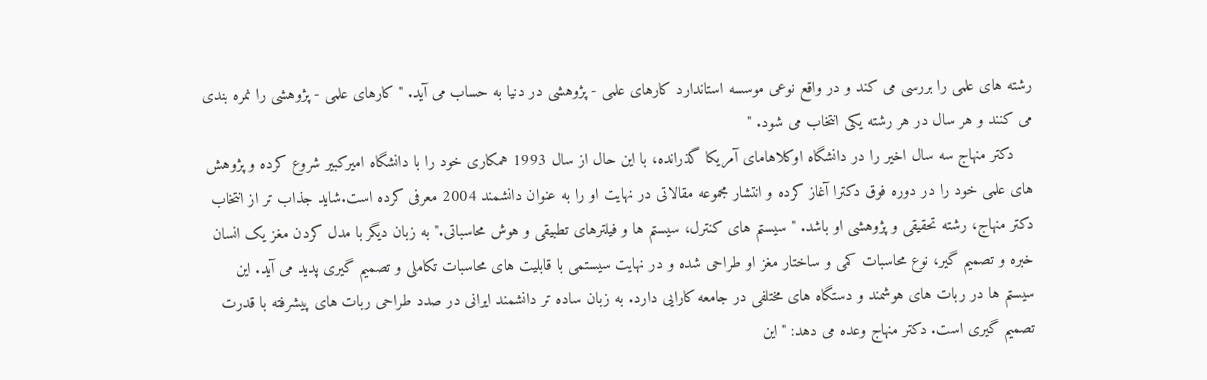رشته های علمی را بررسی می کند و در واقع نوعی موسسه استاندارد کارهای علمی - پژوهشی در دنیا به حساب می آید. " کارهای علمی - پژوهشی را نمره بندی می کنند و هر سال در هر رشته یکی انتخاب می شود. "
    دکتر منهاج سه سال اخیر را در دانشگاه اوکلاهامای آمریکا گذرانده، با این حال از سال 1993 همکاری خود را با دانشگاه امیرکبیر شروع کرده و پژوهش های علمی خود را در دوره فوق دکترا آغاز کرده و انتشار مجموعه مقالاتی در نهایت او را به عنوان دانشمند 2004 معرفی کرده است.شاید جذاب تر از انتخاب دکتر منهاج، رشته تحقیقی و پژوهشی او باشد. " سیستم های کنترل، سیستم ها و فیلترهای تطبیقی و هوش محاسباتی." به زبان دیگر با مدل کردن مغز یک انسان خبره و تصمیم گیر، نوع محاسبات کمی و ساختار مغز او طراحی شده و در نهایت سیستمی با قابلیت های محاسبات تکاملی و تصمیم گیری پدید می آید. این سیستم ها در ربات های هوشمند و دستگاه های مختلفی در جامعه کارایی دارد. به زبان ساده تر دانشمند ایرانی در صدد طراحی ربات های پیشرفته با قدرت تصمیم گیری است. دکتر منهاج وعده می دهد: " این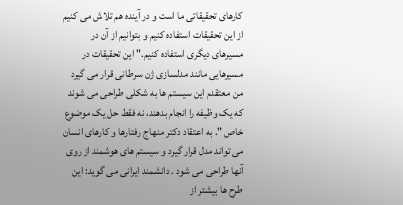کارهای تحقیقاتی ما است و در آینده هم تلاش می کنیم از این تحقیقات استفاده کنیم و بتوانیم از آن در مسیرهای دیگری استفاده کنیم." این تحقیقات در مسیرهایی مانند مدلسازی ژن سرطانی قرار می گیرد من معتقدم این سیستم ها به شکلی طراحی می شوند که یک وظیفه را انجام بدهند، نه فقط حل یک موضوع خاص ". به اعتقاد دکتر منهاج رفتارها و کارهای انسان می تواند مدل قرار گیرد و سیستم های هوشمند از روی آنها طراحی می شود . دانشمند ایرانی می گوید: این طرح ها بیشتر از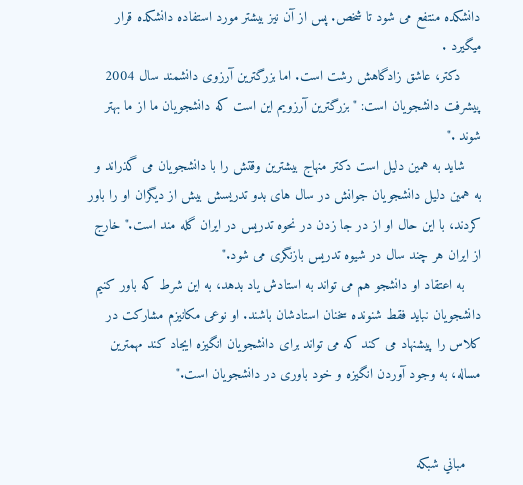دانشکده منتفع می شود تا شخص. پس از آن نیز بیشتر مورد استفاده دانشکده قرار میگیرد .
     دکتر، عاشق زادگاهش رشت است. اما بزرگترین آرزوی دانشمند سال 2004 پیشرفت دانشجویان است: " بزرگترین آرزویم این است که دانشجویان ما از ما بهتر شوند ."
    شاید به همین دلیل است دکتر منهاج بیشترین وقتش را با دانشجویان می گذراند و به همین دلیل دانشجویان جوانش در سال های بدو تدریسش بیش از دیگران او را باور کردند، با این حال او از در جا زدن در نحوه تدریس در ایران گله مند است." خارج از ایران هر چند سال در شیوه تدریس بازنگری می شود."
    به اعتقاد او دانشجو هم می تواند به استادش یاد بدهد، به این شرط که باور کنیم دانشجویان نباید فقط شنونده سخنان استادشان باشند. او نوعی مکانیزم مشارکت در کلاس را پیشنهاد می کند که می تواند برای دانشجویان انگیزه ایجاد کند مهمترین مساله، به وجود آوردن انگیزه و خود باوری در دانشجویان است."


    مباني شبكه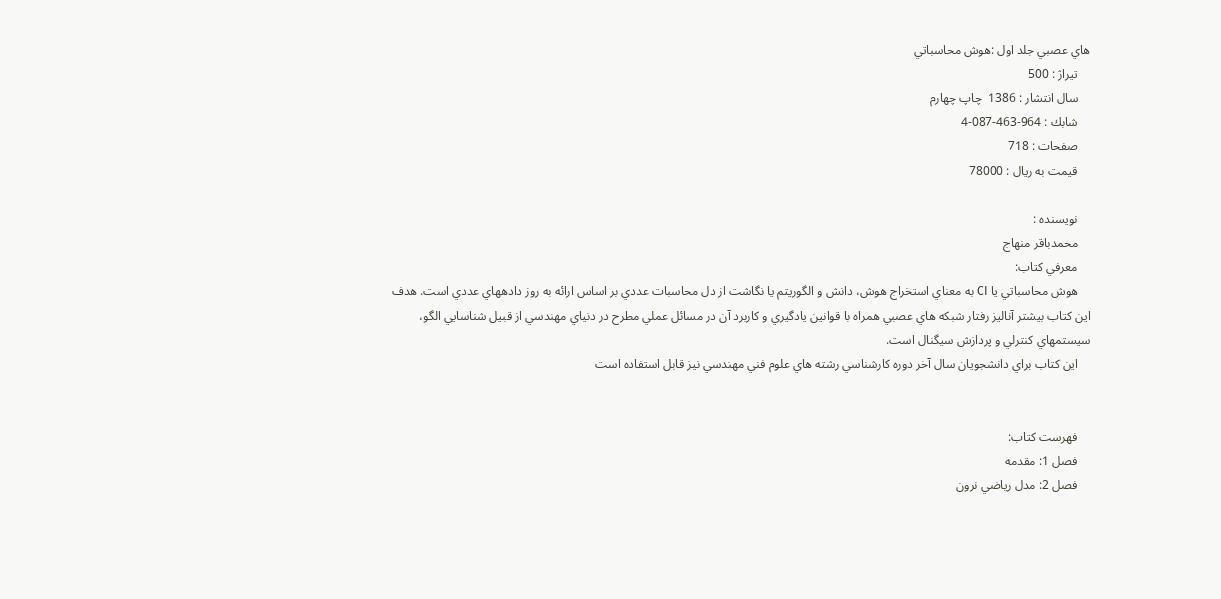هاي عصبي جلد اول :هوش محاسباتي
    تيراژ : 500
    سال انتشار : 1386  چاپ چهارم
    شابك : 964-463-087-4
    صفحات : 718
    قيمت به ريال : 78000

    نويسنده :
    محمدباقر منهاج
    معرفي كتاب:
    هوش محاسباتي يا CI به معناي استخراج هوش، دانش و الگوريتم يا نگاشت از دل محاسبات عددي بر اساس ارائه به روز دادههاي عددي است. هدف اين كتاب بيشتر آناليز رفتار شبكه هاي عصبي همراه با قوانين يادگيري و كاربرد آن در مسائل عملي مطرح در دنياي مهندسي از قبيل شناسايي الگو، سيستمهاي كنترلي و پردازش سيگنال است.
    اين كتاب براي دانشجويان سال آخر دوره كارشناسي رشته هاي علوم فني مهندسي نيز قابل استفاده است


    فهرست كتاب:
    فصل 1: مقدمه
    فصل 2: مدل رياضي نرون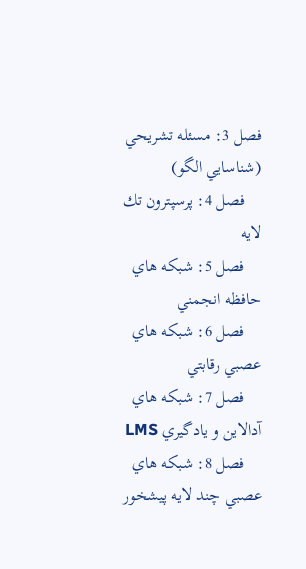فصل 3: مسئله تشريحي (شناسايي الگو)
    فصل 4: پرسپترون تك لايه
    فصل 5: شبكه هاي حافظه انجمني
    فصل 6: شبكه هاي عصبي رقابتي
    فصل 7: شبكه هاي آدالاين و يادگيري LMS
    فصل 8: شبكه هاي عصبي چند لايه پيشخور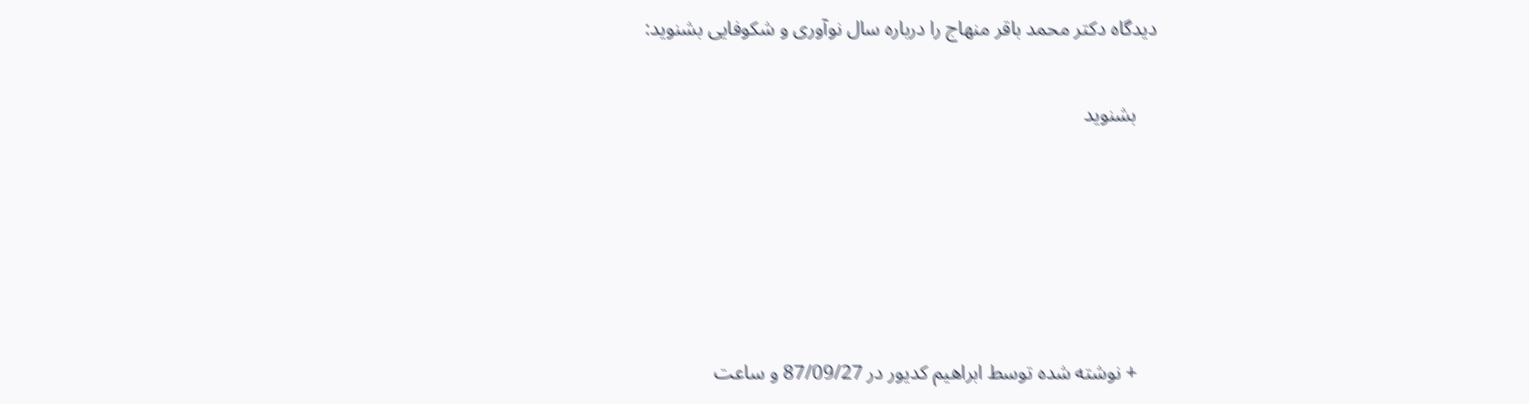دیدگاه دکتر محمد باقر منهاج را درباره سال نوآوری و شکوفایی بشنوید:

    بشنويد





    + نوشته شده توسط ابراهیم کدیور در 87/09/27 و ساعت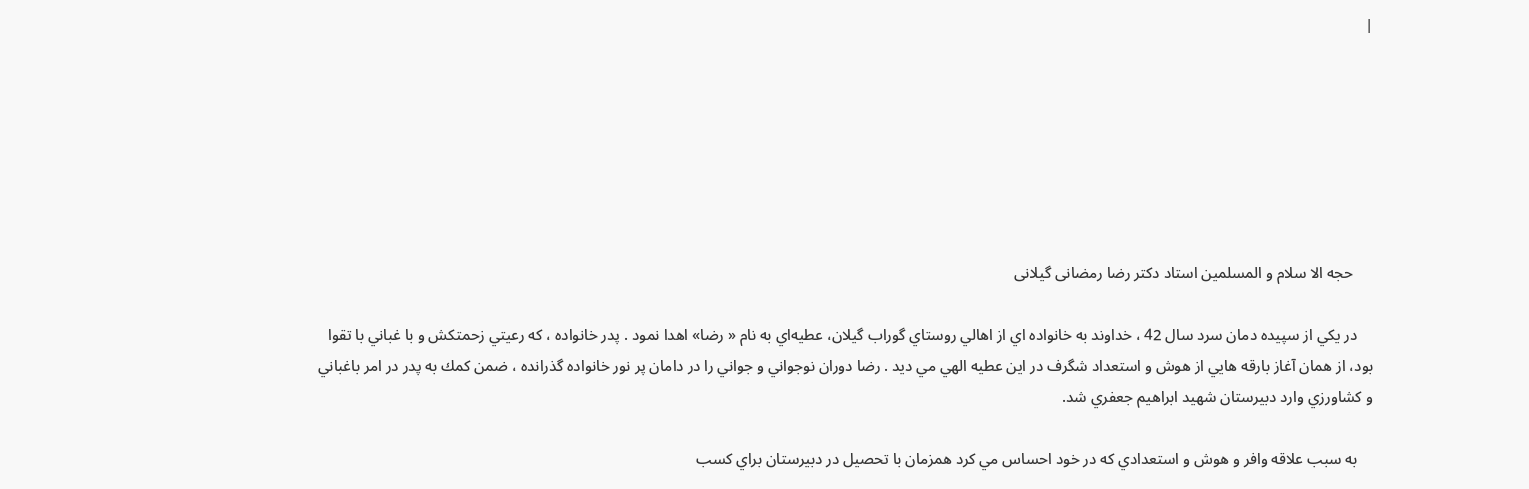|







     حجه الا سلام و المسلمین استاد دکتر رضا رمضانی گیلانی

    در يكي از سپيده دمان سرد سال 42 ، خداوند به خانواده اي از اهالي روستاي گوراب گيلان، عطيه‌اي به نام « رضا» اهدا نمود . پدر خانواده ، كه رعيتي زحمتكش و با غباني با تقوا بود، از همان آغاز بارقه هايي از هوش و استعداد شگرف در اين عطيه الهي مي ديد . رضا دوران نوجواني و جواني را در دامان پر نور خانواده گذرانده ، ضمن كمك به پدر در امر باغباني و كشاورزي وارد دبيرستان شهيد ابراهيم جعفري شد.

    به سبب علاقه وافر و هوش و استعدادي كه در خود احساس مي كرد همزمان با تحصيل در دبيرستان براي كسب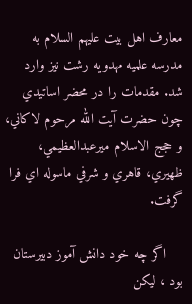معارف اهل بيت عليهم السلام به مدرسه علميه مهدويه رشت نيز وارد شد. مقدمات را در محضر اساتيدي چون حضرت آيت الله مرحوم لاكاني، و حجج الاسلام ميرعبدالعظيمي، ظهيري، قاهري و شرفي ماسوله اي فرا گرفت.

    اگر چه خود دانش آموز دبيرستان بود ، لیكن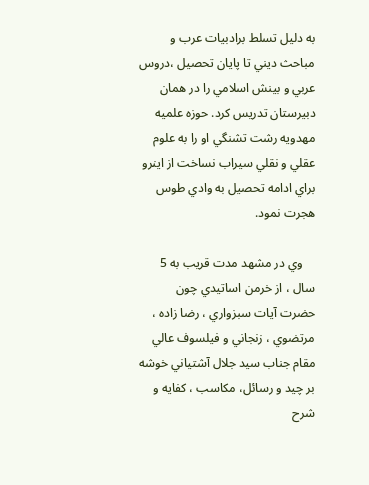به دليل تسلط برادبيات عرب و مباحث ديني تا پايان تحصيل ،دروس عربي و بينش اسلامي را در همان دبيرستان تدريس كرد. حوزه علميه مهدويه رشت تشنگي او را به علوم عقلي و نقلي سيراب نساخت از اينرو براي ادامه تحصيل به وادي طوس هجرت نمود.

    وي در مشهد مدت قريب به 5 سال ، از خرمن اساتيدي چون حضرت آيات سبزواري ، رضا زاده ، مرتضوي ، زنجاني و فيلسوف عالي مقام جناب سيد جلال آشتياني خوشه بر چيد و رسائل، مكاسب ، كفايه و شرح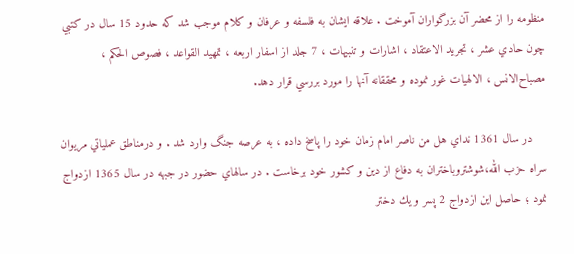منظومه را از محضر آن بزرگواران آموخت . علاقه ايشان به فلسفه و عرفان و كلام موجب شد كه حدود 15 سال در كتبي چون حادي عشر ، تجريد الاعتقاد ، اشارات و تنبيهات ، 7 جلد از اسفار اربعه ، تمهيد القواعد ، فصوص الحكم ، مصباح‌الانس ، الالهيات غور نموده و محققانه آنها را مورد بررسي قرار دهد.

    در سال 1361 نداي هل من ناصر امام زمان خود را پاسخ داده ، به عرصه جنگ وارد شد . و درمناطق عملياتي مريوان سراه حزب الله،شوشتروباختران به دفاع از دين و كشور خود برخاست . در سالهاي حضور در جبهه در سال 1365 ازدواج نمود ؛ حاصل اين ازدواج 2 پسر و يك دختر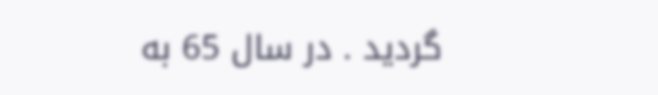گرديد . در سال 65 به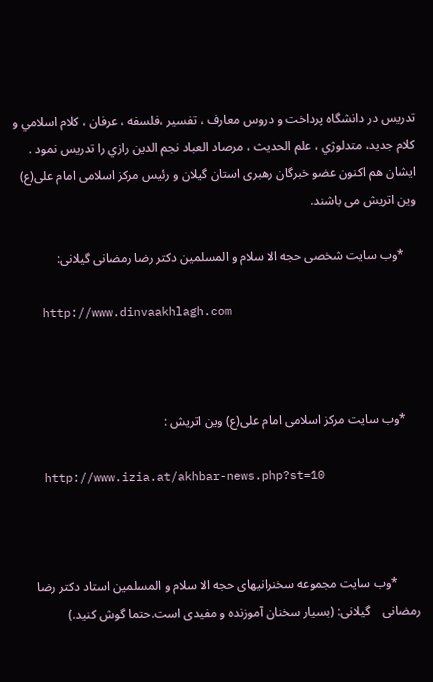تدريس در دانشگاه پرداخت و دروس معارف ، تفسير ،فلسفه ، عرفان ، كلام اسلامي و كلام جديد، متدلوژي ، علم الحديث ، مرصاد العباد نجم الدين رازي را تدريس نمود . ایشان هم اکنون عضو خبرگان رهبری استان گیلان و رئیس مرکز اسلامی امام علی(ع) وین اتریش می باشند.

    *وب سایت شخصی حجه الا سلام و المسلمین دکتر رضا رمضانی گیلانی:

    http://www.dinvaakhlagh.com



    *وب سایت مرکز اسلامی امام علی(ع) وین اتریش :

    http://www.izia.at/akhbar-news.php?st=10



       *وب سایت مجموعه سخنرانیهای حجه الا سلام و المسلمین استاد دکتر رضا رمضانی    گیلانی: (بسیار سخنان آموزنده و مفیدی است.حتما گوش کنید.)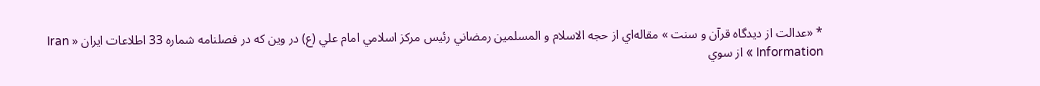* «عدالت از ديدگاه قرآن و سنت » مقاله‌اي از حجه الاسلام و المسلمين رمضاني رئيس مركز اسلامي امام علي (ع) در وين که در فصلنامه شماره 33 اطلاعات ايران « Iran Information » از سوي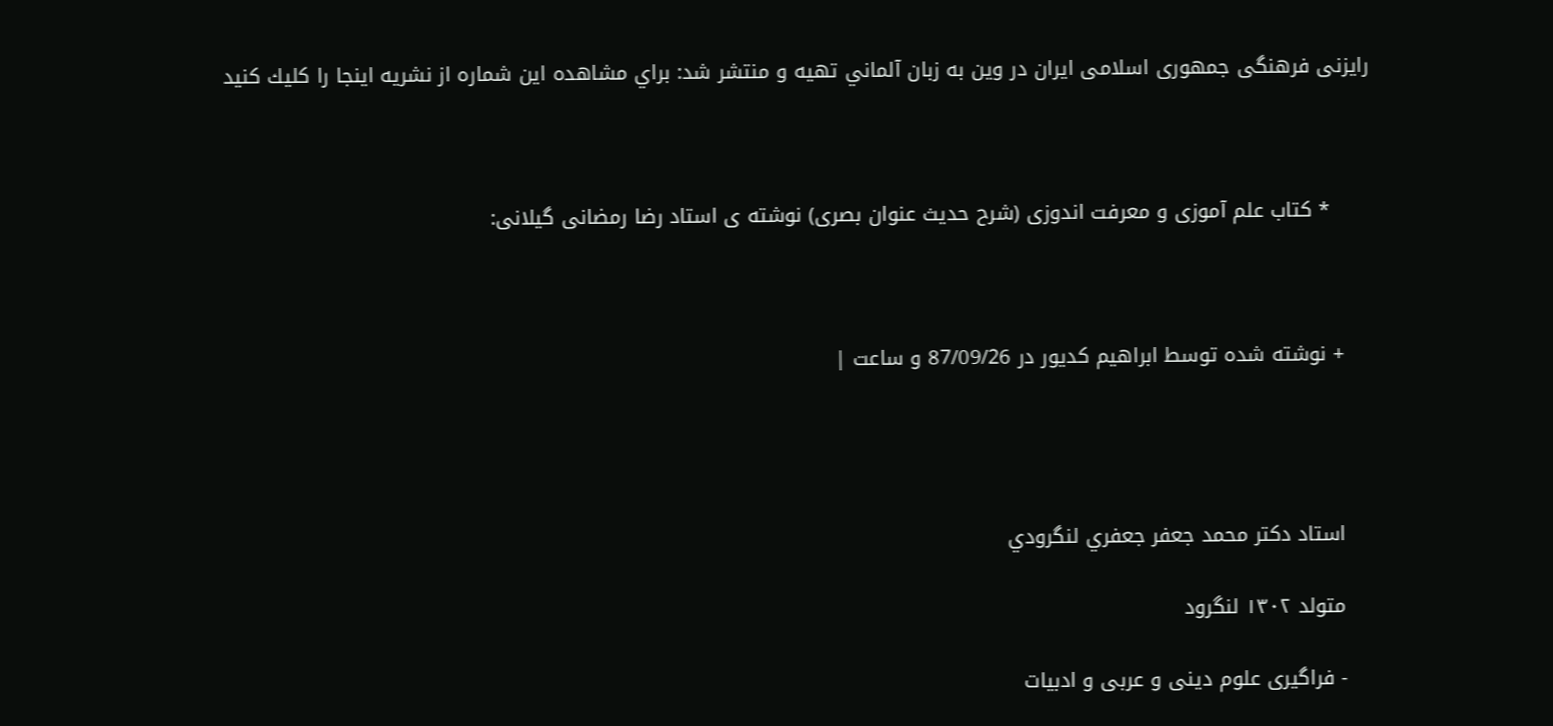رایزنی فرهنگی جمهوری اسلامی ایران در وین به زبان آلماني تهيه و منتشر شد: براي مشاهده اين شماره از نشريه اينجا را كليك كنيد



      * کتاب علم آموزی و معرفت اندوزی (شرح حدیث عنوان بصری) نوشته ی استاد رضا رمضانی گیلانی:



    + نوشته شده توسط ابراهیم کدیور در 87/09/26 و ساعت |




    استاد دكتر محمد جعفر جعفري لنگرودي

    متولد ۱۳۰۲ لنگرود

    - فراگيرى علوم دينى و عربى و ادبيات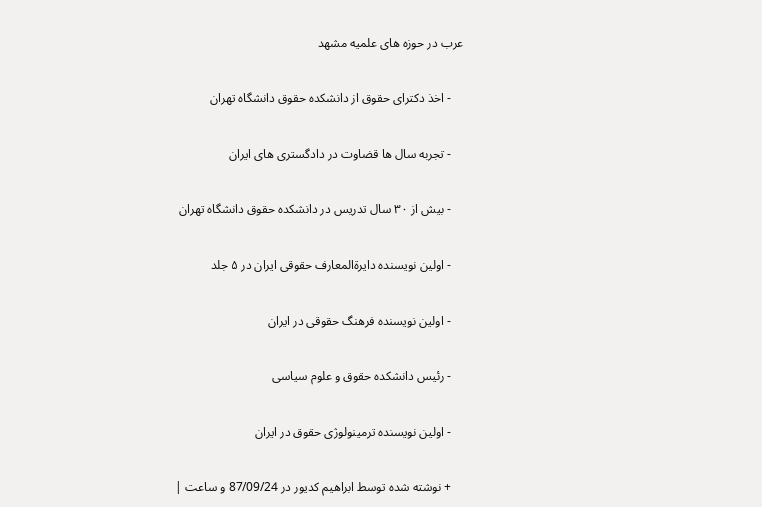عرب در حوزه هاى علميه مشهد

    - اخذ دكتراى حقوق از دانشكده حقوق دانشگاه تهران

    - تجربه سال ها قضاوت در دادگسترى هاى ايران

    - بيش از ۳۰ سال تدريس در دانشكده حقوق دانشگاه تهران

    - اولين نويسنده دايرةالمعارف حقوقى ايران در ۵ جلد

    - اولين نويسنده فرهنگ حقوقى در ايران

    - رئيس دانشكده حقوق و علوم سياسى

    - اولين نويسنده ترمينولوژى حقوق در ايران

    + نوشته شده توسط ابراهیم کدیور در 87/09/24 و ساعت |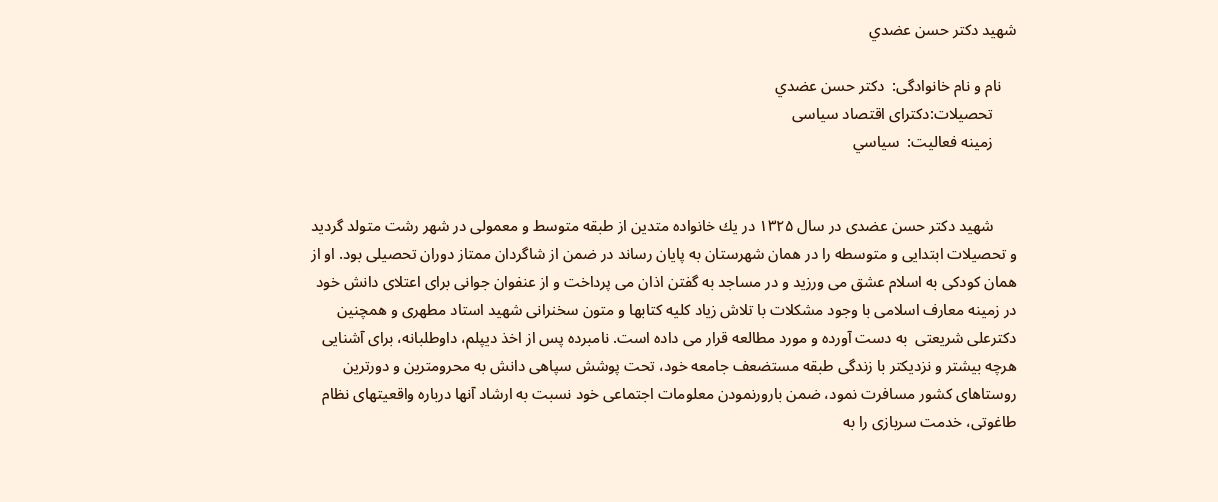شهید دكتر حسن عضدي

    نام و نام خانوادگی:  دكتر حسن عضدي
      تحصیلات:دکترای اقتصاد سیاسی
      زمینه فعالیت:  سياسي


      شهید دكتر حسن عضدی در سال ۱۳۲۵ در یك خانواده متدین از طبقه متوسط و معمولی در شهر رشت متولد گردید و تحصیلات ابتدایی و متوسطه را در همان شهرستان به پایان رساند در ضمن از شاگردان ممتاز دوران تحصیلی بود. او از همان كودكی به اسلام عشق می ورزید و در مساجد به گفتن اذان می پرداخت و از عنفوان جوانی برای اعتلای دانش خود در زمینه معارف اسلامی با وجود مشكلات با تلاش زیاد كلیه كتابها و متون سخنرانی شهید استاد مطهری و همچنین دكترعلی شریعتی  به دست آورده و مورد مطالعه قرار می داده است. نامبرده پس از اخذ دیپلم، داوطلبانه، برای آشنایی هرچه بیشتر و نزدیكتر با زندگی طبقه مستضعف جامعه خود، تحت پوشش سپاهی دانش به محرومترین و دورترین روستاهای كشور مسافرت نمود، ضمن بارورنمودن معلومات اجتماعی خود نسبت به ارشاد آنها درباره واقعیتهای نظام طاغوتی، خدمت سربازی را به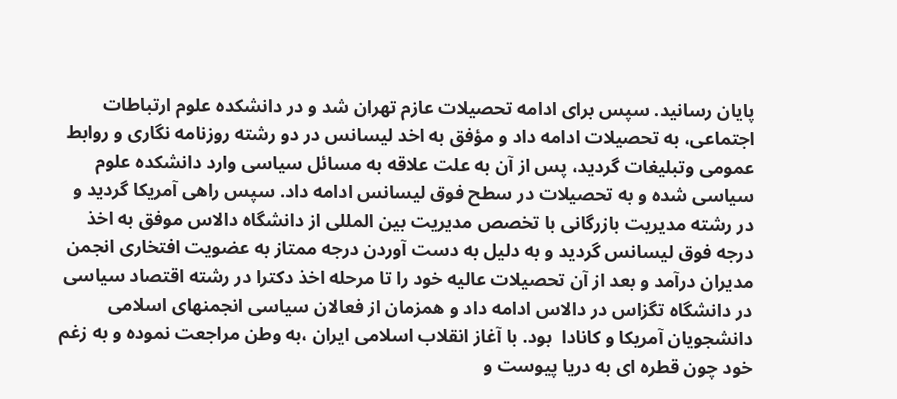پایان رسانید. سپس برای ادامه تحصیلات عازم تهران شد و در دانشكده علوم ارتباطات اجتماعی، به تحصیلات ادامه داد و مؤفق به اخد لیسانس در دو رشته روزنامه نگاری و روابط عمومی وتبلیغات گردید، پس از آن به علت علاقه به مسائل سیاسی وارد دانشكده علوم سیاسی شده و به تحصیلات در سطح فوق لیسانس ادامه داد. سپس راهی آمریكا گردید و در رشته مدیریت بازرگانی با تخصص مدیریت بین المللی از دانشگاه دالاس موفق به اخذ درجه فوق لیسانس گردید و به دلیل به دست آوردن درجه ممتاز به عضویت افتخاری انجمن مدیران درآمد و بعد از آن تحصیلات عالیه خود را تا مرحله اخذ دكترا در رشته اقتصاد سیاسی در دانشگاه تگزاس در دالاس ادامه داد و همزمان از فعالان سیاسی انجمنهای اسلامی دانشجویان آمریكا و كانادا  بود. با آغاز انقلاب اسلامی ایران ،به وطن مراجعت نموده و به زغم خود چون قطره ای به دریا پیوست و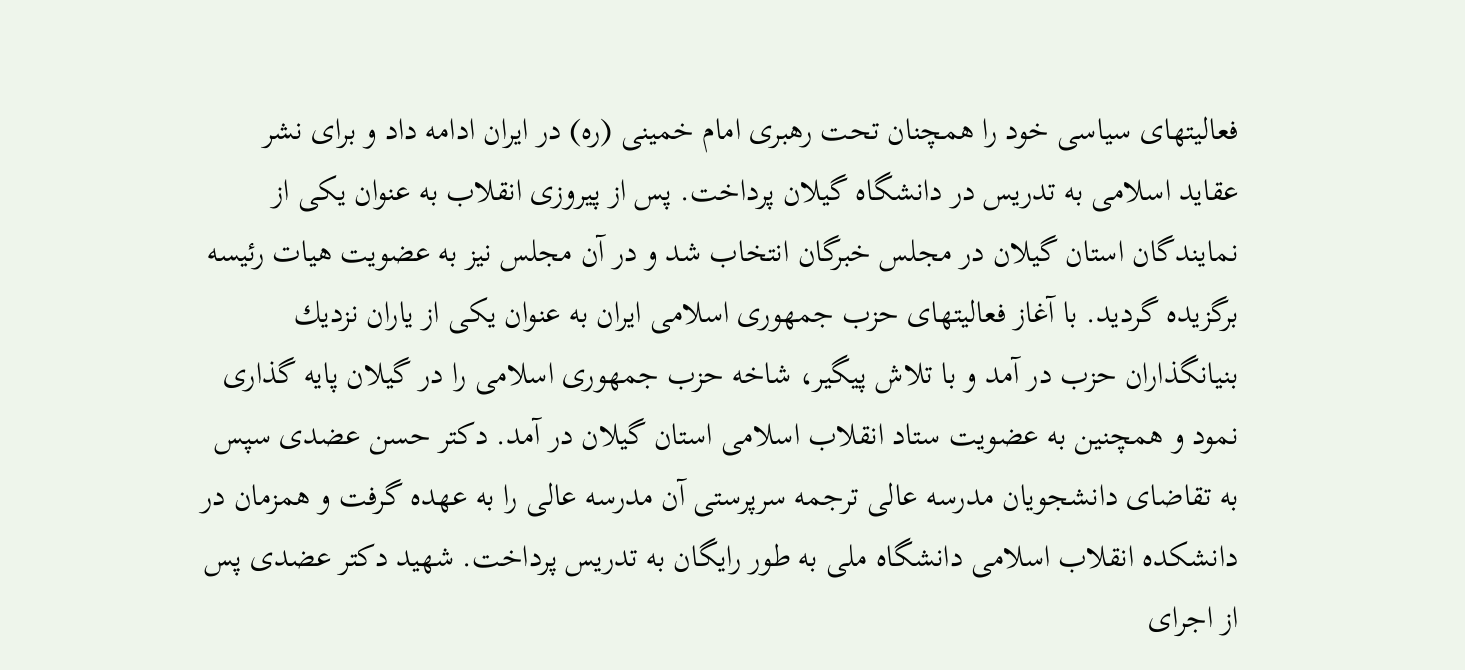فعالیتهای سیاسی خود را همچنان تحت رهبری امام خمینی (ره) در ایران ادامه داد و برای نشر عقاید اسلامی به تدریس در دانشگاه گیلان پرداخت. پس از پیروزی انقلاب به عنوان یكی از نمایندگان استان گیلان در مجلس خبرگان انتخاب شد و در آن مجلس نیز به عضویت هیات رئیسه برگزیده گردید. با آغاز فعالیتهای حزب جمهوری اسلامی ایران به عنوان یكی از یاران نزدیك بنیانگذاران حزب در آمد و با تلاش پیگیر، شاخه حزب جمهوری اسلامی را در گیلان پایه گذاری نمود و همچنین به عضویت ستاد انقلاب اسلامی استان گیلان در آمد. دكتر حسن عضدی سپس به تقاضای دانشجویان مدرسه عالی ترجمه سرپرستی آن مدرسه عالی را به عهده گرفت و همزمان در دانشكده انقلاب اسلامی دانشگاه ملی به طور رایگان به تدریس پرداخت. شهید دكتر عضدی پس از اجرای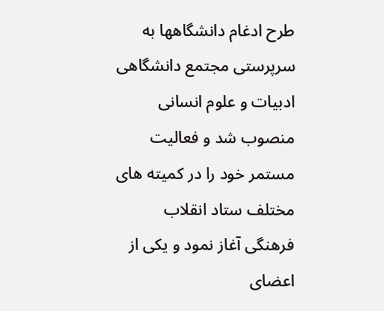طرح ادغام دانشگاهها به سرپرستی مجتمع دانشگاهی ادبیات و علوم انسانی منصوب شد و فعالیت مستمر خود را در كمیته های مختلف ستاد انقلاب فرهنگی آغاز نمود و یكی از اعضای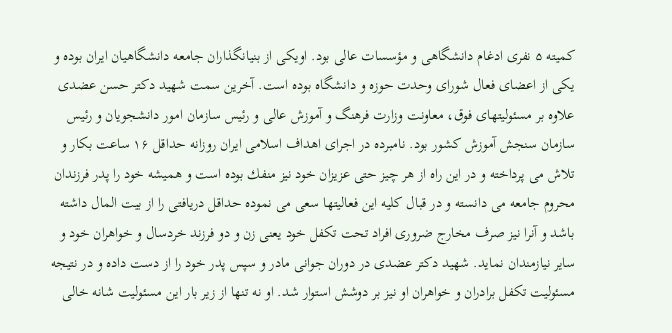كمیته ۵ نفری ادغام دانشگاهی و مؤسسات عالی بود. اویكی از بنیانگذاران جامعه دانشگاهیان ایران بوده و یكی از اعضای فعال شورای وحدت حوزه و دانشگاه بوده است. آخرین سمت شهید دكتر حسن عضدی علاوه بر مسئولیتهای فوق، معاونت وزارت فرهنگ و آموزش عالی و رئیس سازمان امور دانشجویان و رئیس سازمان سنجش آموزش كشور بود. نامبرده در اجرای اهداف اسلامی ایران روزانه حداقل ۱۶ ساعت بكار و تلاش می پرداخته و در این راه از هر چیز حتی عزیزان خود نیز منفك بوده است و همیشه خود را پدر فرزندان محروم جامعه می دانسته و در قبال كلیه این فعالیتها سعی می نموده حداقل دریافتی را از بیت المال داشته باشد و آنرا نیز صرف مخارج ضروری افراد تحت تكفل خود یعنی زن و دو فرزند خردسال و خواهران خود و سایر نیازمندان نماید. شهید دكتر عضدی در دوران جوانی مادر و سپس پدر خود را از دست داده و در نتیجه مسئولیت تكفل برادران و خواهران او نیز بر دوشش استوار شد. او نه تنها از زیر بار این مسئولیت شانه خالی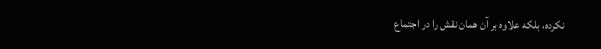نكرده، بلكه علاوه بر آن همان نقش را در اجتماع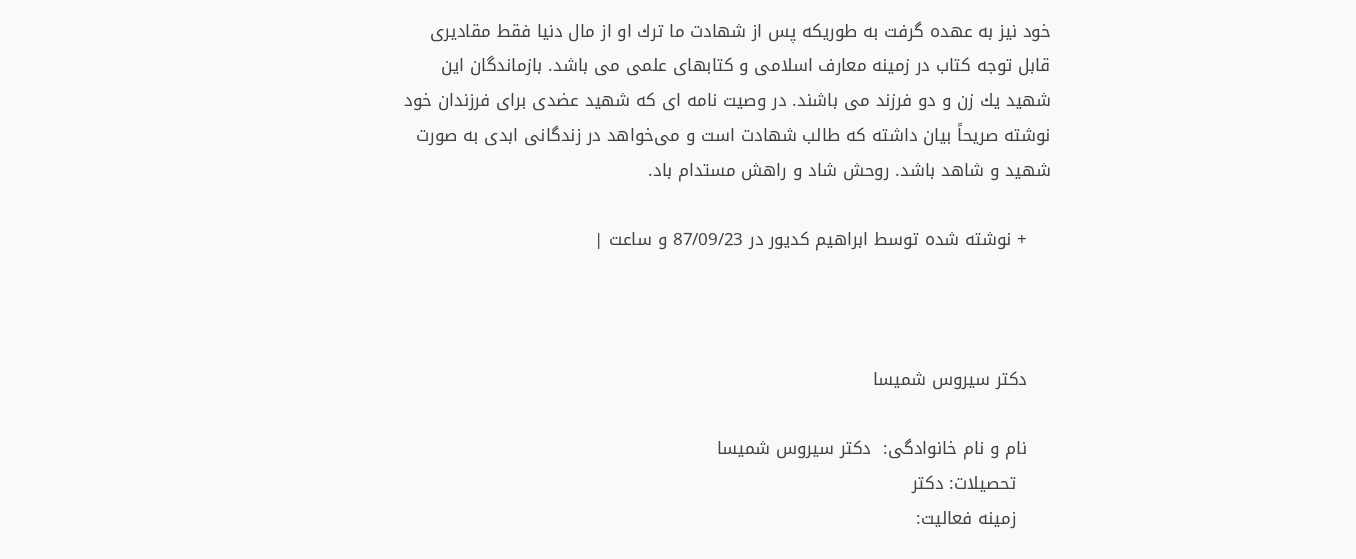خود نیز به عهده گرفت به طوریكه پس از شهادت ما ترك او از مال دنیا فقط مقادیری قابل توجه كتاب در زمینه معارف اسلامی و كتابهای علمی می باشد. بازماندگان این شهید یك زن و دو فرزند می باشند. در وصیت نامه ای كه شهید عضدی برای فرزندان خود نوشته صریحاً بیان داشته كه طالب شهادت است و می‌خواهد در زندگانی ابدی به صورت شهید و شاهد باشد. روحش شاد و راهش مستدام باد.

    + نوشته شده توسط ابراهیم کدیور در 87/09/23 و ساعت |



    دكتر سیروس شميسا

    نام و نام خانوادگی:  دكتر سیروس شميسا
      تحصیلات: دكتر
      زمینه فعالیت: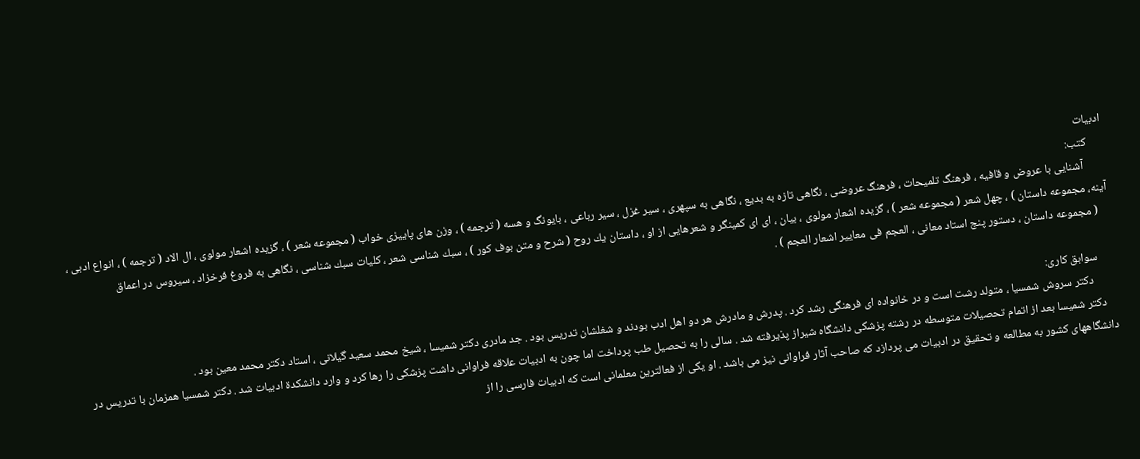ادبيات
      کتب:
        آشنایی با عروض و قافیه ، فرهنگ تلمیحات ، فرهنگ عروضی ، نگاهی تازه به بدیع ، نگاهی به سپهری ، سیر غزل ، سیر رباعی ، بایونگ و هسه ( ترجمه ) ، وزن های پاییزی خواب ( مجموعه شعر ) ، گزیده اشعار مولوی ، ال الاد ( ترجمه ) ، انواع ادبی ، آینه، مجموعه داستان ) ، چهل شعر ( مجموعه شعر ) ، گزیده اشعار مولوی ، بیان ، ای ای كمینگر و شعرهایی از او ، داستان یك روح ( شرح و متن بوف كور ) ، سبك شناسی شعر ، كلیات سبك شناسی ، نگاهی به فروغ فرخزاد ، سیروس در اعماق
    ( مجموعه داستان ، دستور پنج استاد معانی ، العجم فی معاییر اشعار العجم ) .

      سوابق کاری:
        دكتر سروش شمسیا ، متولد رشت است و در خانواده ای فرهنگی رشد كرد . پدرش و مادرش هر دو اهل ادب بودند و شغلشان تدریس بود . جد مادری دكتر شميسا ، شیخ محمد سعید گیلانی ، استاد دكتر محمد معین بود .
    دكتر شميسا بعد از اتمام تحصیلات متوسطه در رشته پزشكی دانشگاه شیراز پذیرفته شد . سالی را به تحصیل طب پرداخت اما چون به ادبیات علاقه فراوانی داشت پزشكی را رها كرد و وارد دانشكدة ادبیات شد . دكتر شمسیا همزمان با تدریس در دانشگاههای كشور به مطالعه و تحقیق در ادبیات می پردازد كه صاحب آثار فراوانی نیز می باشد . او یكی از فعالترین معلمانی است كه ادبیات فارسی را از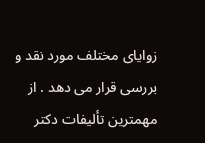زوایای مختلف مورد نقد و بررسی قرار می دهد . از مهمترین تألیفات دكتر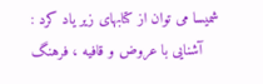شميسا می توان از كتابهای زیر یاد كرد :
    آشنایی با عروض و قافیه ، فرهنگ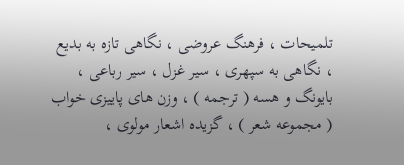تلمیحات ، فرهنگ عروضی ، نگاهی تازه به بدیع ، نگاهی به سپهری ، سیر غزل ، سیر رباعی ، بایونگ و هسه ( ترجمه ) ، وزن های پاییزی خواب ( مجموعه شعر ) ، گزیده اشعار مولوی ،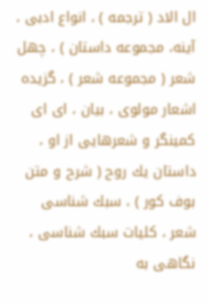ال الاد ( ترجمه ) ، انواع ادبی ، آینه، مجموعه داستان ) ، چهل شعر ( مجموعه شعر ) ، گزیده اشعار مولوی ، بیان ، ای ای كمینگر و شعرهایی از او ، داستان یك روح ( شرح و متن بوف كور ) ، سبك شناسی شعر ، كلیات سبك شناسی ، نگاهی به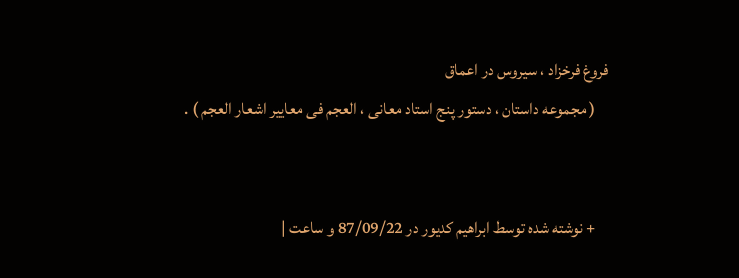فروغ فرخزاد ، سیروس در اعماق
    ( مجموعه داستان ، دستور پنج استاد معانی ، العجم فی معاییر اشعار العجم ) .


    + نوشته شده توسط ابراهیم کدیور در 87/09/22 و ساعت |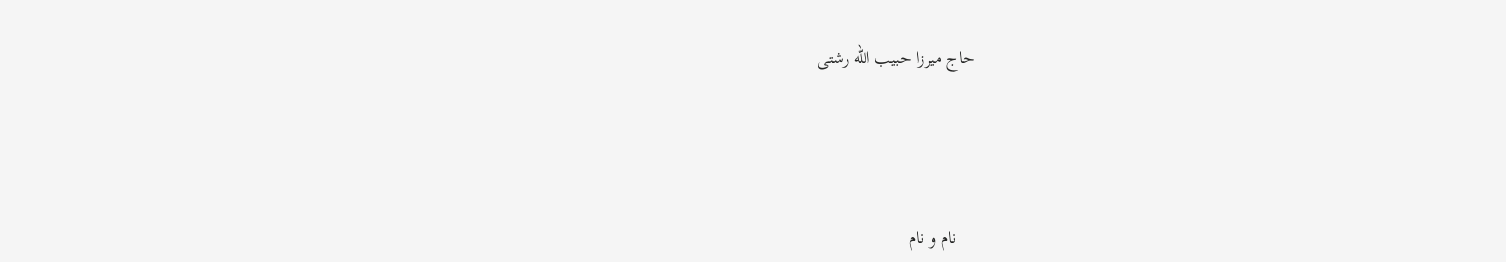حاج میرزا حبیب الله رشتی





    نام و نام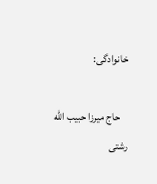خانوادگی:

    حاج میرزا حبیب الله رشتی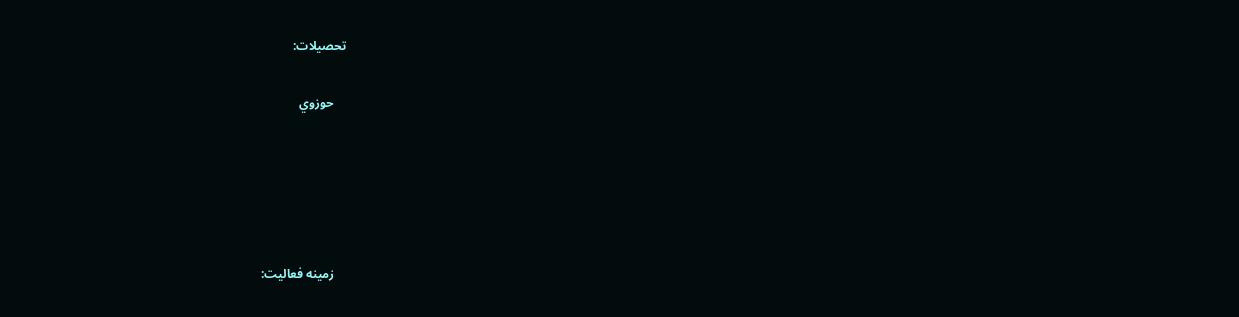تحصیلات:

    حوزوي





    زمینه فعالیت: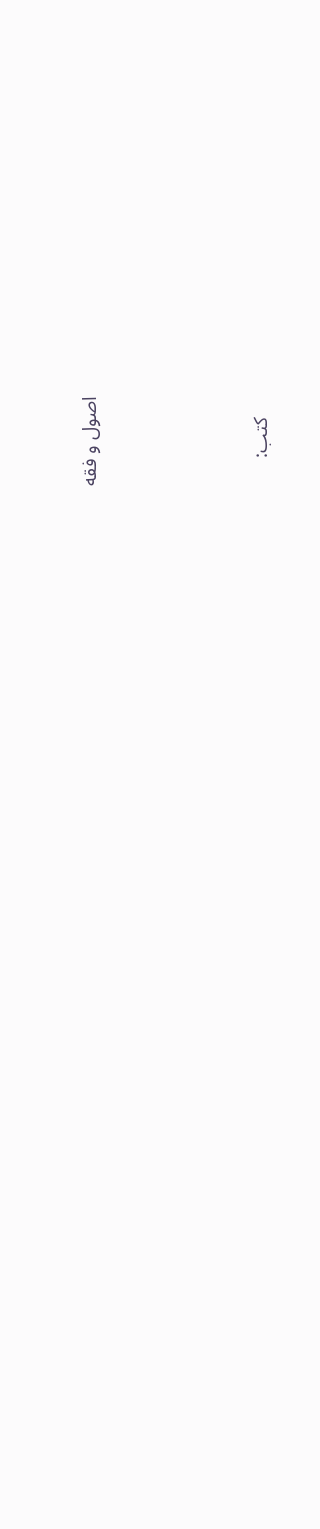اصول و فقه





    کتب: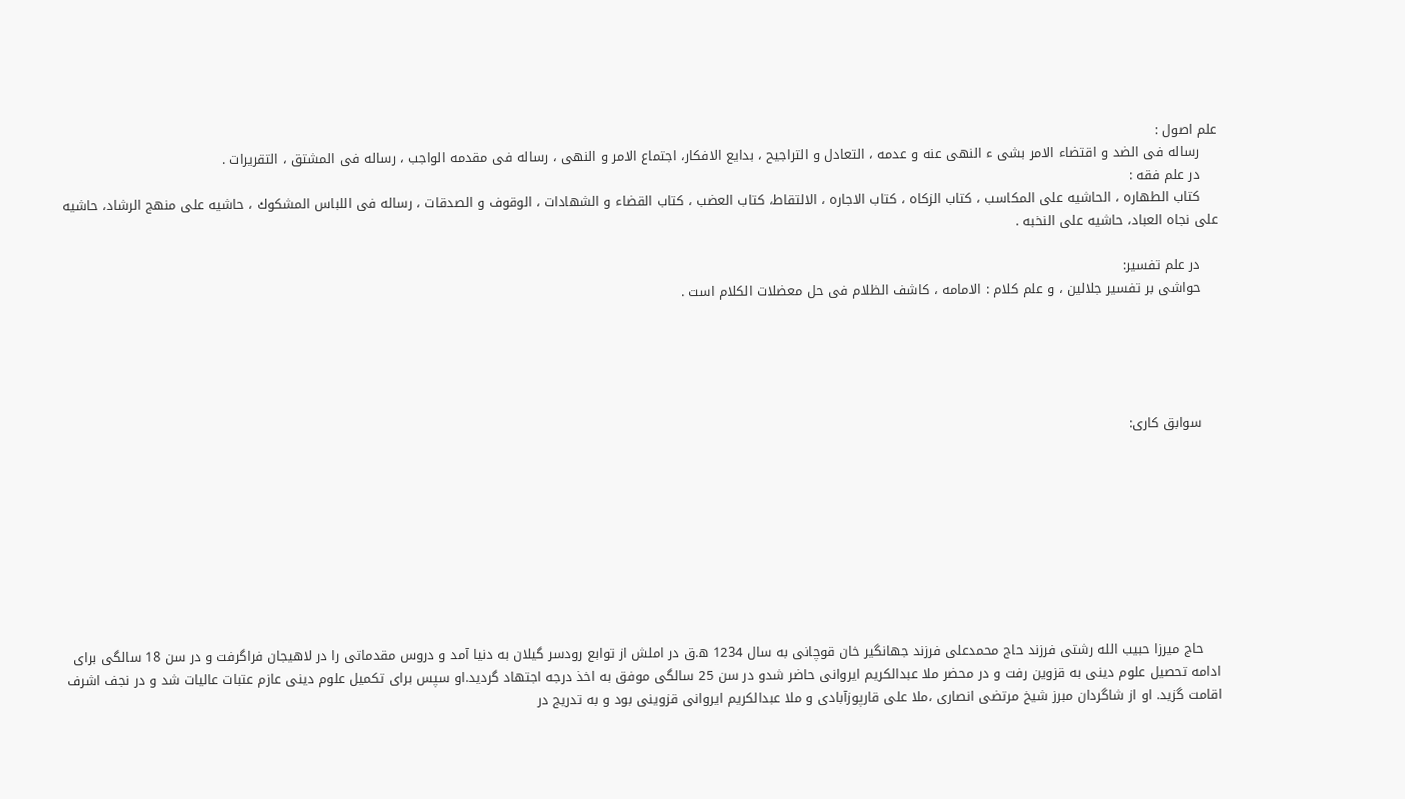علم اصول :
    رساله فى الضد و اقتضاء الامر بشى ء النهى عنه و عدمه ، التعادل و التراجيح ، بدايع الافكار، اجتماع الامر و النهى ، رساله فى مقدمه الواجب ، رساله فى المشتق ، التقريرات .
    در علم فقه :
    كتاب الطهاره ، الحاشيه على المكاسب ، كتاب الزكاه ، كتاب الاجاره ، الالتقاط، كتاب العضب ، كتاب القضاء و الشهادات ، الوقوف و الصدقات ، رساله فى اللباس المشكوك ، حاشيه على منهج الرشاد، حاشيه على نجاه العباد، حاشيه على النخبه .

    در علم تفسير:
    حواشى بر تفسير جلالين ، و علم كلام : الامامه ، كاشف الظلام فى حل معضلات الكلام است .





    سوابق کاری:









    حاج میرزا حبیب الله رشتی فرزند حاج محمدعلی فرزند جهانگیر خان قوچانی به سال 1234 ه.ق در املش از توابع رودسر گیلان به دنیا آمد و دروس مقدماتی را در لاهیجان فراگرفت و در سن 18 سالگی برای ادامه تحصیل علوم دینی به قزوین رفت و در محضر ملا عبدالكریم ایروانی حاضر شدو در سن 25 سالگی موفق به اخذ درجه اجتهاد گردید.او سپس برای تكمیل علوم دینی عازم عتبات عالیات شد و در نجف اشرف اقامت گزید. او از شاگردان مبرز شیخ مرتضی انصاری ،ملا علی قارپوزآبادی و ملا عبدالكریم ایروانی قزوینی بود و به تدریج در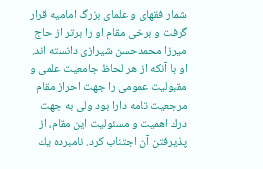شمار فقهای و علمای بزرگ امامیه قرار گرفت و برخی مقام او را برتر از حاج میرزا محمدحسن شیرازی دانسته اند. او با آنكه از هر لحاظ جامعیت علمی و مقبولیت عمومی را جهت احراز مقام مرجعیت تامه دارا بود ولی به جهت درك اهمیت و مسئولیت این مقام، از پذیرفتن آن اجتناب كرد. نامبرده یك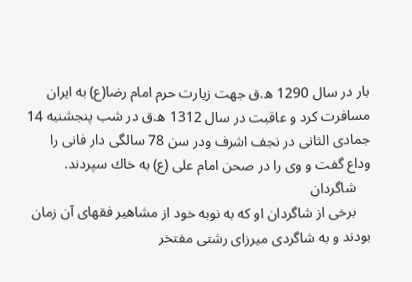بار در سال 1290 ه.ق جهت زیارت حرم امام رضا(ع) به ایران مسافرت كرد و عاقبت در سال 1312 ه.ق در شب پنجشنبه 14 جمادی الثانی در نجف اشرف ودر سن 78 سالگی دار فانی را وداع گفت و وی را در صحن امام علی (ع) به خاك سپردند.
    شاگردان
    برخی از شاگردان او كه به نوبه خود از مشاهیر فقهای آن زمان بودند و به شاگردی میرزای رشتی مفتخر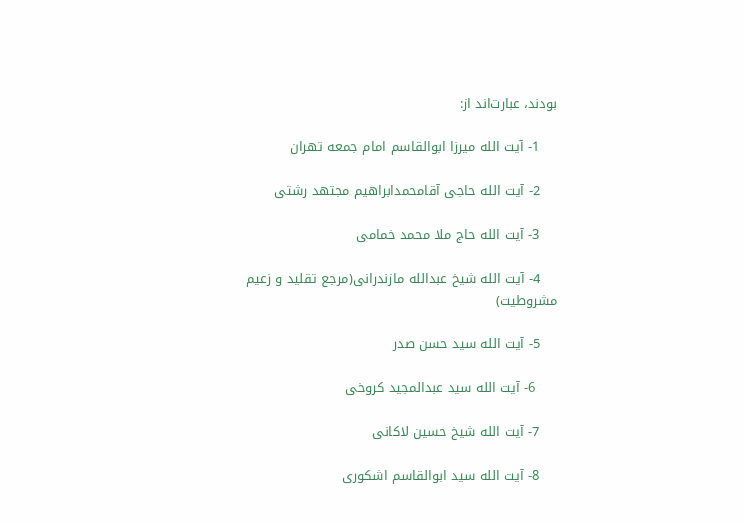بودند، عبارت‌اند از:

    1- آیت الله میرزا ابوالقاسم امام جمعه تهران

    2- آیت الله حاجی آقامحمدابراهیم مجتهد رشتی

    3- آیت الله حاج ملا محمد خمامی

    4- آیت الله شیخ عبدالله مازندرانی(مرجع تقلید و زعیم مشروطیت)

    5- آیت الله سید حسن صدر

     6- آیت الله سید عبدالمجید كروخی

    7- آیت الله شیخ حسین لاكانی

    8- آیت الله سید ابوالقاسم اشكوری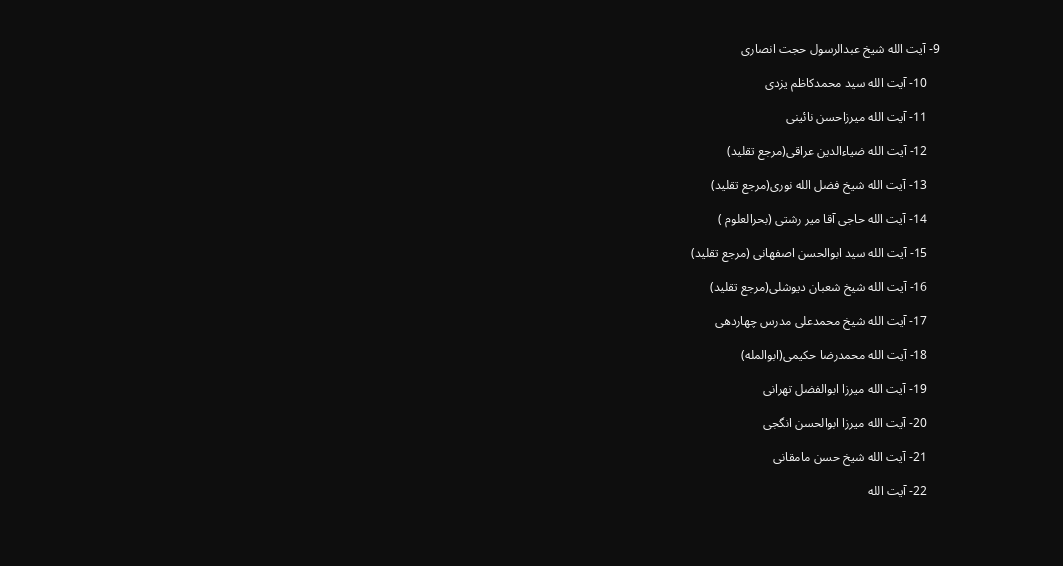9- آیت الله شیخ عبدالرسول حجت انصاری

    10- آیت الله سید محمدكاظم یزدی

    11- آیت الله میرزاحسن نائینی

    12- آیت الله ضیاءالدین عراقی(مرجع تقلید)

    13- آیت الله شیخ فضل الله نوری(مرجع تقلید)

    14- آیت الله حاجی آقا میر رشتی (بحرالعلوم )

    15- آیت الله سید ابوالحسن اصفهانی (مرجع تقلید)

    16- آیت الله شیخ شعبان دیوشلی(مرجع تقلید)

    17- آیت الله شیخ محمدعلی مدرس چهاردهی

    18- آیت الله محمدرضا حكیمی(ابوالمله)

    19- آیت الله میرزا ابوالفضل تهرانی

    20- آیت الله میرزا ابوالحسن انگجی

    21- آیت الله شيخ حسن مامقانى

    22- آیت الله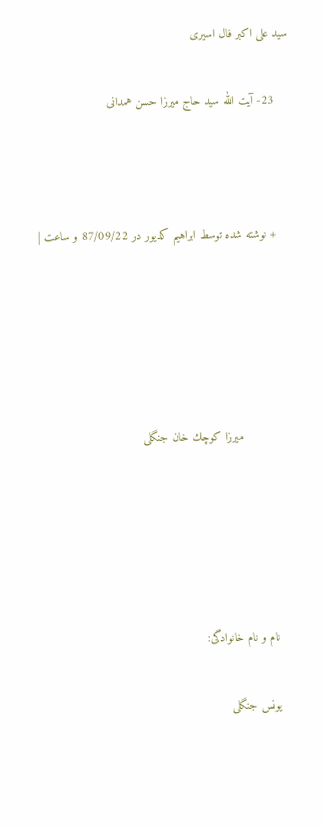سيد على اكبر فال اسيرى

    23- آیت الله سيد حاج ميرزا حسن همدانى



    + نوشته شده توسط ابراهیم کدیور در 87/09/22 و ساعت |





              میرزا كوچك خان جنگلی





    نام و نام خانوادگی:

    یونس جنگلی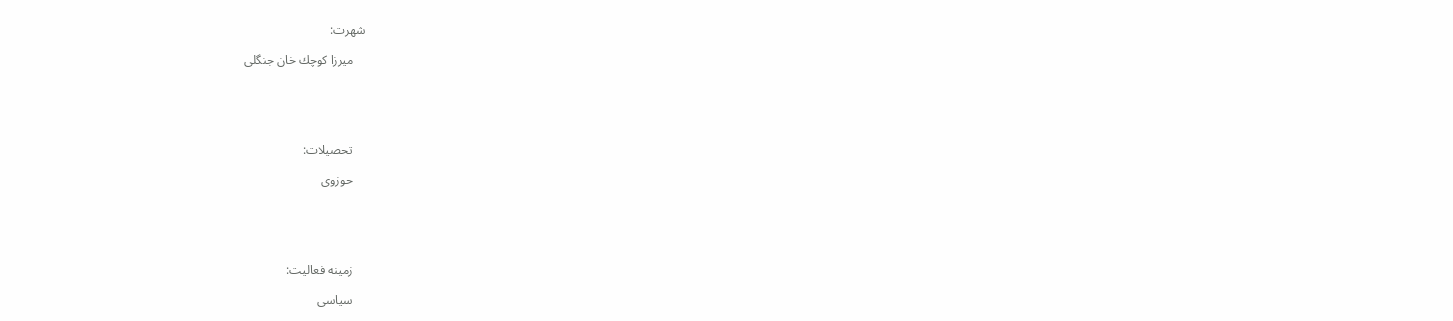شهرت:

    میرزا كوچك خان جنگلی





    تحصیلات:

    حوزوی





    زمینه فعالیت:

    سیاسی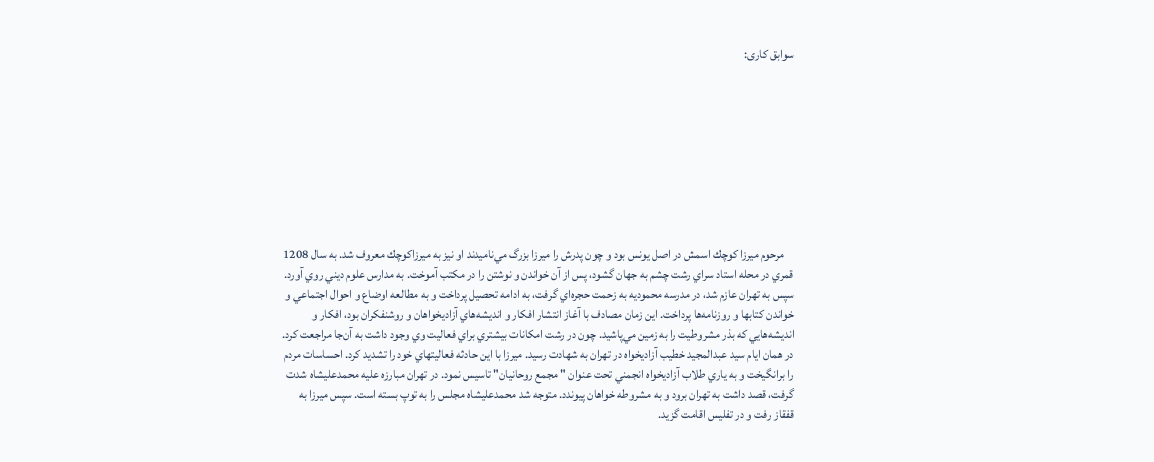سوابق کاری:









    مرحوم میرزا كوچك اسمش در اصل يونس بود و چون پدرش را ميرزا بزرگ مي‌ناميدند او نيز به ميرزاكوچك معروف شد. به سال 1208 قمري در محله استاد سراي رشت چشم به جهان گشود، پس از آن خواندن و نوشتن را در مكتب آموخت. به مدارس علوم ديني روي آورد. سپس به تهران عازم شد، در مدرسه محموديه به زحمت حجره‌اي گرفت، به ادامه تحصيل پرداخت و به مطالعه اوضاع و احوال اجتماعي و خواندن كتابها و روزنامه‌ها پرداخت. اين زمان مصادف با آغاز انتشار افكار و انديشه‌هاي آزاديخواهان و روشنفكران بود، افكار و انديشه‌هايي كه بذر مشروطيت را به زمين مي‌پاشيد. چون در رشت امكانات بيشتري براي فعاليت وي وجود داشت به آن‌جا مراجعت كرد. در همان ايام سيد عبدالمجيد خطيب آزاديخواه در تهران به شهادت رسيد. ميرزا با اين حادثه فعاليتهاي خود را تشديد كرد. احساسات مردم را برانگيخت و به ياري طلاب آزاديخواه انجمني تحت عنوان " مجمع روحانيان" تاسيس نمود. در تهران مبارزه عليه محمدعليشاه شدت گرفت، قصد داشت به تهران برود و به مشروطه خواهان پيوندد. متوجه شد محمدعليشاه مجلس را به توپ بسته است. سپس ميرزا به قفقاز رفت و در تفليس اقامت گزيد.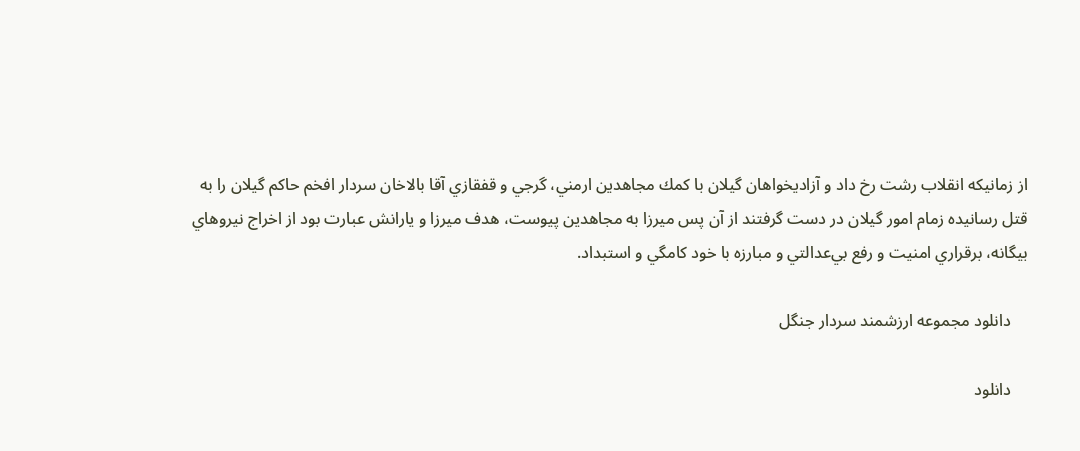از زمانيكه انقلاب رشت رخ داد و آزاديخواهان گيلان با كمك مجاهدين ارمني، گرجي و قفقازي آقا بالاخان سردار افخم حاكم گيلان را به قتل رسانيده زمام امور گيلان در دست گرفتند از آن پس ميرزا به مجاهدين پيوست، هدف ميرزا و يارانش عبارت بود از اخراج نيروهاي بيگانه، برقراري امنيت و رفع بي‌عدالتي و مبارزه با خود كامگي و استبداد.

    دانلود مجموعه ارزشمند سردار جنگل

    دانلود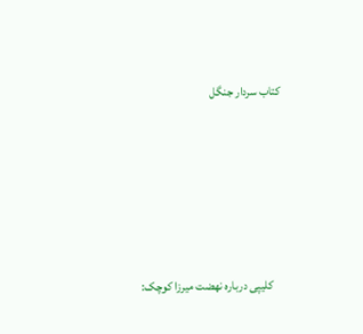کتاب سردار جنگل





    کلیپی درباره نهضت میرزا کوچک: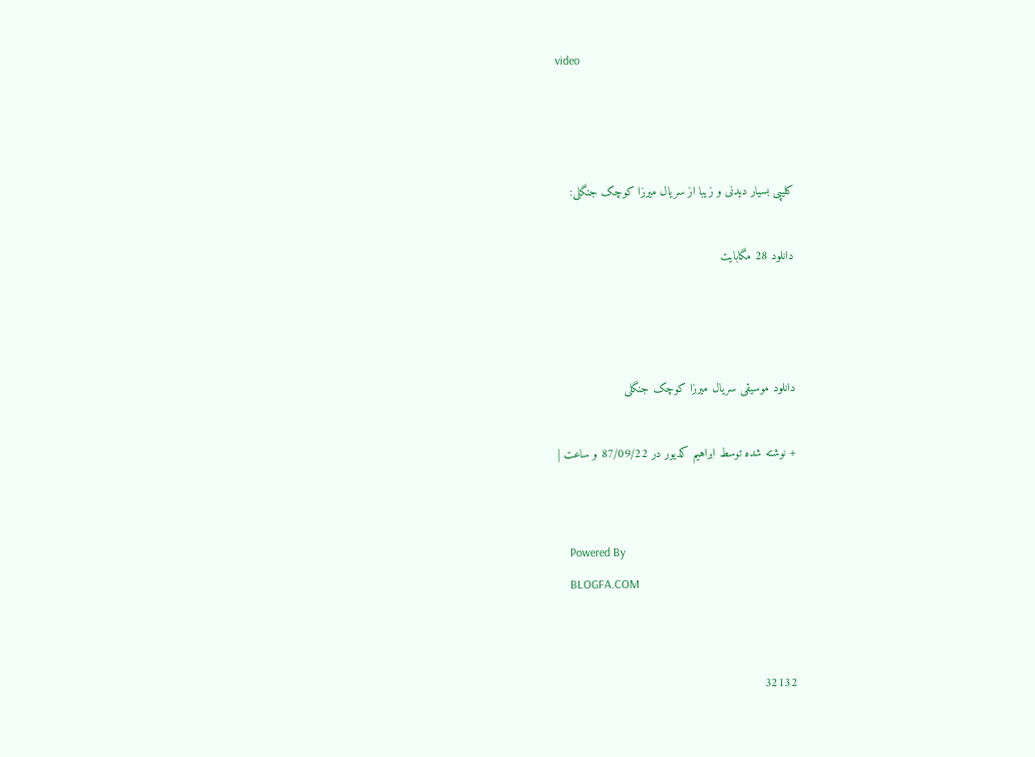video



    کلیپی بسیار دیدنی و زیبا از سریال میرزا کوچک جنگلی:

    دانلود 28 مگابایت



    دانلود موسیقی سریال میرزا کوچک جنگلی

    + نوشته شده توسط ابراهیم کدیور در 87/09/22 و ساعت |


    Powered By
    BLOGFA.COM


    32132